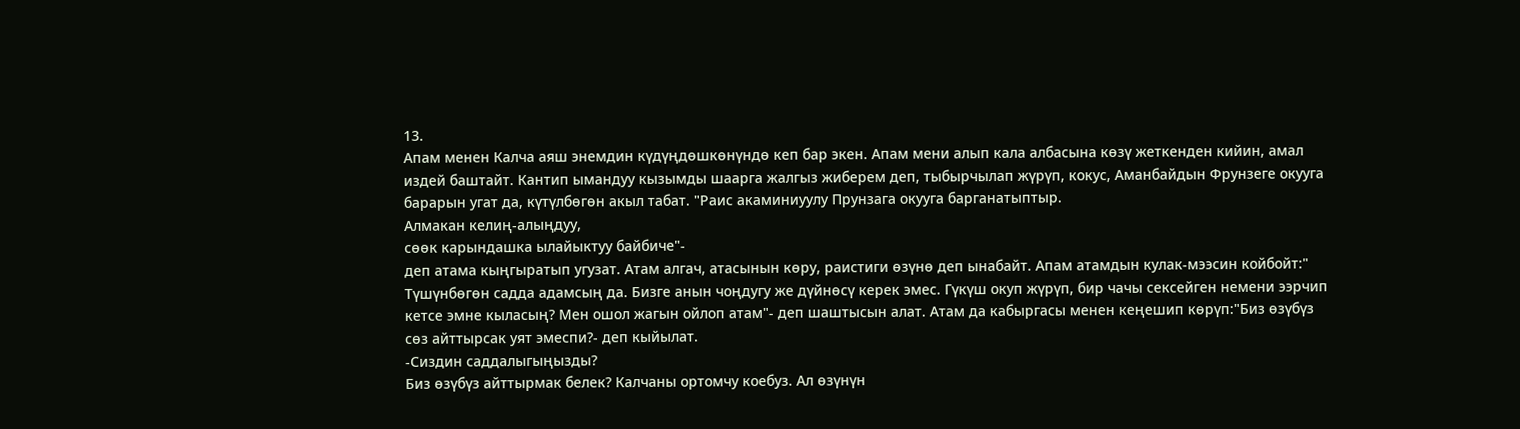13.
Апам менен Калча аяш энемдин күдүңдөшкөнүндө кеп бар экен. Апам мени алып кала албасына көзү жеткенден кийин, амал издей баштайт. Кантип ымандуу кызымды шаарга жалгыз жиберем деп, тыбырчылап жүрүп, кокус, Аманбайдын Фрунзеге окууга барарын угат да, күтүлбөгөн акыл табат. "Раис акаминиуулу Прунзага окууга барганатыптыр.
Алмакан келиң-алыңдуу,
сөөк карындашка ылайыктуу байбиче"-
деп атама кыңгыратып угузат. Атам алгач, атасынын көру, раистиги өзүнө деп ынабайт. Апам атамдын кулак-мээсин койбойт:"
Түшүнбөгөн садда адамсың да. Бизге анын чоңдугу же дүйнөсү керек эмес. Гүкүш окуп жүрүп, бир чачы сексейген немени ээрчип кетсе эмне кыласың? Мен ошол жагын ойлоп атам"- деп шаштысын алат. Атам да кабыргасы менен кеңешип көрүп:"Биз өзүбүз сөз айттырсак уят эмеспи?- деп кыйылат.
-Сиздин саддалыгыңызды?
Биз өзүбүз айттырмак белек? Калчаны ортомчу коебуз. Ал өзүнүн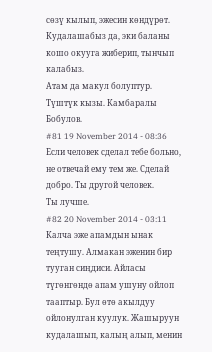сөзү кылып, эжесин көндүрөт. Кудалашабыз да, эки баланы кошо окууга жиберип, тынчып калабыз.
Атам да макул болуптур.
Түштүк кызы. Камбаралы Бобулов.
#81 19 November 2014 - 08:36
Если человек сделал тебе больно, не отвечай ему тем же. Сделай добро. Ты другой человек.
Ты лучше.
#82 20 November 2014 - 03:11
Калча эже апамдын ынак теңтушу. Алмакан эженин бир тууган сиңдиси. Айласы түгөнгөндө апам ушуну ойлоп тааптыр. Бул өтө акылдуу ойлонулган куулук. Жашыруун кудалашып, калың алып, менин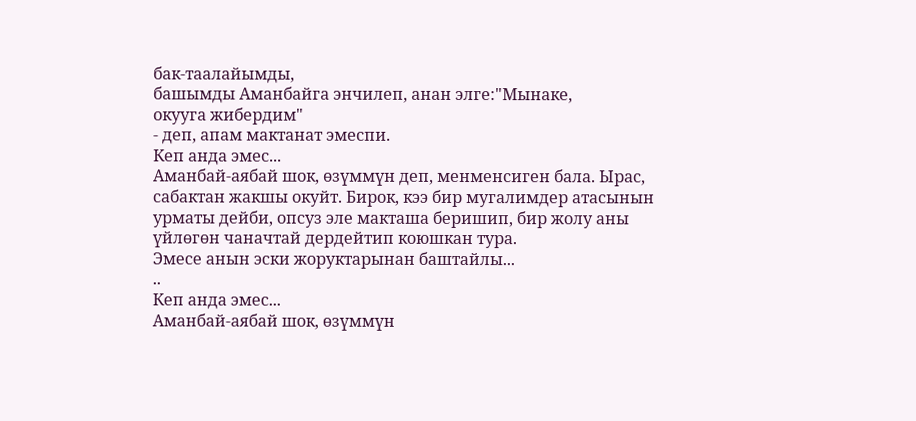бак-таалайымды,
башымды Аманбайга энчилеп, анан элге:"Мынаке,
окууга жибердим"
- деп, апам мактанат эмеспи.
Кеп анда эмес...
Аманбай-аябай шок, өзүммүн деп, менменсиген бала. Ырас, сабактан жакшы окуйт. Бирок, кээ бир мугалимдер атасынын урматы дейби, опсуз эле макташа беришип, бир жолу аны үйлөгөн чаначтай дердейтип коюшкан тура.
Эмесе анын эски жоруктарынан баштайлы...
..
Кеп анда эмес...
Аманбай-аябай шок, өзүммүн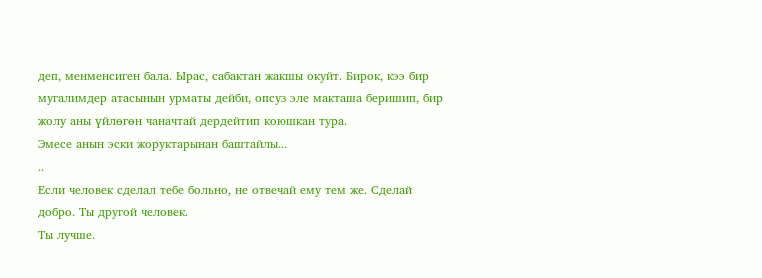деп, менменсиген бала. Ырас, сабактан жакшы окуйт. Бирок, кээ бир мугалимдер атасынын урматы дейби, опсуз эле макташа беришип, бир жолу аны үйлөгөн чаначтай дердейтип коюшкан тура.
Эмесе анын эски жоруктарынан баштайлы...
..
Если человек сделал тебе больно, не отвечай ему тем же. Сделай добро. Ты другой человек.
Ты лучше.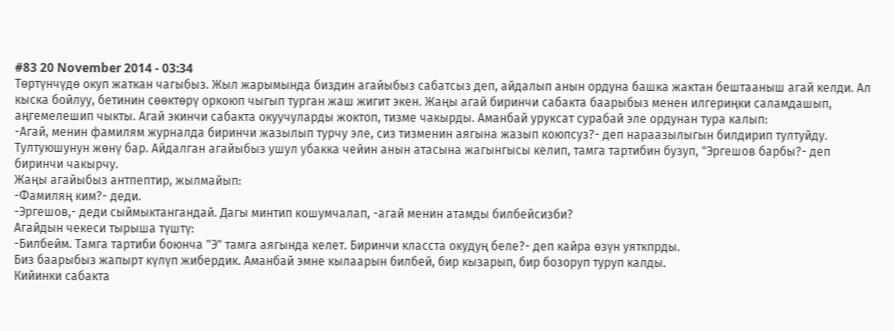#83 20 November 2014 - 03:34
Төртүнчүдө окуп жаткан чагыбыз. Жыл жарымында биздин агайыбыз сабатсыз деп, айдалып анын ордуна башка жактан бештааныш агай келди. Ал кыска бойлуу, бетинин сөөктөрү оркоюп чыгып турган жаш жигит экен. Жаңы агай биринчи сабакта баарыбыз менен илгериңки саламдашып,
аңгемелешип чыкты. Агай экинчи сабакта окуучуларды жоктоп, тизме чакырды. Аманбай уруксат сурабай эле ордунан тура калып:
-Агай, менин фамилям журналда биринчи жазылып турчу эле, сиз тизменин аягына жазып коюпсуз?- деп нараазылыгын билдирип тултуйду. Тултуюшунун жөнү бар. Айдалган агайыбыз ушул убакка чейин анын атасына жагынгысы келип, тамга тартибин бузуп, "Эргешов барбы?- деп биринчи чакырчу.
Жаңы агайыбыз антпептир, жылмайып:
-Фамиляң ким?- деди.
-Эргешов,- деди сыймыктангандай. Дагы минтип кошумчалап, -агай менин атамды билбейсизби?
Агайдын чекеси тырыша түштү:
-Билбейм. Тамга тартиби боюнча "Э" тамга аягында келет. Биринчи класста окудуң беле?- деп кайра өзүн уяткпрды.
Биз баарыбыз жапырт күлүп жибердик. Аманбай эмне кылаарын билбей, бир кызарып, бир бозоруп туруп калды.
Кийинки сабакта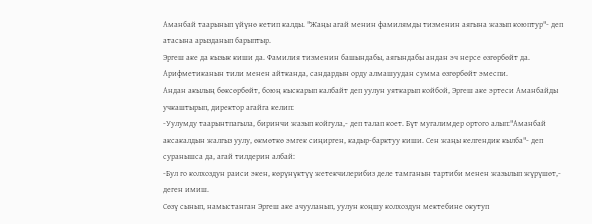Аманбай таарынып үйүнө кетип калды. "Жаңы агай менин фамилямды тизменин аягына жазып коюптур"- деп атасына арызданып барыптыр.
Эргеш аке да кызык киши да. Фамилия тизменин башындабы, аягындабы андан эч нерсе өзгөрбөйт да. Арифметиканын тили менен айтканда, сандардын орду алмашуудан сумма өзгөрбөйт эмеспи.
Андан акылың бөксөрбөйт, боюң кыскарып калбайт деп уулун уяткарып койбой, Эргеш аке эртеси Аманбайды учкаштырып, директор агайга келип:
-Уулумду таарынтпагыла, биринчи жазып койгула,- деп талап коет. Бүт мугалимдер ортого алып:"Аманбай аксакалдын жалгыз уулу, өкмөткө эмгек сиңирген, кадыр-барктуу киши. Сен жаңы келгендик кылба"- деп суранышса да, агай тилдерин албай:
-Бул го колхоздун раиси экен, көрүнүктүү жетекчилерибиз деле тамганын тартиби менен жазылып жүрүшөт,- деген имиш.
Сөзү сынып, намыстанган Эргеш аке ачууланып, уулун коңшу колхоздун мектебине окутуп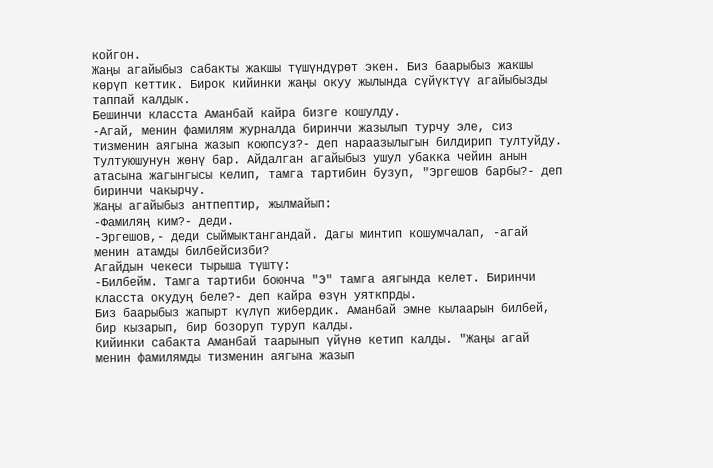койгон.
Жаңы агайыбыз сабакты жакшы түшүндүрөт экен. Биз баарыбыз жакшы көрүп кеттик. Бирок кийинки жаңы окуу жылында сүйүктүү агайыбызды таппай калдык.
Бешинчи класста Аманбай кайра бизге кошулду.
-Агай, менин фамилям журналда биринчи жазылып турчу эле, сиз тизменин аягына жазып коюпсуз?- деп нараазылыгын билдирип тултуйду. Тултуюшунун жөнү бар. Айдалган агайыбыз ушул убакка чейин анын атасына жагынгысы келип, тамга тартибин бузуп, "Эргешов барбы?- деп биринчи чакырчу.
Жаңы агайыбыз антпептир, жылмайып:
-Фамиляң ким?- деди.
-Эргешов,- деди сыймыктангандай. Дагы минтип кошумчалап, -агай менин атамды билбейсизби?
Агайдын чекеси тырыша түштү:
-Билбейм. Тамга тартиби боюнча "Э" тамга аягында келет. Биринчи класста окудуң беле?- деп кайра өзүн уяткпрды.
Биз баарыбыз жапырт күлүп жибердик. Аманбай эмне кылаарын билбей, бир кызарып, бир бозоруп туруп калды.
Кийинки сабакта Аманбай таарынып үйүнө кетип калды. "Жаңы агай менин фамилямды тизменин аягына жазып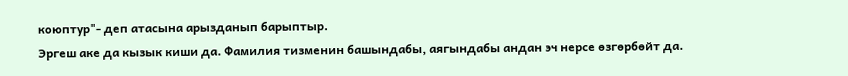коюптур"- деп атасына арызданып барыптыр.
Эргеш аке да кызык киши да. Фамилия тизменин башындабы, аягындабы андан эч нерсе өзгөрбөйт да.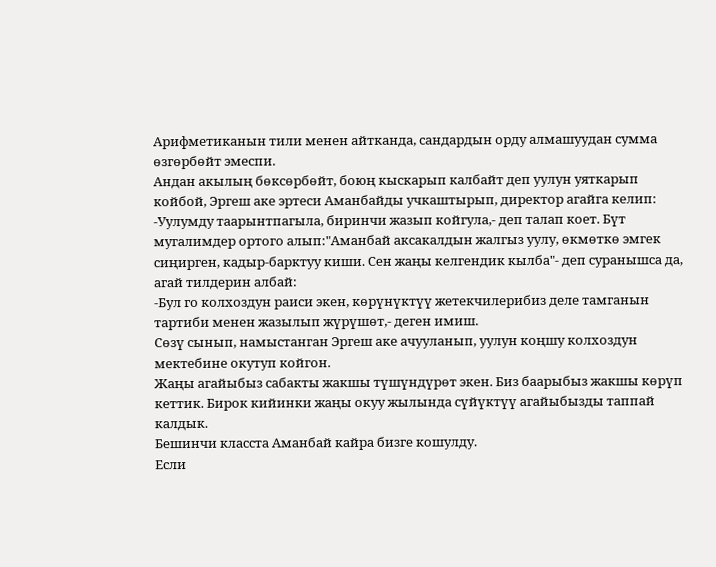Арифметиканын тили менен айтканда, сандардын орду алмашуудан сумма өзгөрбөйт эмеспи.
Андан акылың бөксөрбөйт, боюң кыскарып калбайт деп уулун уяткарып койбой, Эргеш аке эртеси Аманбайды учкаштырып, директор агайга келип:
-Уулумду таарынтпагыла, биринчи жазып койгула,- деп талап коет. Бүт мугалимдер ортого алып:"Аманбай аксакалдын жалгыз уулу, өкмөткө эмгек сиңирген, кадыр-барктуу киши. Сен жаңы келгендик кылба"- деп суранышса да, агай тилдерин албай:
-Бул го колхоздун раиси экен, көрүнүктүү жетекчилерибиз деле тамганын тартиби менен жазылып жүрүшөт,- деген имиш.
Сөзү сынып, намыстанган Эргеш аке ачууланып, уулун коңшу колхоздун мектебине окутуп койгон.
Жаңы агайыбыз сабакты жакшы түшүндүрөт экен. Биз баарыбыз жакшы көрүп кеттик. Бирок кийинки жаңы окуу жылында сүйүктүү агайыбызды таппай калдык.
Бешинчи класста Аманбай кайра бизге кошулду.
Если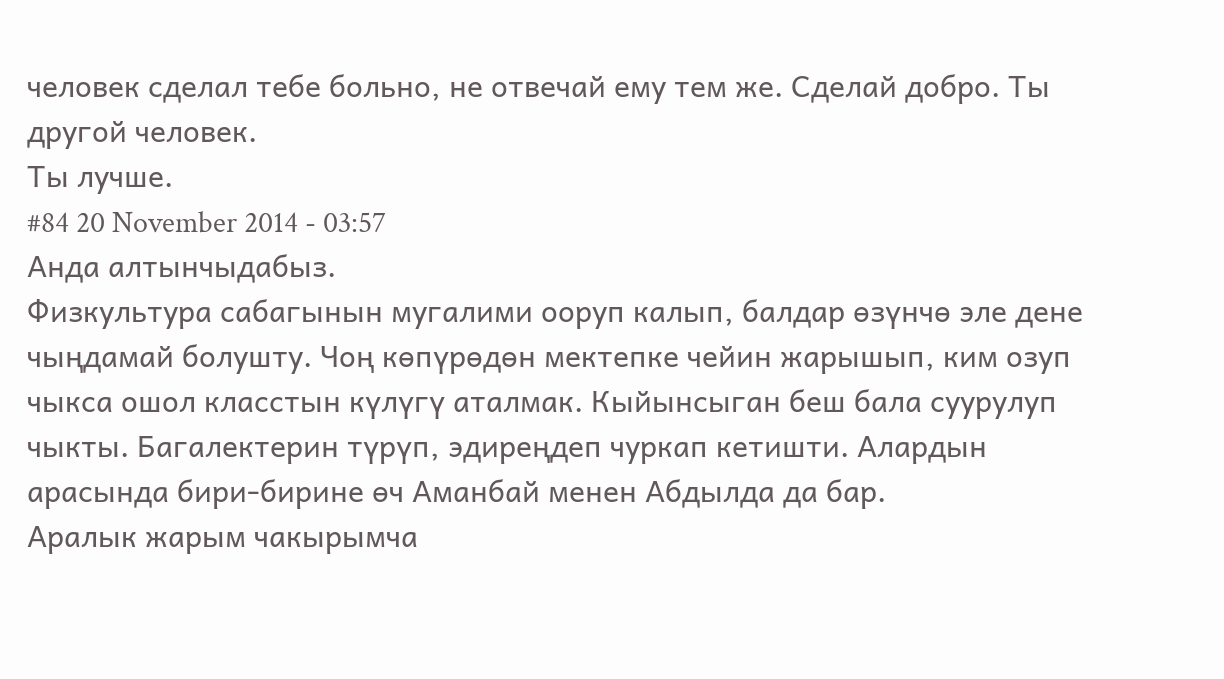человек сделал тебе больно, не отвечай ему тем же. Сделай добро. Ты другой человек.
Ты лучше.
#84 20 November 2014 - 03:57
Анда алтынчыдабыз.
Физкультура сабагынын мугалими ооруп калып, балдар өзүнчө эле дене чыңдамай болушту. Чоң көпүрөдөн мектепке чейин жарышып, ким озуп чыкса ошол класстын күлүгү аталмак. Кыйынсыган беш бала суурулуп чыкты. Багалектерин түрүп, эдиреңдеп чуркап кетишти. Алардын арасында бири-бирине өч Аманбай менен Абдылда да бар.
Аралык жарым чакырымча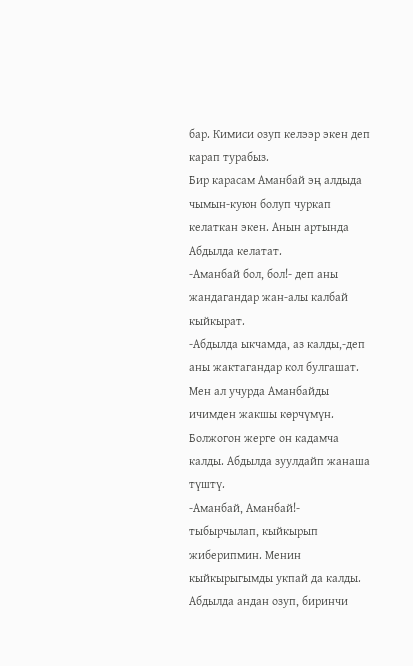бар. Кимиси озуп келээр экен деп карап турабыз.
Бир карасам Аманбай эң алдыда чымын-куюн болуп чуркап келаткан экен. Анын артында Абдылда келатат.
-Аманбай бол, бол!- деп аны жандагандар жан-алы калбай кыйкырат.
-Абдылда ыкчамда, аз калды,-деп аны жактагандар кол булгашат. Мен ал учурда Аманбайды ичимден жакшы көрчүмүн. Болжогон жерге он кадамча калды. Абдылда зуулдайп жанаша түштү.
-Аманбай, Аманбай!- тыбырчылап, кыйкырып жиберипмин. Менин кыйкырыгымды укпай да калды. Абдылда андан озуп, биринчи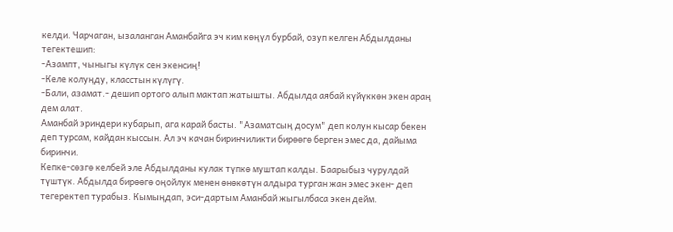келди. Чарчаган, ызаланган Аманбайга эч ким көңүл бурбай, озуп келген Абдылданы тегектешип:
-Азампт, чыныгы күлүк сен экенсиң!
-Келе колуңду, класстын күлүгү.
-Бали, азамат.- дешип ортого алып мактап жатышты. Абдылда аябай күйүккөн экен араң дем алат.
Аманбай эриндери кубарып, ага карай басты. "Азаматсың досум" деп колун кысар бекен деп турсам, кайдан кыссын. Ал эч качан биринчиликти бирөөгө берген эмес да, дайыма биринчи.
Кепке-сөзгө келбей эле Абдылданы кулак түпкө муштап калды. Баарыбыз чурулдай түштүк. Абдылда бирөөгө оңойлук менен өнөкөтүн алдыра турган жан эмес экен- деп тегеректеп турабыз. Кымыңдап, эси-дартым Аманбай жыгылбаса экен дейм.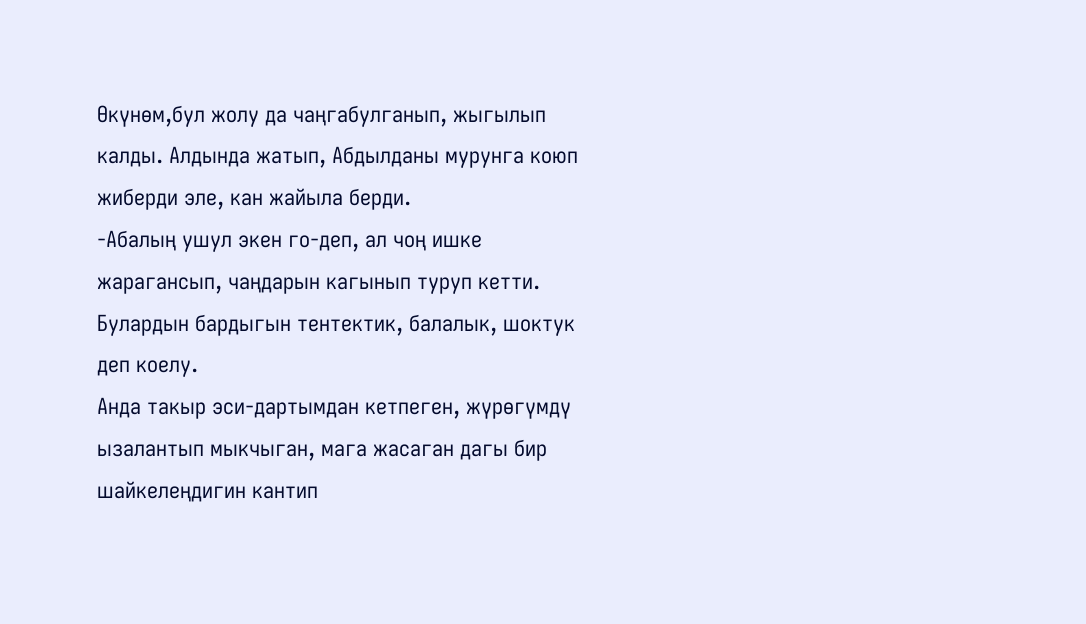Өкүнөм,бул жолу да чаңгабулганып, жыгылып калды. Алдында жатып, Абдылданы мурунга коюп жиберди эле, кан жайыла берди.
-Абалың ушул экен го-деп, ал чоң ишке жарагансып, чаңдарын кагынып туруп кетти.
Булардын бардыгын тентектик, балалык, шоктук деп коелу.
Анда такыр эси-дартымдан кетпеген, жүрөгүмдү ызалантып мыкчыган, мага жасаган дагы бир шайкелеңдигин кантип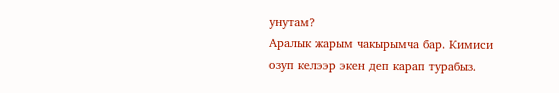унутам?
Аралык жарым чакырымча бар. Кимиси озуп келээр экен деп карап турабыз.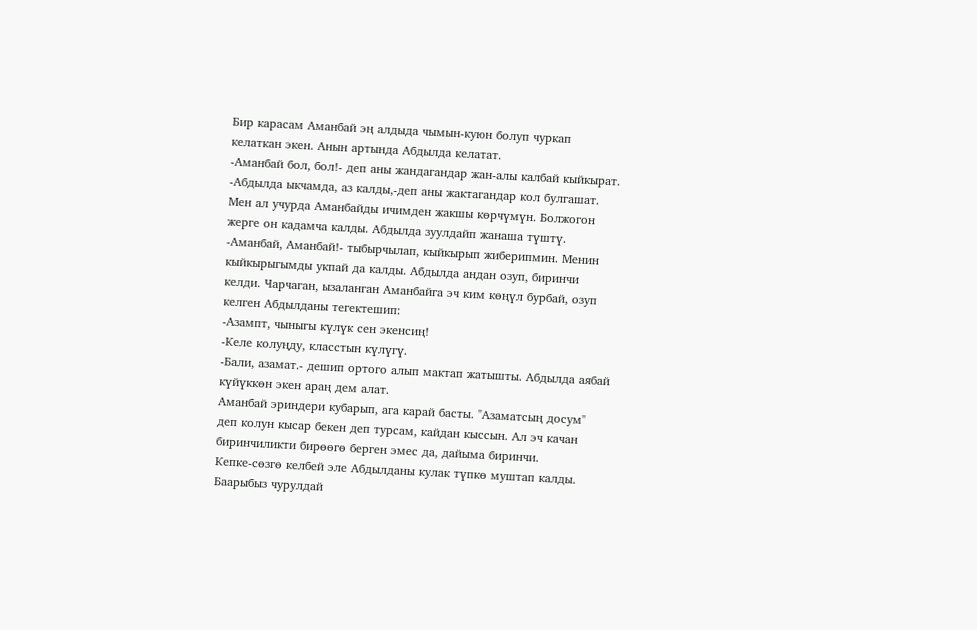Бир карасам Аманбай эң алдыда чымын-куюн болуп чуркап келаткан экен. Анын артында Абдылда келатат.
-Аманбай бол, бол!- деп аны жандагандар жан-алы калбай кыйкырат.
-Абдылда ыкчамда, аз калды,-деп аны жактагандар кол булгашат. Мен ал учурда Аманбайды ичимден жакшы көрчүмүн. Болжогон жерге он кадамча калды. Абдылда зуулдайп жанаша түштү.
-Аманбай, Аманбай!- тыбырчылап, кыйкырып жиберипмин. Менин кыйкырыгымды укпай да калды. Абдылда андан озуп, биринчи келди. Чарчаган, ызаланган Аманбайга эч ким көңүл бурбай, озуп келген Абдылданы тегектешип:
-Азампт, чыныгы күлүк сен экенсиң!
-Келе колуңду, класстын күлүгү.
-Бали, азамат.- дешип ортого алып мактап жатышты. Абдылда аябай күйүккөн экен араң дем алат.
Аманбай эриндери кубарып, ага карай басты. "Азаматсың досум" деп колун кысар бекен деп турсам, кайдан кыссын. Ал эч качан биринчиликти бирөөгө берген эмес да, дайыма биринчи.
Кепке-сөзгө келбей эле Абдылданы кулак түпкө муштап калды. Баарыбыз чурулдай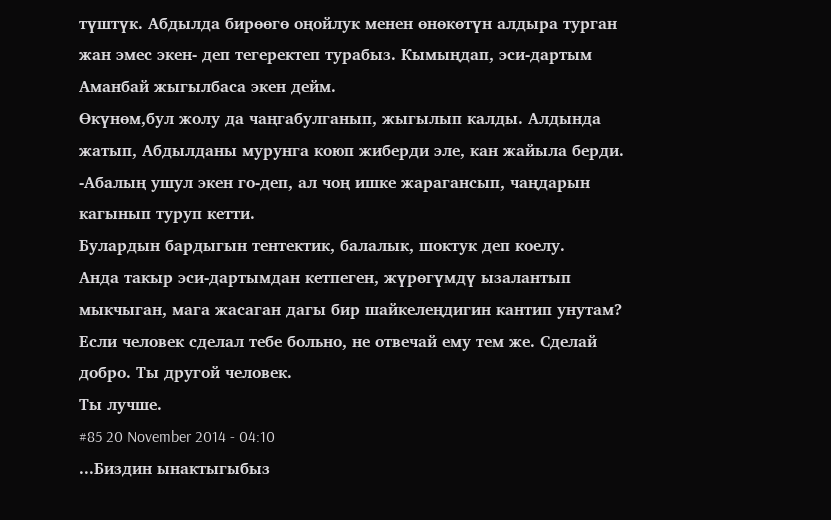түштүк. Абдылда бирөөгө оңойлук менен өнөкөтүн алдыра турган жан эмес экен- деп тегеректеп турабыз. Кымыңдап, эси-дартым Аманбай жыгылбаса экен дейм.
Өкүнөм,бул жолу да чаңгабулганып, жыгылып калды. Алдында жатып, Абдылданы мурунга коюп жиберди эле, кан жайыла берди.
-Абалың ушул экен го-деп, ал чоң ишке жарагансып, чаңдарын кагынып туруп кетти.
Булардын бардыгын тентектик, балалык, шоктук деп коелу.
Анда такыр эси-дартымдан кетпеген, жүрөгүмдү ызалантып мыкчыган, мага жасаган дагы бир шайкелеңдигин кантип унутам?
Если человек сделал тебе больно, не отвечай ему тем же. Сделай добро. Ты другой человек.
Ты лучше.
#85 20 November 2014 - 04:10
...Биздин ынактыгыбыз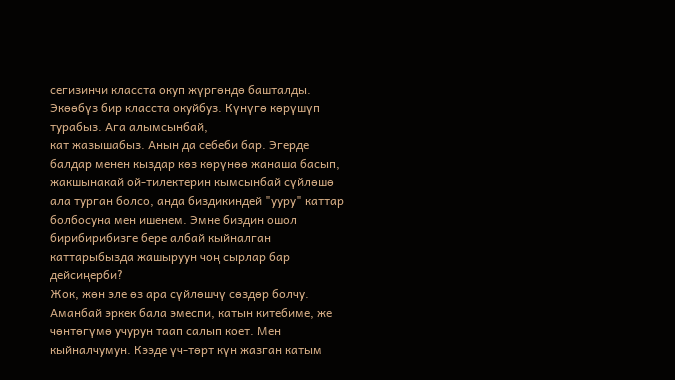сегизинчи класста окуп жүргөндө башталды. Экөөбүз бир класста окуйбуз. Күнүгө көрүшүп турабыз. Ага алымсынбай,
кат жазышабыз. Анын да себеби бар. Эгерде балдар менен кыздар көз көрүнөө жанаша басып, жакшынакай ой-тилектерин кымсынбай сүйлөшө ала турган болсо, анда биздикиндей "ууру" каттар болбосуна мен ишенем. Эмне биздин ошол бирибирибизге бере албай кыйналган каттарыбызда жашыруун чоң сырлар бар дейсиңерби?
Жок, жөн эле өз ара сүйлөшчү сөздөр болчу.
Аманбай эркек бала эмеспи, катын китебиме, же чөнтөгүмө учурун таап салып коет. Мен кыйналчумун. Кээде үч-төрт күн жазган катым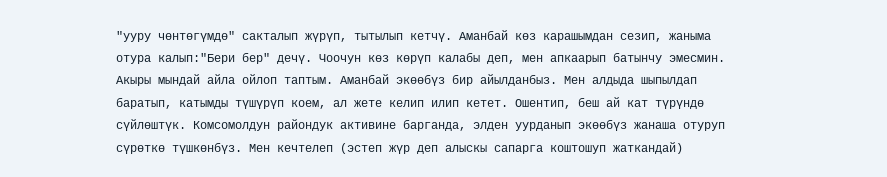"ууру чөнтөгүмдө" сакталып жүрүп, тытылып кетчү. Аманбай көз карашымдан сезип, жаныма отура калып:"Бери бер" дечү. Чоочун көз көрүп калабы деп, мен апкаарып батынчу эмесмин.
Акыры мындай айла ойлоп таптым. Аманбай экөөбүз бир айылданбыз. Мен алдыда шыпылдап баратып, катымды түшүрүп коем, ал жете келип илип кетет. Ошентип, беш ай кат түрүндө сүйлөштүк. Комсомолдун райондук активине барганда, элден уурданып экөөбүз жанаша отуруп сүрөткө түшкөнбүз. Мен кечтелеп (эстеп жүр деп алыскы сапарга коштошуп жаткандай)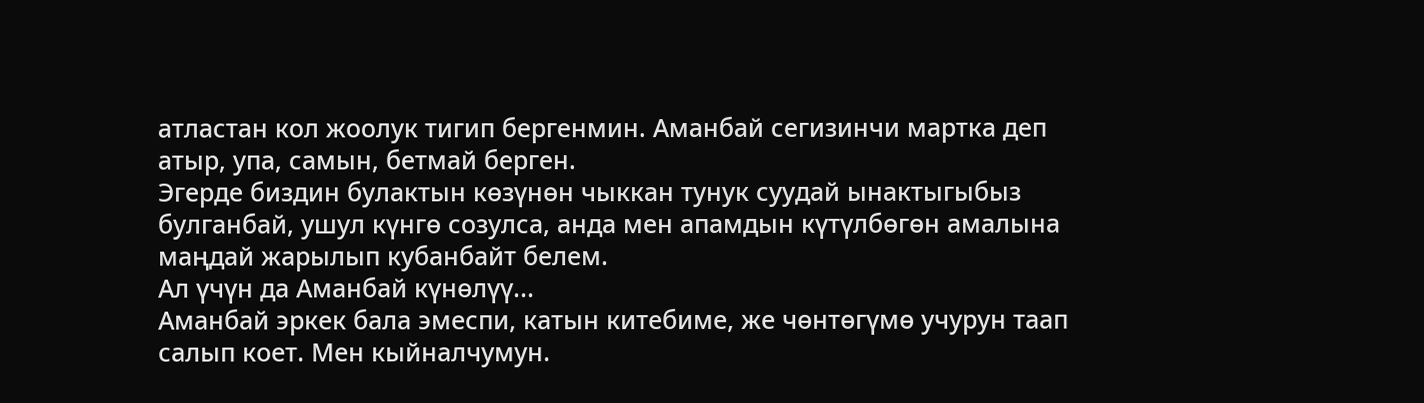атластан кол жоолук тигип бергенмин. Аманбай сегизинчи мартка деп атыр, упа, самын, бетмай берген.
Эгерде биздин булактын көзүнөн чыккан тунук суудай ынактыгыбыз булганбай, ушул күнгө созулса, анда мен апамдын күтүлбөгөн амалына маңдай жарылып кубанбайт белем.
Ал үчүн да Аманбай күнөлүү...
Аманбай эркек бала эмеспи, катын китебиме, же чөнтөгүмө учурун таап салып коет. Мен кыйналчумун.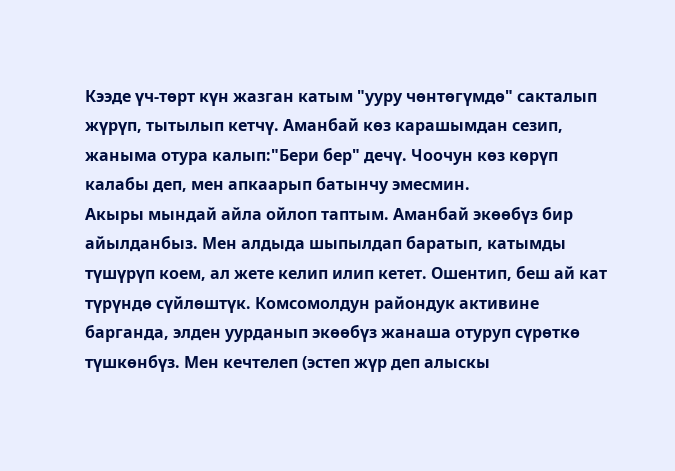Кээде үч-төрт күн жазган катым "ууру чөнтөгүмдө" сакталып жүрүп, тытылып кетчү. Аманбай көз карашымдан сезип, жаныма отура калып:"Бери бер" дечү. Чоочун көз көрүп калабы деп, мен апкаарып батынчу эмесмин.
Акыры мындай айла ойлоп таптым. Аманбай экөөбүз бир айылданбыз. Мен алдыда шыпылдап баратып, катымды түшүрүп коем, ал жете келип илип кетет. Ошентип, беш ай кат түрүндө сүйлөштүк. Комсомолдун райондук активине барганда, элден уурданып экөөбүз жанаша отуруп сүрөткө түшкөнбүз. Мен кечтелеп (эстеп жүр деп алыскы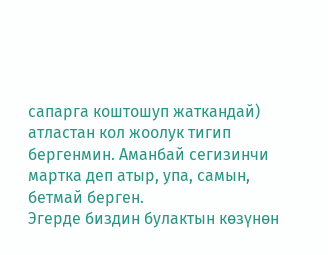сапарга коштошуп жаткандай) атластан кол жоолук тигип бергенмин. Аманбай сегизинчи мартка деп атыр, упа, самын, бетмай берген.
Эгерде биздин булактын көзүнөн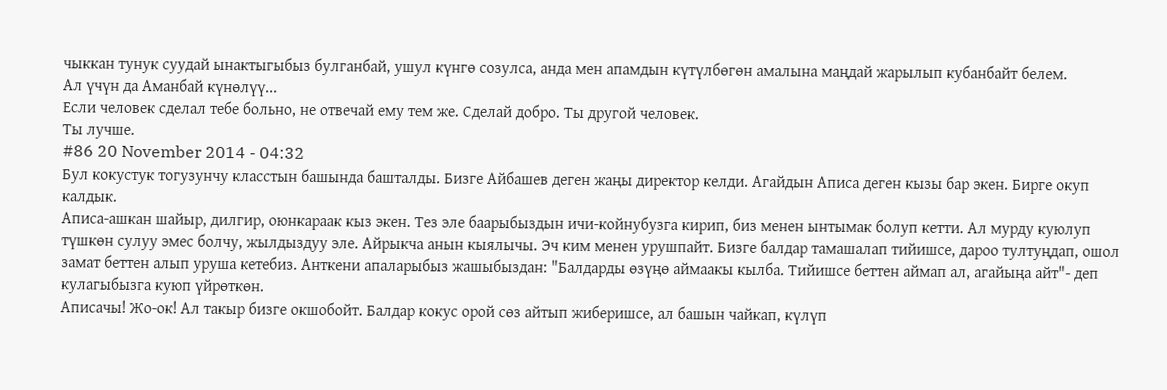чыккан тунук суудай ынактыгыбыз булганбай, ушул күнгө созулса, анда мен апамдын күтүлбөгөн амалына маңдай жарылып кубанбайт белем.
Ал үчүн да Аманбай күнөлүү...
Если человек сделал тебе больно, не отвечай ему тем же. Сделай добро. Ты другой человек.
Ты лучше.
#86 20 November 2014 - 04:32
Бул кокустук тогузунчу класстын башында башталды. Бизге Айбашев деген жаңы директор келди. Агайдын Аписа деген кызы бар экен. Бирге окуп калдык.
Аписа-ашкан шайыр, дилгир, оюнкараак кыз экен. Тез эле баарыбыздын ичи-койнубузга кирип, биз менен ынтымак болуп кетти. Ал мурду куюлуп түшкөн сулуу эмес болчу, жылдыздуу эле. Айрыкча анын кыялычы. Эч ким менен урушпайт. Бизге балдар тамашалап тийишсе, дароо тултуңдап, ошол замат беттен алып уруша кетебиз. Анткени апаларыбыз жашыбыздан: "Балдарды өзүңө аймаакы кылба. Тийишсе беттен аймап ал, агайыңа айт"- деп кулагыбызга куюп үйрөткөн.
Аписачы! Жо-ок! Ал такыр бизге окшобойт. Балдар кокус орой сөз айтып жиберишсе, ал башын чайкап, күлүп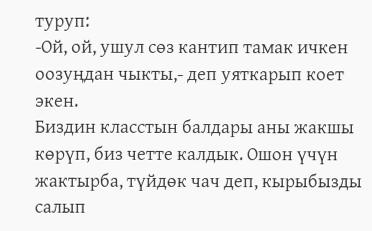туруп:
-Ой, ой, ушул сөз кантип тамак ичкен оозуңдан чыкты,- деп уяткарып коет экен.
Биздин класстын балдары аны жакшы көрүп, биз четте калдык. Ошон үчүн жактырба, түйдөк чач деп, кырыбызды салып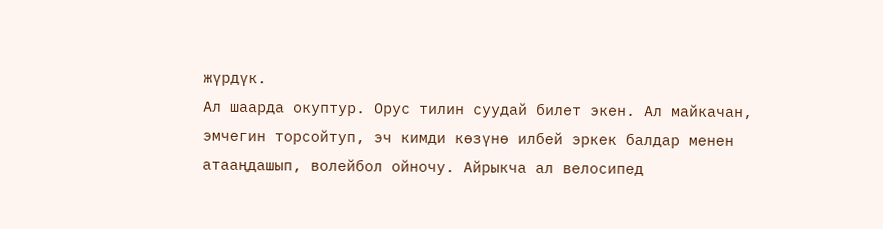жүрдүк.
Ал шаарда окуптур. Орус тилин суудай билет экен. Ал майкачан, эмчегин торсойтуп, эч кимди көзүнө илбей эркек балдар менен атааңдашып, волейбол ойночу. Айрыкча ал велосипед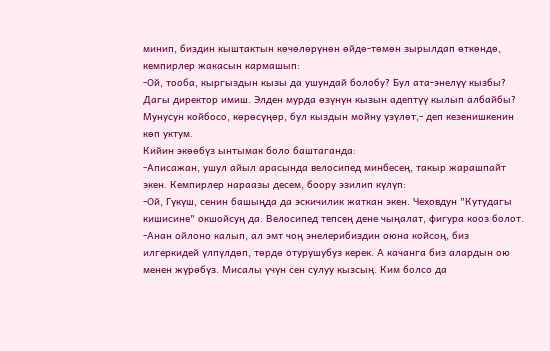минип, биздин кыштактын көчөлөрүнөн өйдө-төмөн зырылдап өткөндө, кемпирлер жакасын кармашып:
-Ой, тооба, кыргыздын кызы да ушундай болобу? Бул ата-энелүү кызбы? Дагы директор имиш. Элден мурда өзүнүн кызын адептүү кылып албайбы? Мунусун койбосо, көрөсүңөр, бул кыздын мойну үзүлөт,- деп кезенишкенин көп уктум.
Кийин экөөбүз ынтымак боло баштаганда:
-Аписажан, ушул айыл арасында велосипед минбесең, такыр жарашпайт экен. Кемпирлер нараазы десем, боору эзилип күлүп:
-Ой, Гүкүш, сенин башыңда да эскичилик жаткан экен. Чеховдун "Кутудагы кишисине" окшойсуң да. Велосипед тепсең дене чыңалат, фигура кооз болот. -Анан ойлоно калып, ал эмт чоң энелерибиздин оюна койсоң, биз илгеркидей үлпүлдөп, төрдө отурушубуз керек. А качанга биз алардын ою менен жүрөбүз. Мисалы үчүн сен сулуу кызсың. Ким болсо да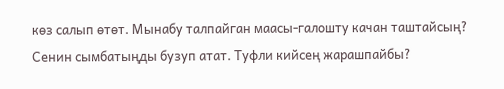көз салып өтөт. Мынабу талпайган маасы-галошту качан таштайсың? Сенин сымбатыңды бузуп атат. Туфли кийсең жарашпайбы?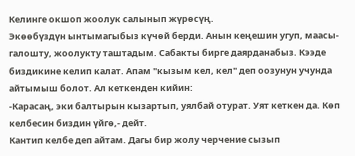Келинге окшоп жоолук салынып жүрөсүң.
Экөөбүздүн ынтымагыбыз күчөй берди. Анын кеңешин угуп, маасы-галошту, жоолукту таштадым. Сабакты бирге даярданабыз. Кээде биздикине келип калат. Апам "кызым кел, кел" деп оозунун учунда айтымыш болот. Ал кеткенден кийин:
-Карасаң, эки балтырын кызартып, уялбай отурат. Уят кеткен да. Көп келбесин биздин үйгө,- дейт.
Кантип келбе деп айтам. Дагы бир жолу черчение сызып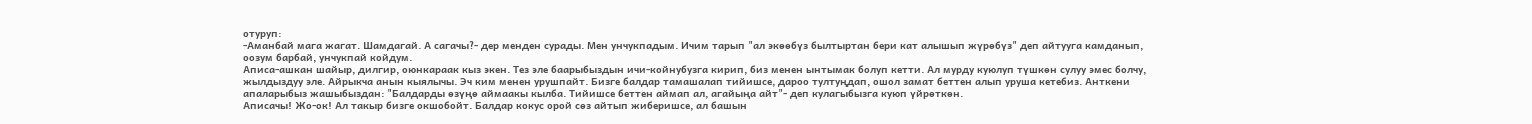отуруп:
-Аманбай мага жагат. Шамдагай. А сагачы?- дер менден сурады. Мен унчукпадым. Ичим тарып "ал экөөбүз былтыртан бери кат алышып жүрөбүз" деп айтууга камданып, оозум барбай, унчукпай койдум.
Аписа-ашкан шайыр, дилгир, оюнкараак кыз экен. Тез эле баарыбыздын ичи-койнубузга кирип, биз менен ынтымак болуп кетти. Ал мурду куюлуп түшкөн сулуу эмес болчу, жылдыздуу эле. Айрыкча анын кыялычы. Эч ким менен урушпайт. Бизге балдар тамашалап тийишсе, дароо тултуңдап, ошол замат беттен алып уруша кетебиз. Анткени апаларыбыз жашыбыздан: "Балдарды өзүңө аймаакы кылба. Тийишсе беттен аймап ал, агайыңа айт"- деп кулагыбызга куюп үйрөткөн.
Аписачы! Жо-ок! Ал такыр бизге окшобойт. Балдар кокус орой сөз айтып жиберишсе, ал башын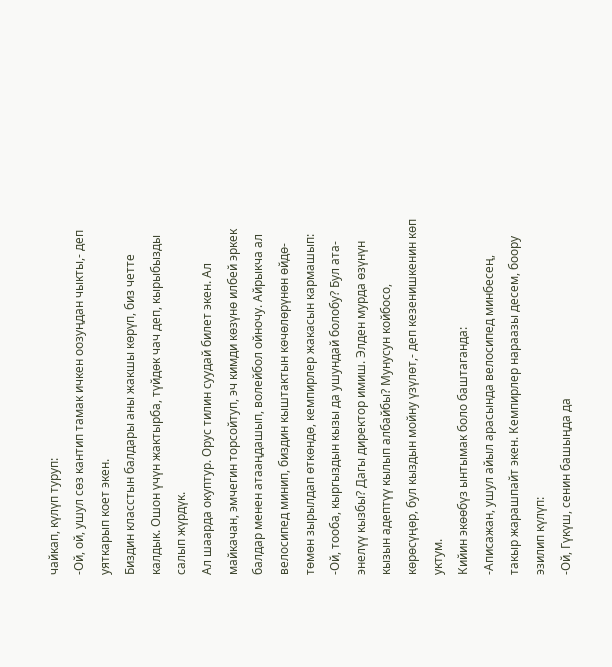чайкап, күлүп туруп:
-Ой, ой, ушул сөз кантип тамак ичкен оозуңдан чыкты,- деп уяткарып коет экен.
Биздин класстын балдары аны жакшы көрүп, биз четте калдык. Ошон үчүн жактырба, түйдөк чач деп, кырыбызды салып жүрдүк.
Ал шаарда окуптур. Орус тилин суудай билет экен. Ал майкачан, эмчегин торсойтуп, эч кимди көзүнө илбей эркек балдар менен атааңдашып, волейбол ойночу. Айрыкча ал велосипед минип, биздин кыштактын көчөлөрүнөн өйдө-төмөн зырылдап өткөндө, кемпирлер жакасын кармашып:
-Ой, тооба, кыргыздын кызы да ушундай болобу? Бул ата-энелүү кызбы? Дагы директор имиш. Элден мурда өзүнүн кызын адептүү кылып албайбы? Мунусун койбосо, көрөсүңөр, бул кыздын мойну үзүлөт,- деп кезенишкенин көп уктум.
Кийин экөөбүз ынтымак боло баштаганда:
-Аписажан, ушул айыл арасында велосипед минбесең, такыр жарашпайт экен. Кемпирлер нараазы десем, боору эзилип күлүп:
-Ой, Гүкүш, сенин башыңда да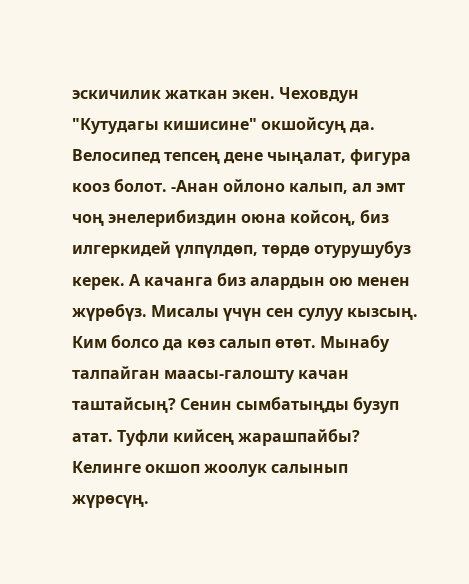эскичилик жаткан экен. Чеховдун "Кутудагы кишисине" окшойсуң да. Велосипед тепсең дене чыңалат, фигура кооз болот. -Анан ойлоно калып, ал эмт чоң энелерибиздин оюна койсоң, биз илгеркидей үлпүлдөп, төрдө отурушубуз керек. А качанга биз алардын ою менен жүрөбүз. Мисалы үчүн сен сулуу кызсың. Ким болсо да көз салып өтөт. Мынабу талпайган маасы-галошту качан таштайсың? Сенин сымбатыңды бузуп атат. Туфли кийсең жарашпайбы? Келинге окшоп жоолук салынып жүрөсүң.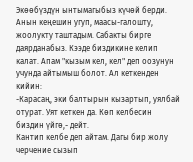Экөөбүздүн ынтымагыбыз күчөй берди. Анын кеңешин угуп, маасы-галошту, жоолукту таштадым. Сабакты бирге даярданабыз. Кээде биздикине келип калат. Апам "кызым кел, кел" деп оозунун учунда айтымыш болот. Ал кеткенден кийин:
-Карасаң, эки балтырын кызартып, уялбай отурат. Уят кеткен да. Көп келбесин биздин үйгө,- дейт.
Кантип келбе деп айтам. Дагы бир жолу черчение сызып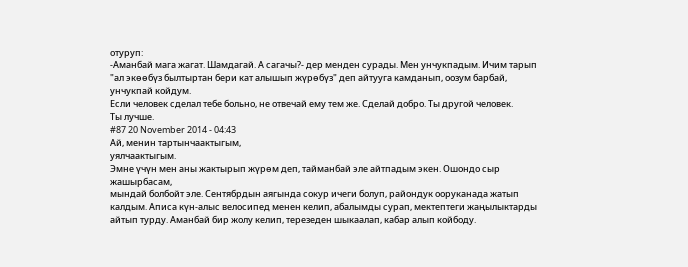отуруп:
-Аманбай мага жагат. Шамдагай. А сагачы?- дер менден сурады. Мен унчукпадым. Ичим тарып "ал экөөбүз былтыртан бери кат алышып жүрөбүз" деп айтууга камданып, оозум барбай, унчукпай койдум.
Если человек сделал тебе больно, не отвечай ему тем же. Сделай добро. Ты другой человек.
Ты лучше.
#87 20 November 2014 - 04:43
Ай, менин тартынчаактыгым,
уялчаактыгым.
Эмне үчүн мен аны жактырып жүрөм деп, тайманбай эле айтпадым экен. Ошондо сыр жашырбасам,
мындай болбойт эле. Сентябрдын аягында сокур ичеги болуп, райондук ооруканада жатып калдым. Аписа күн-алыс велосипед менен келип, абалымды сурап, мектептеги жаңылыктарды айтып турду. Аманбай бир жолу келип, терезеден шыкаалап, кабар алып койбоду.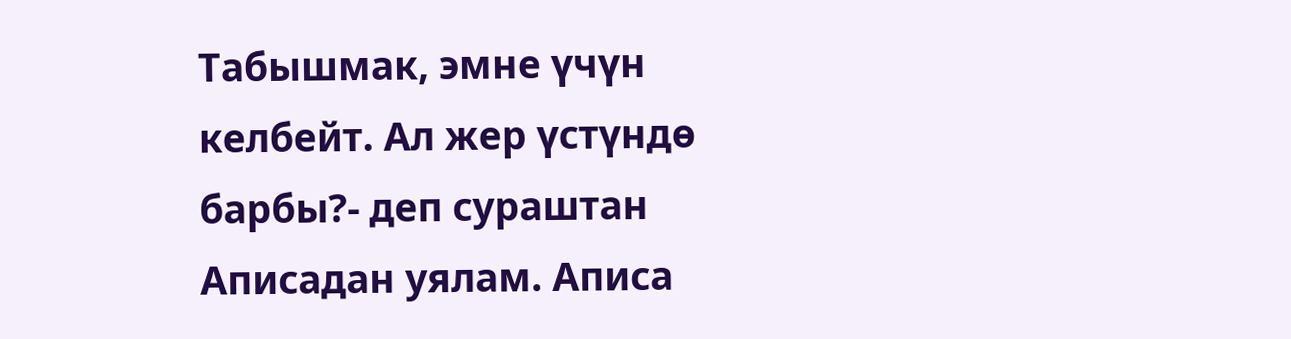Табышмак, эмне үчүн келбейт. Ал жер үстүндө барбы?- деп сураштан Аписадан уялам. Аписа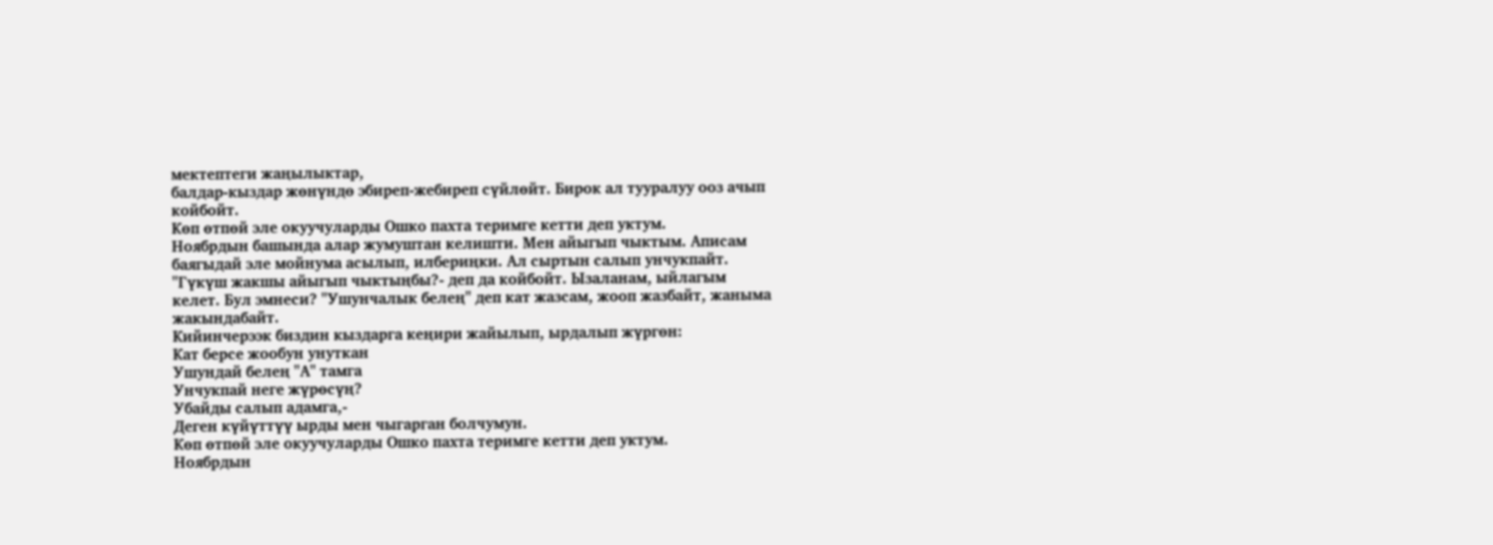мектептеги жаңылыктар,
балдар-кыздар жөнүндө эбиреп-жебиреп сүйлөйт. Бирок ал тууралуу ооз ачып койбойт.
Көп өтпөй эле окуучуларды Ошко пахта теримге кетти деп уктум.
Ноябрдын башында алар жумуштан келишти. Мен айыгып чыктым. Аписам баягыдай эле мойнума асылып, илбериңки. Ал сыртын салып унчукпайт. "Гүкүш жакшы айыгып чыктыңбы?- деп да койбойт. Ызаланам, ыйлагым келет. Бул эмнеси? "Ушунчалык белең" деп кат жазсам, жооп жазбайт, жаныма жакындабайт.
Кийинчерээк биздин кыздарга кеңири жайылып, ырдалып жүргөн:
Кат берсе жообун унуткан
Ушундай белең "А" тамга
Унчукпай неге жүрөсүң?
Убайды салып адамга,-
Деген күйүттүү ырды мен чыгарган болчумун.
Көп өтпөй эле окуучуларды Ошко пахта теримге кетти деп уктум.
Ноябрдын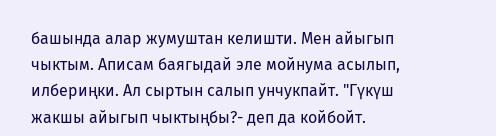башында алар жумуштан келишти. Мен айыгып чыктым. Аписам баягыдай эле мойнума асылып, илбериңки. Ал сыртын салып унчукпайт. "Гүкүш жакшы айыгып чыктыңбы?- деп да койбойт.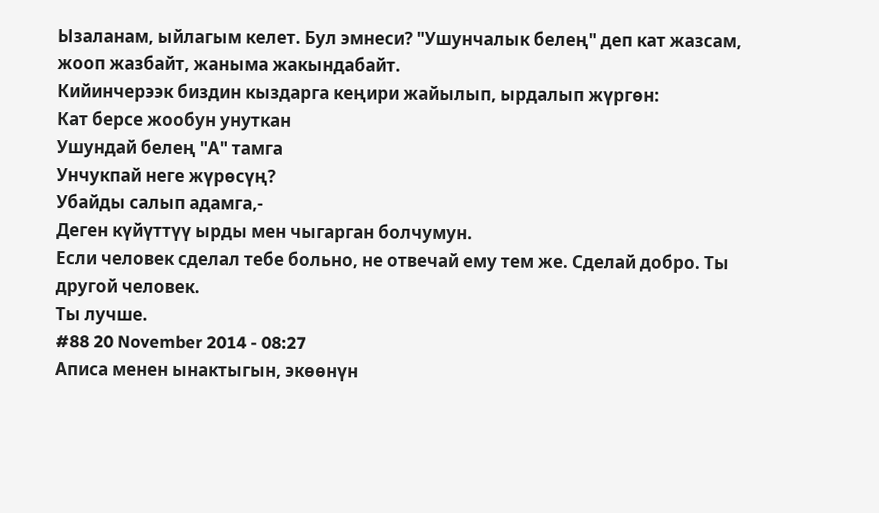Ызаланам, ыйлагым келет. Бул эмнеси? "Ушунчалык белең" деп кат жазсам, жооп жазбайт, жаныма жакындабайт.
Кийинчерээк биздин кыздарга кеңири жайылып, ырдалып жүргөн:
Кат берсе жообун унуткан
Ушундай белең "А" тамга
Унчукпай неге жүрөсүң?
Убайды салып адамга,-
Деген күйүттүү ырды мен чыгарган болчумун.
Если человек сделал тебе больно, не отвечай ему тем же. Сделай добро. Ты другой человек.
Ты лучше.
#88 20 November 2014 - 08:27
Аписа менен ынактыгын, экөөнүн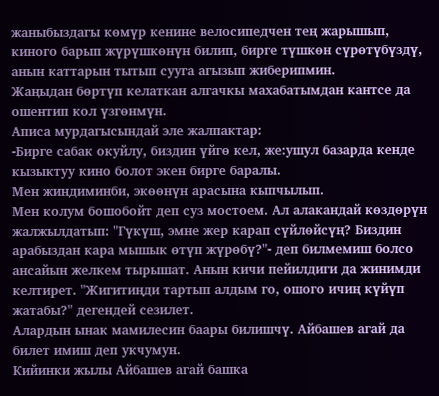жаныбыздагы көмүр кенине велосипедчен тең жарышып, киного барып жүрүшкөнүн билип, бирге түшкөн сүрөтүбүздү,
анын каттарын тытып сууга агызып жиберипмин.
Жаңыдан бөртүп келаткан алгачкы махабатымдан кантсе да ошентип кол үзгөнмүн.
Аписа мурдагысындай эле жалпактар:
-Бирге сабак окуйлу, биздин үйгө кел, же:ушул базарда кенде кызыктуу кино болот экен бирге баралы.
Мен жиндиминби, экөөнүн арасына кыпчылып.
Мен колум бошобойт деп суз мостоем. Ал алакандай көздөрүн жалжылдатып: "Гүкүш, эмне жер карап сүйлөйсүң? Биздин арабыздан кара мышык өтүп жүрөбү?"- деп билмемиш болсо ансайын желкем тырышат. Анын кичи пейилдиги да жинимди келтирет. "Жигитиңди тартып алдым го, ошого ичиң күйүп жатабы?" дегендей сезилет.
Алардын ынак мамилесин баары билишчү. Айбашев агай да билет имиш деп укчумун.
Кийинки жылы Айбашев агай башка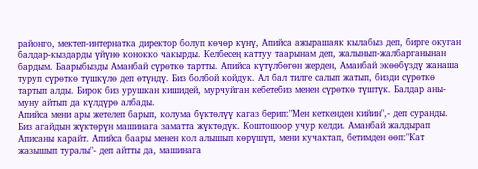районго, мектеп-интернатка директор болуп көчөр күнү, Апийса ажырашаяк кылабыз деп, бирге окуган балдар-кыздарды үйүнө конокко чакырды. Келбесең каттуу таарынам деп, жалынып-жалбарганынан бардым. Баарыбызды Аманбай сүрөткө тартты. Апийса күтүлбөгөн жерден, Аманбай экөөбүздү жанаша туруп сүрөткө түшкүлө деп өтүндү. Биз болбой койдук. Ал бал тилге салып жатып, бизди сүрөткө тартып алды. Бирок биз урушкан кишидей, мурчуйган кебетебиз менен сүрөткө түштүк. Балдар аны-муну айтып да күлдүрө албады.
Апийса мени ары жетелеп барып, колума бүктөлүү кагаз берип:"Мен кеткенден кийин",- деп суранды.
Биз агайдын жүктөрүн машинага заматта жүктөдүк. Коштошоор учур келди. Аманбай жалдырап Аписаны карайт. Апийса баары менен кол алышып көрүшүп, мени кучактап, бетимден өөп:"Кат жазышып туралы"- деп айтты да, машинага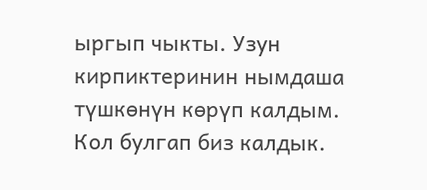ыргып чыкты. Узун кирпиктеринин нымдаша түшкөнүн көрүп калдым.
Кол булгап биз калдык.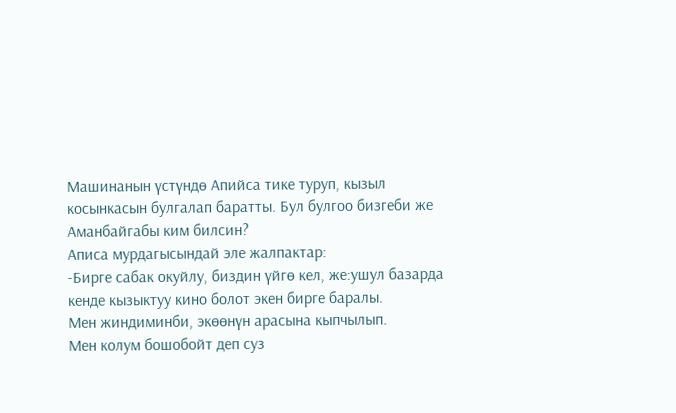Машинанын үстүндө Апийса тике туруп, кызыл косынкасын булгалап баратты. Бул булгоо бизгеби же Аманбайгабы ким билсин?
Аписа мурдагысындай эле жалпактар:
-Бирге сабак окуйлу, биздин үйгө кел, же:ушул базарда кенде кызыктуу кино болот экен бирге баралы.
Мен жиндиминби, экөөнүн арасына кыпчылып.
Мен колум бошобойт деп суз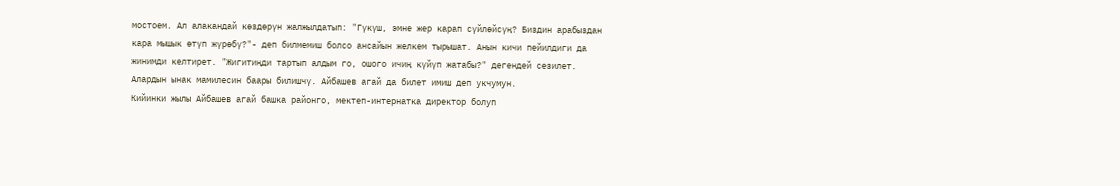мостоем. Ал алакандай көздөрүн жалжылдатып: "Гүкүш, эмне жер карап сүйлөйсүң? Биздин арабыздан кара мышык өтүп жүрөбү?"- деп билмемиш болсо ансайын желкем тырышат. Анын кичи пейилдиги да жинимди келтирет. "Жигитиңди тартып алдым го, ошого ичиң күйүп жатабы?" дегендей сезилет.
Алардын ынак мамилесин баары билишчү. Айбашев агай да билет имиш деп укчумун.
Кийинки жылы Айбашев агай башка районго, мектеп-интернатка директор болуп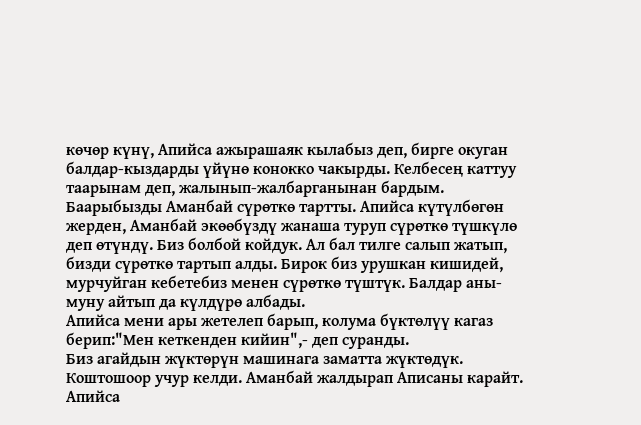көчөр күнү, Апийса ажырашаяк кылабыз деп, бирге окуган балдар-кыздарды үйүнө конокко чакырды. Келбесең каттуу таарынам деп, жалынып-жалбарганынан бардым. Баарыбызды Аманбай сүрөткө тартты. Апийса күтүлбөгөн жерден, Аманбай экөөбүздү жанаша туруп сүрөткө түшкүлө деп өтүндү. Биз болбой койдук. Ал бал тилге салып жатып, бизди сүрөткө тартып алды. Бирок биз урушкан кишидей, мурчуйган кебетебиз менен сүрөткө түштүк. Балдар аны-муну айтып да күлдүрө албады.
Апийса мени ары жетелеп барып, колума бүктөлүү кагаз берип:"Мен кеткенден кийин",- деп суранды.
Биз агайдын жүктөрүн машинага заматта жүктөдүк. Коштошоор учур келди. Аманбай жалдырап Аписаны карайт. Апийса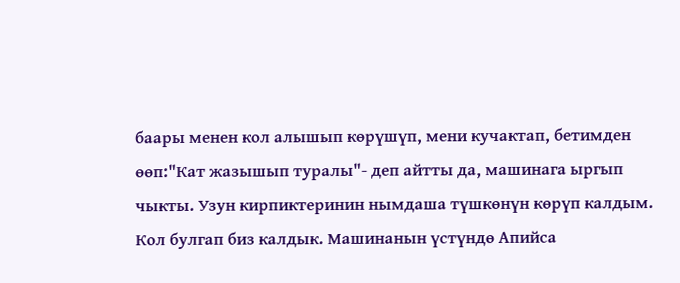баары менен кол алышып көрүшүп, мени кучактап, бетимден өөп:"Кат жазышып туралы"- деп айтты да, машинага ыргып чыкты. Узун кирпиктеринин нымдаша түшкөнүн көрүп калдым.
Кол булгап биз калдык. Машинанын үстүндө Апийса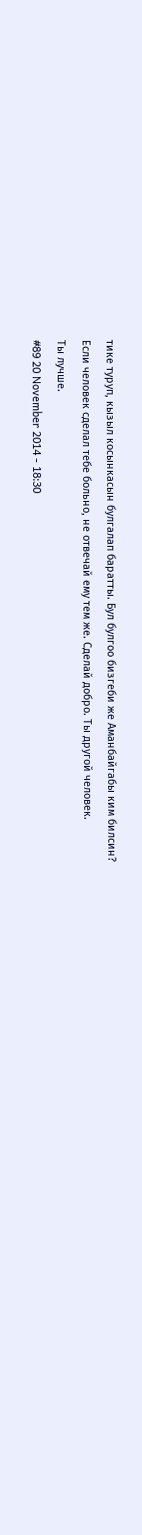тике туруп, кызыл косынкасын булгалап баратты. Бул булгоо бизгеби же Аманбайгабы ким билсин?
Если человек сделал тебе больно, не отвечай ему тем же. Сделай добро. Ты другой человек.
Ты лучше.
#89 20 November 2014 - 18:30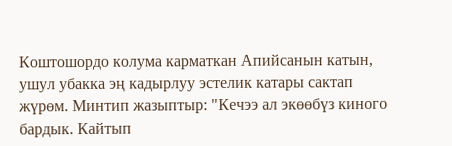Коштошордо колума карматкан Апийсанын катын, ушул убакка эң кадырлуу эстелик катары сактап жүрөм. Минтип жазыптыр: "Кечээ ал экөөбүз киного бардык. Кайтып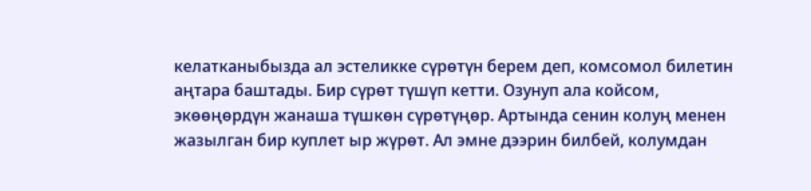келатканыбызда ал эстеликке сүрөтүн берем деп, комсомол билетин аңтара баштады. Бир сүрөт түшүп кетти. Озунуп ала койсом, экөөңөрдүн жанаша түшкөн сүрөтүңөр. Артында сенин колуң менен жазылган бир куплет ыр жүрөт. Ал эмне дээрин билбей, колумдан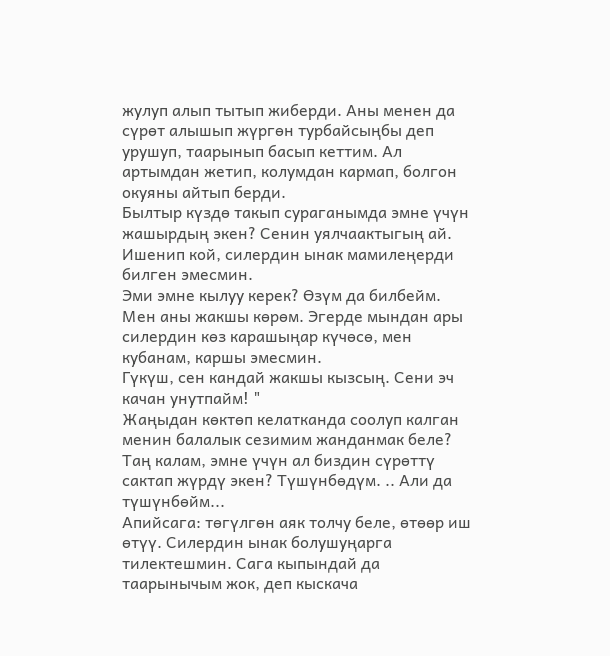жулуп алып тытып жиберди. Аны менен да сүрөт алышып жүргөн турбайсыңбы деп урушуп, таарынып басып кеттим. Ал артымдан жетип, колумдан кармап, болгон окуяны айтып берди.
Былтыр күздө такып сураганымда эмне үчүн жашырдың экен? Сенин уялчаактыгың ай. Ишенип кой, силердин ынак мамилеңерди билген эмесмин.
Эми эмне кылуу керек? Өзүм да билбейм. Мен аны жакшы көрөм. Эгерде мындан ары силердин көз карашыңар күчөсө, мен кубанам, каршы эмесмин.
Гүкүш, сен кандай жакшы кызсың. Сени эч качан унутпайм! "
Жаңыдан көктөп келатканда соолуп калган менин балалык сезимим жанданмак беле? Таң калам, эмне үчүн ал биздин сүрөттү сактап жүрдү экен? Түшүнбөдүм. .. Али да түшүнбөйм...
Апийсага: төгүлгөн аяк толчу беле, өтөөр иш өтүү. Силердин ынак болушуңарга тилектешмин. Сага кыпындай да таарынычым жок, деп кыскача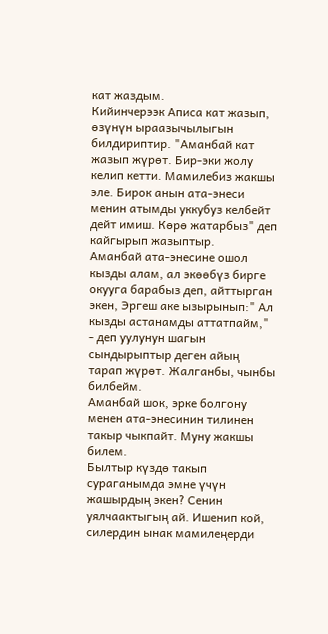кат жаздым.
Кийинчерээк Аписа кат жазып, өзүнүн ыраазычылыгын билдириптир. "Аманбай кат жазып жүрөт. Бир-эки жолу келип кетти. Мамилебиз жакшы эле. Бирок анын ата-энеси менин атымды уккубуз келбейт дейт имиш. Көрө жатарбыз" деп кайгырып жазыптыр.
Аманбай ата-энесине ошол кызды алам, ал экөөбүз бирге окууга барабыз деп, айттырган экен, Эргеш аке ызырынып:" Ал кызды астанамды аттатпайм," - деп уулунун шагын сындырыптыр деген айың тарап жүрөт. Жалганбы, чынбы билбейм.
Аманбай шок, эрке болгону менен ата-энесинин тилинен такыр чыкпайт. Муну жакшы билем.
Былтыр күздө такып сураганымда эмне үчүн жашырдың экен? Сенин уялчаактыгың ай. Ишенип кой, силердин ынак мамилеңерди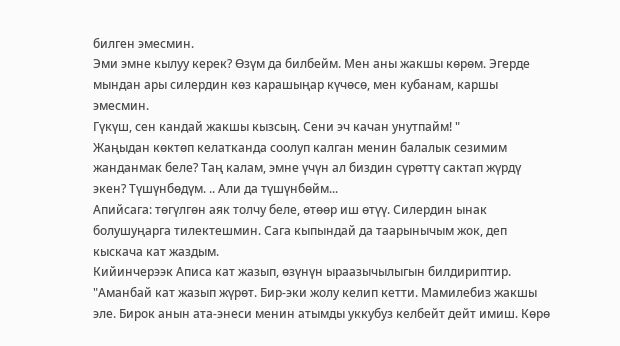билген эмесмин.
Эми эмне кылуу керек? Өзүм да билбейм. Мен аны жакшы көрөм. Эгерде мындан ары силердин көз карашыңар күчөсө, мен кубанам, каршы эмесмин.
Гүкүш, сен кандай жакшы кызсың. Сени эч качан унутпайм! "
Жаңыдан көктөп келатканда соолуп калган менин балалык сезимим жанданмак беле? Таң калам, эмне үчүн ал биздин сүрөттү сактап жүрдү экен? Түшүнбөдүм. .. Али да түшүнбөйм...
Апийсага: төгүлгөн аяк толчу беле, өтөөр иш өтүү. Силердин ынак болушуңарга тилектешмин. Сага кыпындай да таарынычым жок, деп кыскача кат жаздым.
Кийинчерээк Аписа кат жазып, өзүнүн ыраазычылыгын билдириптир. "Аманбай кат жазып жүрөт. Бир-эки жолу келип кетти. Мамилебиз жакшы эле. Бирок анын ата-энеси менин атымды уккубуз келбейт дейт имиш. Көрө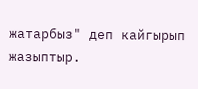жатарбыз" деп кайгырып жазыптыр.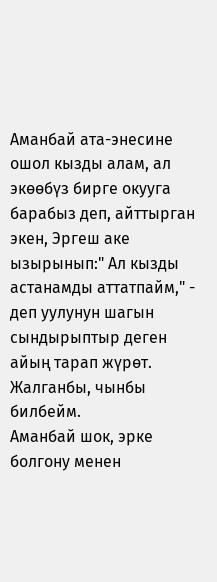Аманбай ата-энесине ошол кызды алам, ал экөөбүз бирге окууга барабыз деп, айттырган экен, Эргеш аке ызырынып:" Ал кызды астанамды аттатпайм," - деп уулунун шагын сындырыптыр деген айың тарап жүрөт. Жалганбы, чынбы билбейм.
Аманбай шок, эрке болгону менен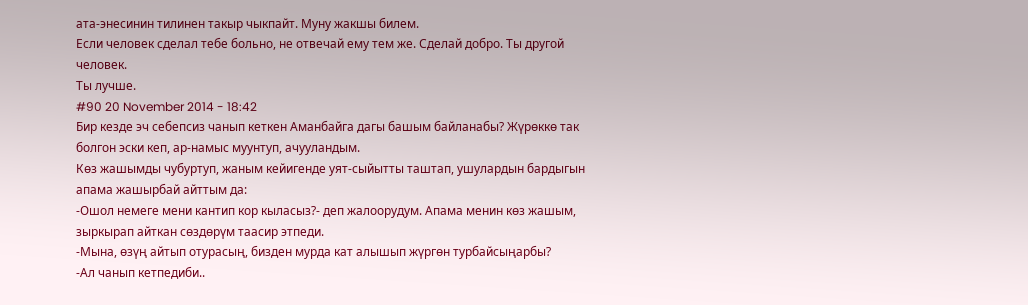ата-энесинин тилинен такыр чыкпайт. Муну жакшы билем.
Если человек сделал тебе больно, не отвечай ему тем же. Сделай добро. Ты другой человек.
Ты лучше.
#90 20 November 2014 - 18:42
Бир кезде эч себепсиз чанып кеткен Аманбайга дагы башым байланабы? Жүрөккө так болгон эски кеп, ар-намыс муунтуп, ачууландым.
Көз жашымды чубуртуп, жаным кейигенде уят-сыйытты таштап, ушулардын бардыгын апама жашырбай айттым да:
-Ошол немеге мени кантип кор кыласыз?- деп жалоорудум. Апама менин көз жашым, зыркырап айткан сөздөрүм таасир этпеди.
-Мына, өзүң айтып отурасың, бизден мурда кат алышып жүргөн турбайсыңарбы?
-Ал чанып кетпедиби..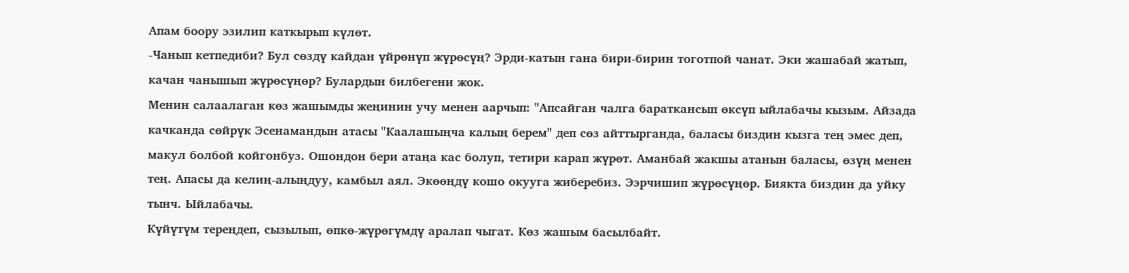Апам боору эзилип каткырып күлөт.
-Чанып кетпедиби? Бул сөздү кайдан үйрөнүп жүрөсүң? Эрди-катын гана бири-бирин тоготпой чанат. Эки жашабай жатып, качан чанышып жүрөсүңөр? Булардын билбегени жок.
Менин салаалаган көз жашымды жеңинин учу менен аарчып: "Апсайган чалга бараткансып өксүп ыйлабачы кызым. Айзада качканда сөйрүк Эсенамандын атасы "Каалашыңча калың берем" деп сөз айттырганда, баласы биздин кызга тең эмес деп, макул болбой койгонбуз. Ошондон бери атаңа кас болуп, тетири карап жүрөт. Аманбай жакшы атанын баласы, өзүң менен тең. Апасы да келиң-алыңдуу, камбыл аял. Экөөңдү кошо окууга жиберебиз. Ээрчишип жүрөсүңөр. Биякта биздин да уйку тынч. Ыйлабачы.
Күйүтүм тереңдеп, сызылып, өпкө-жүрөгүмдү аралап чыгат. Көз жашым басылбайт.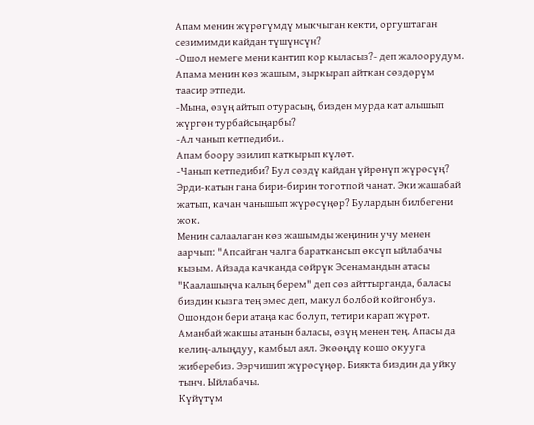Апам менин жүрөгүмдү мыкчыган кекти, оргуштаган сезимимди кайдан түшүнсүн?
-Ошол немеге мени кантип кор кыласыз?- деп жалоорудум. Апама менин көз жашым, зыркырап айткан сөздөрүм таасир этпеди.
-Мына, өзүң айтып отурасың, бизден мурда кат алышып жүргөн турбайсыңарбы?
-Ал чанып кетпедиби..
Апам боору эзилип каткырып күлөт.
-Чанып кетпедиби? Бул сөздү кайдан үйрөнүп жүрөсүң? Эрди-катын гана бири-бирин тоготпой чанат. Эки жашабай жатып, качан чанышып жүрөсүңөр? Булардын билбегени жок.
Менин салаалаган көз жашымды жеңинин учу менен аарчып: "Апсайган чалга бараткансып өксүп ыйлабачы кызым. Айзада качканда сөйрүк Эсенамандын атасы "Каалашыңча калың берем" деп сөз айттырганда, баласы биздин кызга тең эмес деп, макул болбой койгонбуз. Ошондон бери атаңа кас болуп, тетири карап жүрөт. Аманбай жакшы атанын баласы, өзүң менен тең. Апасы да келиң-алыңдуу, камбыл аял. Экөөңдү кошо окууга жиберебиз. Ээрчишип жүрөсүңөр. Биякта биздин да уйку тынч. Ыйлабачы.
Күйүтүм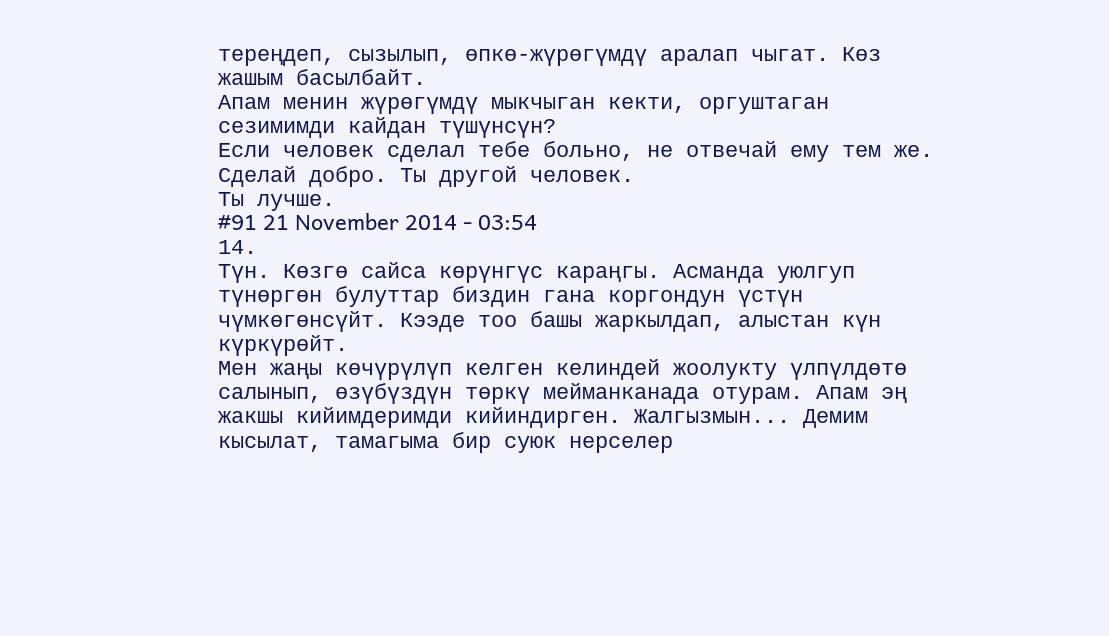тереңдеп, сызылып, өпкө-жүрөгүмдү аралап чыгат. Көз жашым басылбайт.
Апам менин жүрөгүмдү мыкчыган кекти, оргуштаган сезимимди кайдан түшүнсүн?
Если человек сделал тебе больно, не отвечай ему тем же. Сделай добро. Ты другой человек.
Ты лучше.
#91 21 November 2014 - 03:54
14.
Түн. Көзгө сайса көрүнгүс караңгы. Асманда уюлгуп түнөргөн булуттар биздин гана коргондун үстүн чүмкөгөнсүйт. Кээде тоо башы жаркылдап, алыстан күн күркүрөйт.
Мен жаңы көчүрүлүп келген келиндей жоолукту үлпүлдөтө салынып, өзүбүздүн төркү мейманканада отурам. Апам эң жакшы кийимдеримди кийиндирген. Жалгызмын... Демим кысылат, тамагыма бир суюк нерселер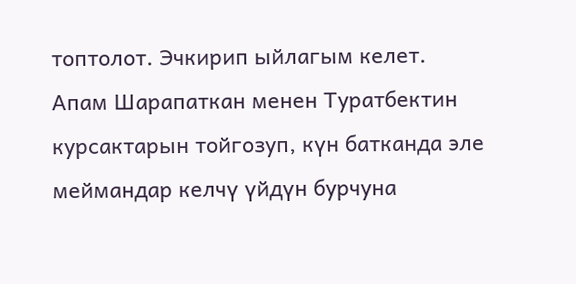топтолот. Эчкирип ыйлагым келет.
Апам Шарапаткан менен Туратбектин курсактарын тойгозуп, күн батканда эле меймандар келчү үйдүн бурчуна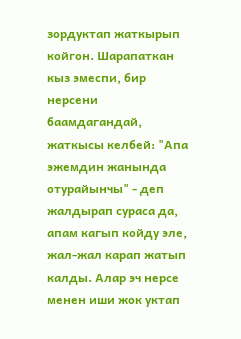зордуктап жаткырып койгон. Шарапаткан кыз эмеспи, бир нерсени баамдагандай, жаткысы келбей: "Апа эжемдин жанында отурайынчы" - деп жалдырап сураса да, апам кагып койду эле, жал-жал карап жатып калды. Алар эч нерсе менен иши жок уктап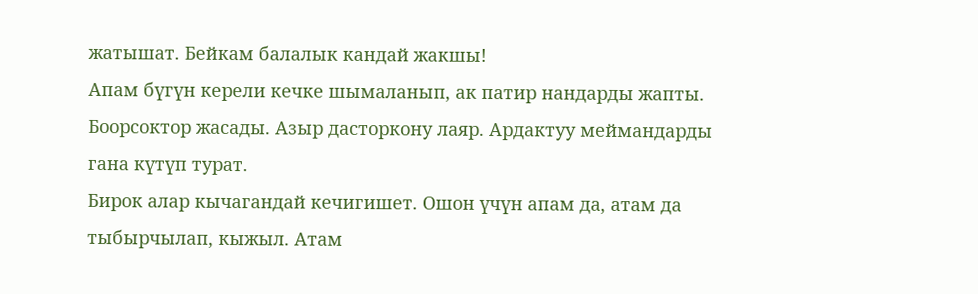жатышат. Бейкам балалык кандай жакшы!
Апам бүгүн керели кечке шымаланып, ак патир нандарды жапты. Боорсоктор жасады. Азыр дасторкону лаяр. Ардактуу меймандарды гана күтүп турат.
Бирок алар кычагандай кечигишет. Ошон үчүн апам да, атам да тыбырчылап, кыжыл. Атам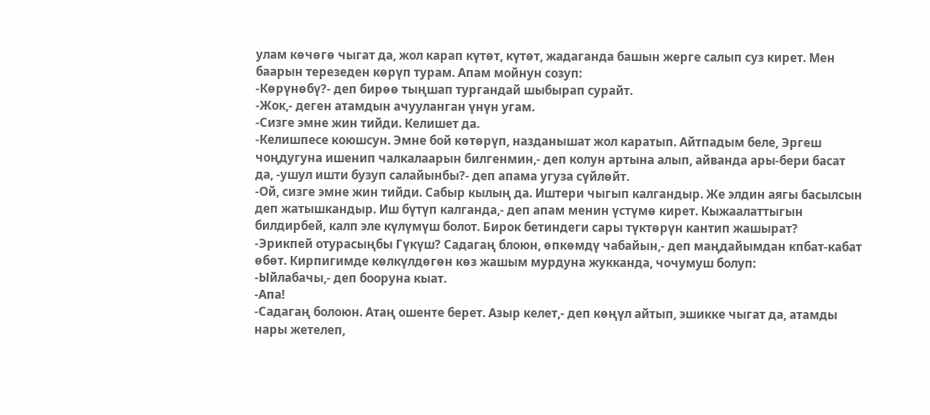улам көчөгө чыгат да, жол карап күтөт, күтөт, жадаганда башын жерге салып суз кирет. Мен баарын терезеден көрүп турам. Апам мойнун созуп:
-Көрүнөбү?- деп бирөө тыңшап тургандай шыбырап сурайт.
-Жок,- деген атамдын ачууланган үнүн угам.
-Сизге эмне жин тийди. Келишет да.
-Келишпесе коюшсун. Эмне бой көтөрүп, назданышат жол каратып. Айтпадым беле, Эргеш чоңдугуна ишенип чалкалаарын билгенмин,- деп колун артына алып, айванда ары-бери басат да, -ушул ишти бузуп салайынбы?- деп апама угуза сүйлөйт.
-Ой, сизге эмне жин тийди. Сабыр кылың да. Иштери чыгып калгандыр. Же элдин аягы басылсын деп жатышкандыр. Иш бүтүп калганда,- деп апам менин үстүмө кирет. Кыжаалаттыгын билдирбей, калп эле күлүмүш болот. Бирок бетиндеги сары түктөрүн кантип жашырат?
-Эрикпей отурасыңбы Гүкүш? Садагаң блоюн, өпкөмдү чабайын,- деп маңдайымдан кпбат-кабат өбөт. Кирпигимде көлкүлдөгөн көз жашым мурдуна жукканда, чочумуш болуп:
-Ыйлабачы,- деп бооруна кыат.
-Апа!
-Садагаң болоюн. Атаң ошенте берет. Азыр келет,- деп көңүл айтып, эшикке чыгат да, атамды нары жетелеп,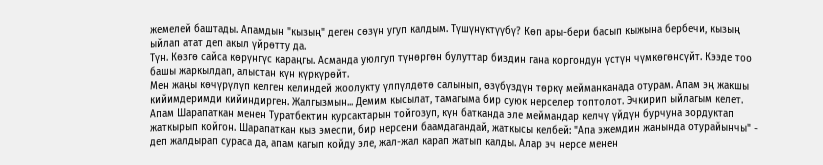жемелей баштады. Апамдын "кызың" деген сөзүн угуп калдым. Түшүнүктүүбү? Көп ары-бери басып кыжына бербечи, кызың ыйлап атат деп акыл үйрөтту да.
Түн. Көзгө сайса көрүнгүс караңгы. Асманда уюлгуп түнөргөн булуттар биздин гана коргондун үстүн чүмкөгөнсүйт. Кээде тоо башы жаркылдап, алыстан күн күркүрөйт.
Мен жаңы көчүрүлүп келген келиндей жоолукту үлпүлдөтө салынып, өзүбүздүн төркү мейманканада отурам. Апам эң жакшы кийимдеримди кийиндирген. Жалгызмын... Демим кысылат, тамагыма бир суюк нерселер топтолот. Эчкирип ыйлагым келет.
Апам Шарапаткан менен Туратбектин курсактарын тойгозуп, күн батканда эле меймандар келчү үйдүн бурчуна зордуктап жаткырып койгон. Шарапаткан кыз эмеспи, бир нерсени баамдагандай, жаткысы келбей: "Апа эжемдин жанында отурайынчы" - деп жалдырап сураса да, апам кагып койду эле, жал-жал карап жатып калды. Алар эч нерсе менен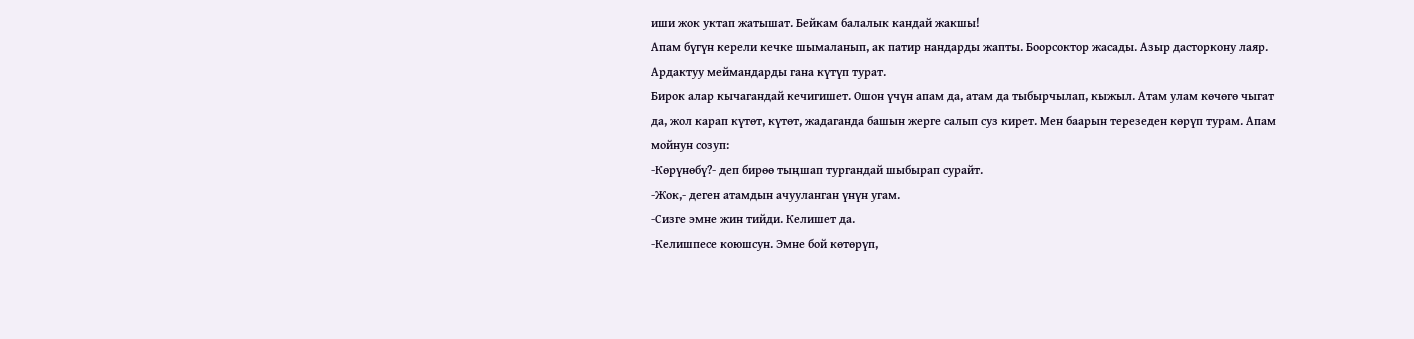иши жок уктап жатышат. Бейкам балалык кандай жакшы!
Апам бүгүн керели кечке шымаланып, ак патир нандарды жапты. Боорсоктор жасады. Азыр дасторкону лаяр. Ардактуу меймандарды гана күтүп турат.
Бирок алар кычагандай кечигишет. Ошон үчүн апам да, атам да тыбырчылап, кыжыл. Атам улам көчөгө чыгат да, жол карап күтөт, күтөт, жадаганда башын жерге салып суз кирет. Мен баарын терезеден көрүп турам. Апам мойнун созуп:
-Көрүнөбү?- деп бирөө тыңшап тургандай шыбырап сурайт.
-Жок,- деген атамдын ачууланган үнүн угам.
-Сизге эмне жин тийди. Келишет да.
-Келишпесе коюшсун. Эмне бой көтөрүп,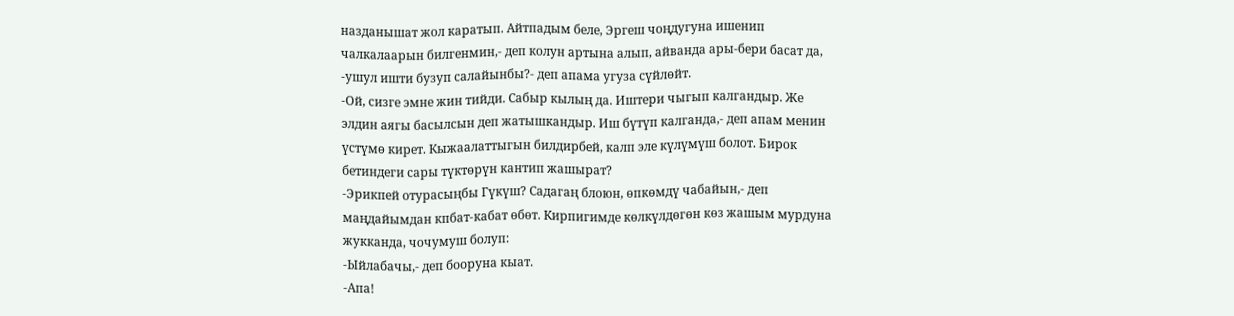назданышат жол каратып. Айтпадым беле, Эргеш чоңдугуна ишенип чалкалаарын билгенмин,- деп колун артына алып, айванда ары-бери басат да, -ушул ишти бузуп салайынбы?- деп апама угуза сүйлөйт.
-Ой, сизге эмне жин тийди. Сабыр кылың да. Иштери чыгып калгандыр. Же элдин аягы басылсын деп жатышкандыр. Иш бүтүп калганда,- деп апам менин үстүмө кирет. Кыжаалаттыгын билдирбей, калп эле күлүмүш болот. Бирок бетиндеги сары түктөрүн кантип жашырат?
-Эрикпей отурасыңбы Гүкүш? Садагаң блоюн, өпкөмдү чабайын,- деп маңдайымдан кпбат-кабат өбөт. Кирпигимде көлкүлдөгөн көз жашым мурдуна жукканда, чочумуш болуп:
-Ыйлабачы,- деп бооруна кыат.
-Апа!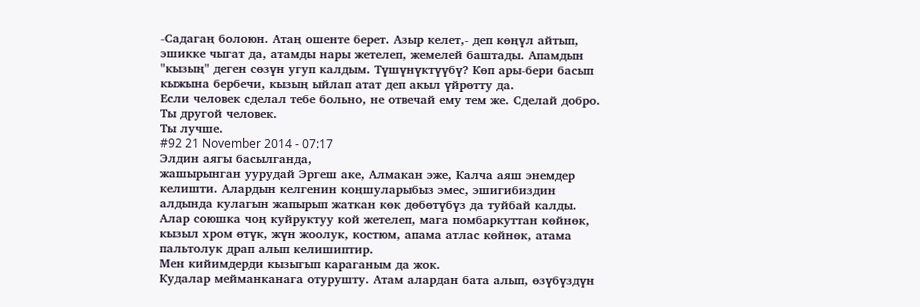-Садагаң болоюн. Атаң ошенте берет. Азыр келет,- деп көңүл айтып, эшикке чыгат да, атамды нары жетелеп, жемелей баштады. Апамдын "кызың" деген сөзүн угуп калдым. Түшүнүктүүбү? Көп ары-бери басып кыжына бербечи, кызың ыйлап атат деп акыл үйрөтту да.
Если человек сделал тебе больно, не отвечай ему тем же. Сделай добро. Ты другой человек.
Ты лучше.
#92 21 November 2014 - 07:17
Элдин аягы басылганда,
жашырынган уурудай Эргеш аке, Алмакан эже, Калча аяш энемдер келишти. Алардын келгенин коңшуларыбыз эмес, эшигибиздин алдында кулагын жапырып жаткан көк дөбөтүбүз да туйбай калды. Алар союшка чоң куйруктуу кой жетелеп, мага помбаркуттан көйнөк, кызыл хром өтүк, жүн жоолук, костюм, апама атлас көйнөк, атама пальтолук драп алып келишиптир.
Мен кийимдерди кызыгып караганым да жок.
Кудалар мейманканага отурушту. Атам алардан бата алып, өзүбүздүн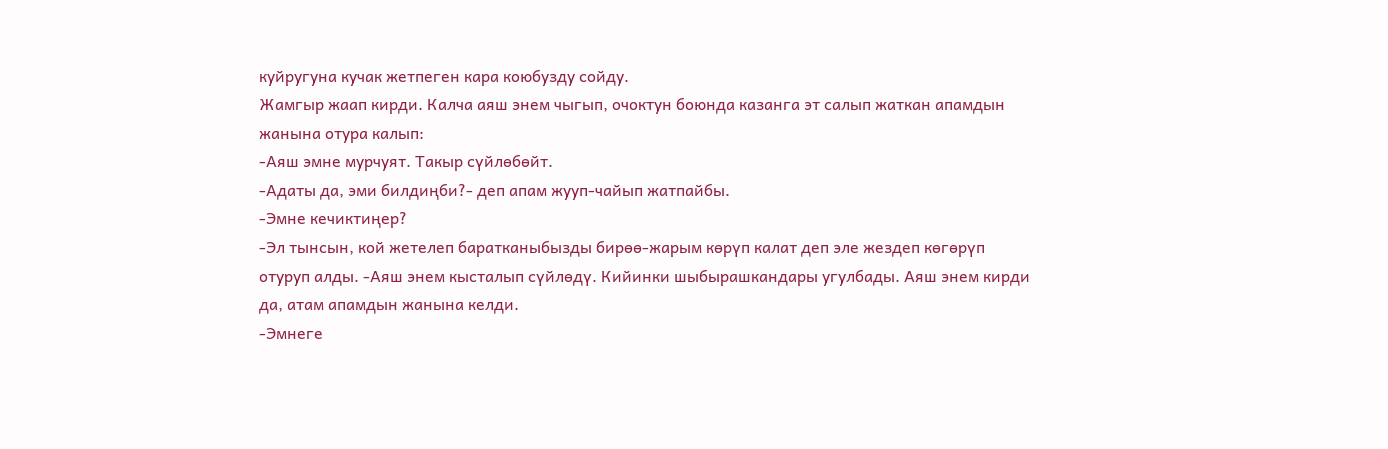куйругуна кучак жетпеген кара коюбузду сойду.
Жамгыр жаап кирди. Калча аяш энем чыгып, очоктун боюнда казанга эт салып жаткан апамдын жанына отура калып:
-Аяш эмне мурчуят. Такыр сүйлөбөйт.
-Адаты да, эми билдиңби?- деп апам жууп-чайып жатпайбы.
-Эмне кечиктиңер?
-Эл тынсын, кой жетелеп баратканыбызды бирөө-жарым көрүп калат деп эле жездеп көгөрүп отуруп алды. -Аяш энем кысталып сүйлөдү. Кийинки шыбырашкандары угулбады. Аяш энем кирди да, атам апамдын жанына келди.
-Эмнеге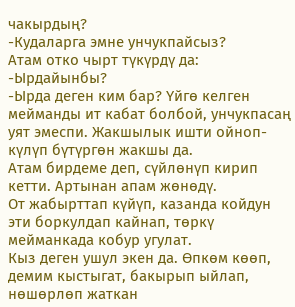чакырдың?
-Кудаларга эмне унчукпайсыз?
Атам отко чырт түкүрдү да:
-Ырдайынбы?
-Ырда деген ким бар? Үйгө келген мейманды ит кабат болбой, унчукпасаң уят эмеспи. Жакшылык ишти ойноп-күлүп бүтүргөн жакшы да.
Атам бирдеме деп, сүйлөнүп кирип кетти. Артынан апам жөнөдү.
От жабырттап күйүп, казанда койдун эти боркулдап кайнап, төркү мейманкада кобур угулат.
Кыз деген ушул экен да. Өпкөм көөп, демим кыстыгат, бакырып ыйлап, нөшөрлөп жаткан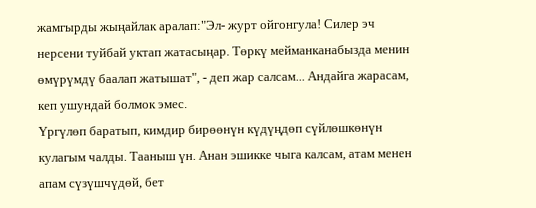жамгырды жыңайлак аралап:"Эл- журт ойгонгула! Силер эч нерсени туйбай уктап жатасыңар. Төркү мейманканабызда менин өмүрүмдү баалап жатышат", - деп жар салсам... Андайга жарасам, кеп ушундай болмок эмес.
Үргүлөп баратып, кимдир бирөөнүн күдүңдөп сүйлөшкөнүн кулагым чалды. Тааныш үн. Анан эшикке чыга калсам, атам менен апам сүзүшчүдөй, бет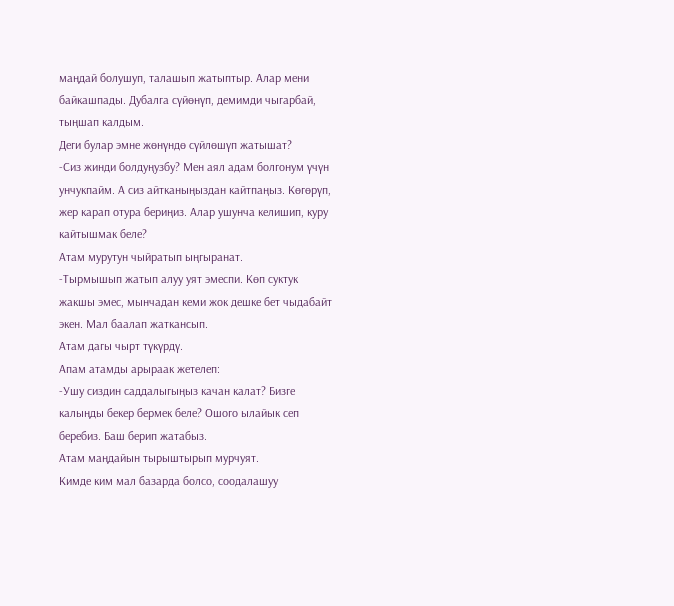маңдай болушуп, талашып жатыптыр. Алар мени байкашпады. Дубалга сүйөнүп, демимди чыгарбай, тыңшап калдым.
Деги булар эмне жөнүндө сүйлөшүп жатышат?
-Сиз жинди болдуңузбу? Мен аял адам болгонум үчүн унчукпайм. А сиз айтканыңыздан кайтпаңыз. Көгөрүп, жер карап отура бериңиз. Алар ушунча келишип, куру кайтышмак беле?
Атам мурутун чыйратып ыңгыранат.
-Тырмышып жатып алуу уят эмеспи. Көп суктук жакшы эмес, мынчадан кеми жок дешке бет чыдабайт экен. Мал баалап жаткансып.
Атам дагы чырт түкүрдү.
Апам атамды арыраак жетелеп:
-Ушу сиздин саддалыгыңыз качан калат? Бизге калыңды бекер бермек беле? Ошого ылайык сеп беребиз. Баш берип жатабыз.
Атам маңдайын тырыштырып мурчуят.
Кимде ким мал базарда болсо, соодалашуу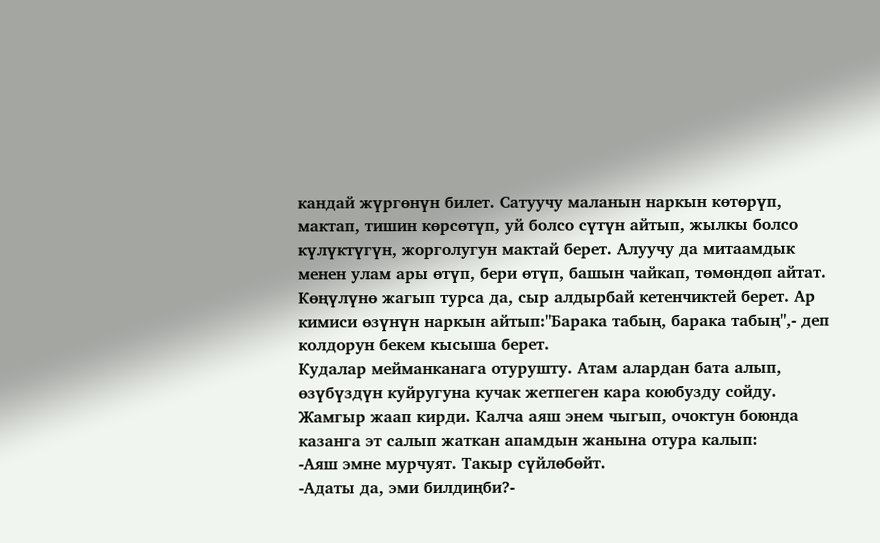кандай жүргөнүн билет. Сатуучу маланын наркын көтөрүп, мактап, тишин көрсөтүп, уй болсо сүтүн айтып, жылкы болсо күлүктүгүн, жорголугун мактай берет. Алуучу да митаамдык менен улам ары өтүп, бери өтүп, башын чайкап, төмөндөп айтат. Көңүлүнө жагып турса да, сыр алдырбай кетенчиктей берет. Ар кимиси өзүнүн наркын айтып:"Барака табың, барака табың",- деп колдорун бекем кысыша берет.
Кудалар мейманканага отурушту. Атам алардан бата алып, өзүбүздүн куйругуна кучак жетпеген кара коюбузду сойду.
Жамгыр жаап кирди. Калча аяш энем чыгып, очоктун боюнда казанга эт салып жаткан апамдын жанына отура калып:
-Аяш эмне мурчуят. Такыр сүйлөбөйт.
-Адаты да, эми билдиңби?-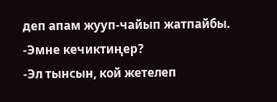деп апам жууп-чайып жатпайбы.
-Эмне кечиктиңер?
-Эл тынсын, кой жетелеп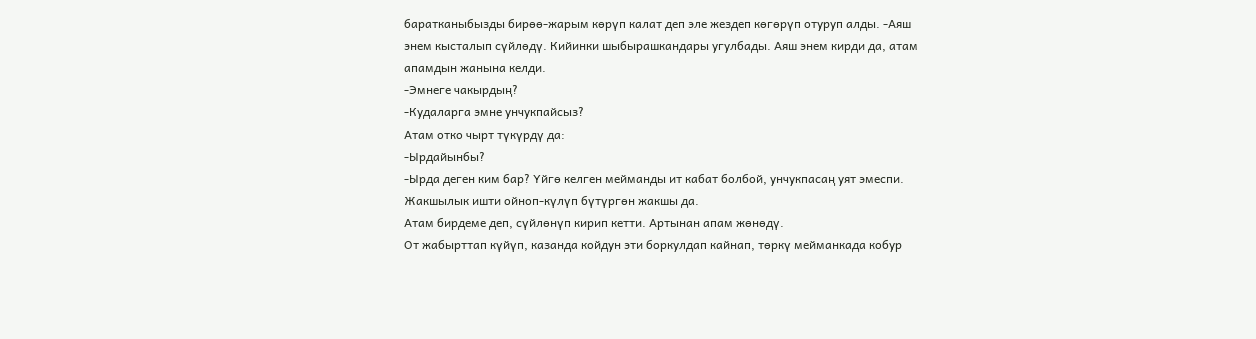баратканыбызды бирөө-жарым көрүп калат деп эле жездеп көгөрүп отуруп алды. -Аяш энем кысталып сүйлөдү. Кийинки шыбырашкандары угулбады. Аяш энем кирди да, атам апамдын жанына келди.
-Эмнеге чакырдың?
-Кудаларга эмне унчукпайсыз?
Атам отко чырт түкүрдү да:
-Ырдайынбы?
-Ырда деген ким бар? Үйгө келген мейманды ит кабат болбой, унчукпасаң уят эмеспи. Жакшылык ишти ойноп-күлүп бүтүргөн жакшы да.
Атам бирдеме деп, сүйлөнүп кирип кетти. Артынан апам жөнөдү.
От жабырттап күйүп, казанда койдун эти боркулдап кайнап, төркү мейманкада кобур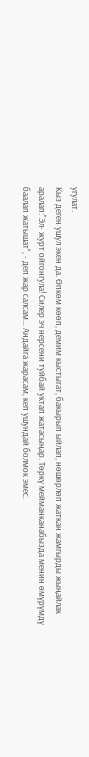угулат.
Кыз деген ушул экен да. Өпкөм көөп, демим кыстыгат, бакырып ыйлап, нөшөрлөп жаткан жамгырды жыңайлак аралап:"Эл- журт ойгонгула! Силер эч нерсени туйбай уктап жатасыңар. Төркү мейманканабызда менин өмүрүмдү баалап жатышат", - деп жар салсам... Андайга жарасам, кеп ушундай болмок эмес.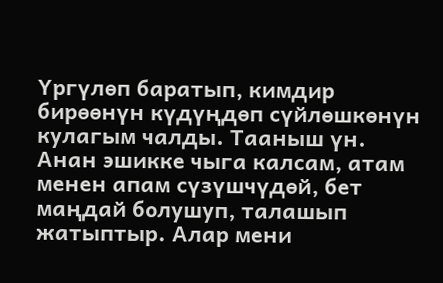Үргүлөп баратып, кимдир бирөөнүн күдүңдөп сүйлөшкөнүн кулагым чалды. Тааныш үн. Анан эшикке чыга калсам, атам менен апам сүзүшчүдөй, бет маңдай болушуп, талашып жатыптыр. Алар мени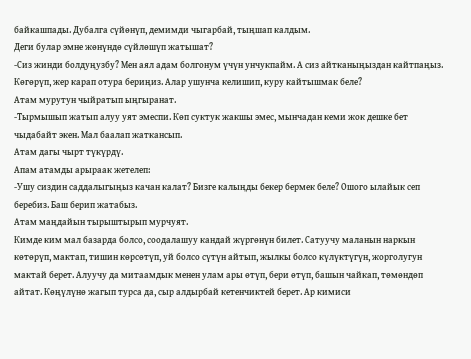байкашпады. Дубалга сүйөнүп, демимди чыгарбай, тыңшап калдым.
Деги булар эмне жөнүндө сүйлөшүп жатышат?
-Сиз жинди болдуңузбу? Мен аял адам болгонум үчүн унчукпайм. А сиз айтканыңыздан кайтпаңыз. Көгөрүп, жер карап отура бериңиз. Алар ушунча келишип, куру кайтышмак беле?
Атам мурутун чыйратып ыңгыранат.
-Тырмышып жатып алуу уят эмеспи. Көп суктук жакшы эмес, мынчадан кеми жок дешке бет чыдабайт экен. Мал баалап жаткансып.
Атам дагы чырт түкүрдү.
Апам атамды арыраак жетелеп:
-Ушу сиздин саддалыгыңыз качан калат? Бизге калыңды бекер бермек беле? Ошого ылайык сеп беребиз. Баш берип жатабыз.
Атам маңдайын тырыштырып мурчуят.
Кимде ким мал базарда болсо, соодалашуу кандай жүргөнүн билет. Сатуучу маланын наркын көтөрүп, мактап, тишин көрсөтүп, уй болсо сүтүн айтып, жылкы болсо күлүктүгүн, жорголугун мактай берет. Алуучу да митаамдык менен улам ары өтүп, бери өтүп, башын чайкап, төмөндөп айтат. Көңүлүнө жагып турса да, сыр алдырбай кетенчиктей берет. Ар кимиси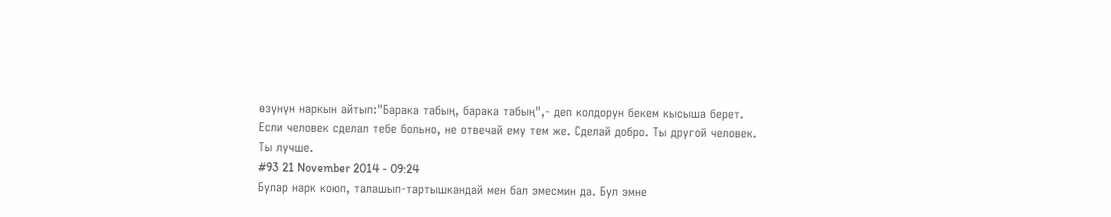өзүнүн наркын айтып:"Барака табың, барака табың",- деп колдорун бекем кысыша берет.
Если человек сделал тебе больно, не отвечай ему тем же. Сделай добро. Ты другой человек.
Ты лучше.
#93 21 November 2014 - 09:24
Булар нарк коюп, талашып-тартышкандай мен бал эмесмин да. Бул эмне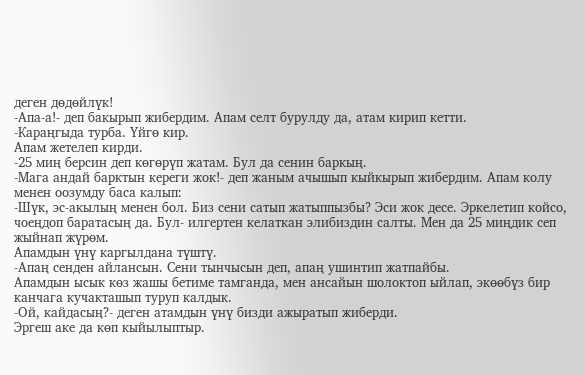деген дөдөйлүк!
-Апа-а!- деп бакырып жибердим. Апам селт бурулду да, атам кирип кетти.
-Караңгыда турба. Үйгө кир.
Апам жетелеп кирди.
-25 миң берсин деп көгөрүп жатам. Бул да сенин баркың.
-Мага андай барктын кереги жок!- деп жаным ачышып кыйкырып жибердим. Апам колу менен оозумду баса калып:
-Шүк, эс-акылың менен бол. Биз сени сатып жатыппызбы? Эси жок десе. Эркелетип койсо, чоеңдоп баратасың да. Бул- илгертен келаткан элибиздин салты. Мен да 25 миңдик сеп жыйнап жүрөм.
Апамдын үнү каргылдана түштү.
-Апаң сенден айлансын. Сени тынчысын деп, апаң ушинтип жатпайбы.
Апамдын ысык көз жашы бетиме тамганда, мен ансайын шолоктоп ыйлап, экөөбүз бир канчага кучакташып туруп калдык.
-Ой, кайдасың?- деген атамдын үнү бизди ажыратып жиберди.
Эргеш аке да көп кыйылыптыр.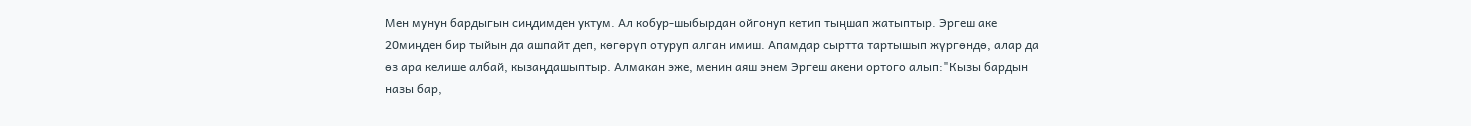Мен мунун бардыгын сиңдимден уктум. Ал кобур-шыбырдан ойгонуп кетип тыңшап жатыптыр. Эргеш аке 20миңден бир тыйын да ашпайт деп, көгөрүп отуруп алган имиш. Апамдар сыртта тартышып жүргөндө, алар да өз ара келише албай, кызаңдашыптыр. Алмакан эже, менин аяш энем Эргеш акени ортого алып:"Кызы бардын назы бар,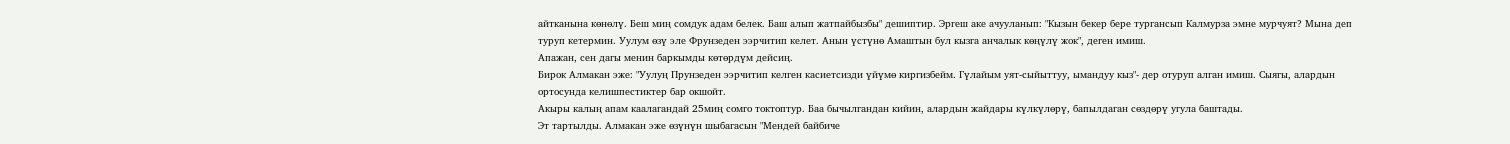айтканына көнөлү. Беш миң сомдук адам белек. Баш алып жатпайбызбы" дешиптир. Эргеш аке ачууланып: "Кызын бекер бере тургансып Калмурза эмне мурчуят? Мына деп туруп кетермин. Уулум өзү эле Фрунзеден ээрчитип келет. Анын үстүнө Амаштын бул кызга анчалык көңүлү жок", деген имиш.
Апажан, сен дагы менин баркымды көтөрдүм дейсиң.
Бирок Алмакан эже: "Уулуң Прунзеден ээрчитип келген касиетсизди үйүмө киргизбейм. Гүлайым уят-сыйыттуу, ымандуу кыз"- дер отуруп алган имиш. Сыягы, алардын ортосунда келишпестиктер бар окшойт.
Акыры калың апам каалагандай 25миң сомго токтоптур. Баа бычылгандан кийин, алардын жайдары күлкүлөрү, бапылдаган сөздөрү угула баштады.
Эт тартылды. Алмакан эже өзүнүн шыбагасын "Мендей байбиче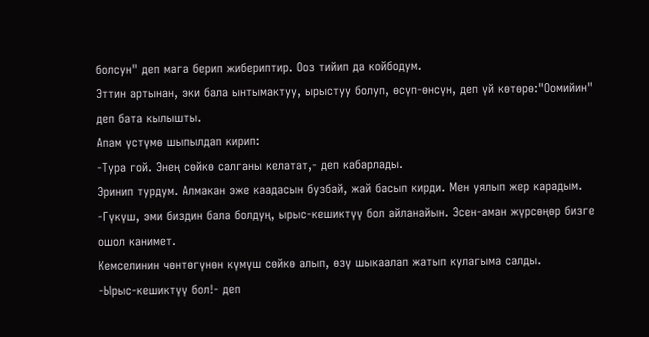болсун" деп мага берип жибериптир. Ооз тийип да койбодум.
Эттин артынан, эки бала ынтымактуу, ырыстуу болуп, өсүп-өнсүн, деп үй көтөрө:"Оомийин" деп бата кылышты.
Апам үстүмө шыпылдап кирип:
-Тура гой. Энең сөйкө салганы келатат,- деп кабарлады.
Эринип турдум. Алмакан эже каадасын бузбай, жай басып кирди. Мен уялып жер карадым.
-Гүкүш, эми биздин бала болдуң, ырыс-кешиктүү бол айланайын. Эсен-аман жүрсөңөр бизге ошол канимет.
Кемселинин чөнтөгүнөн күмүш сөйкө алып, өзү шыкаалап жатып кулагыма салды.
-Ырыс-кешиктүү бол!- деп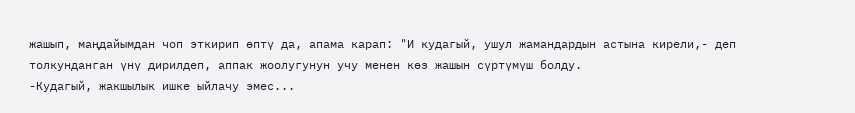жашып, маңдайымдан чоп эткирип өптү да, апама карап: "И кудагый, ушул жамандардын астына кирели,- деп толкунданган үнү дирилдеп, аппак жоолугунун учу менен көз жашын сүртүмүш болду.
-Кудагый, жакшылык ишке ыйлачу эмес...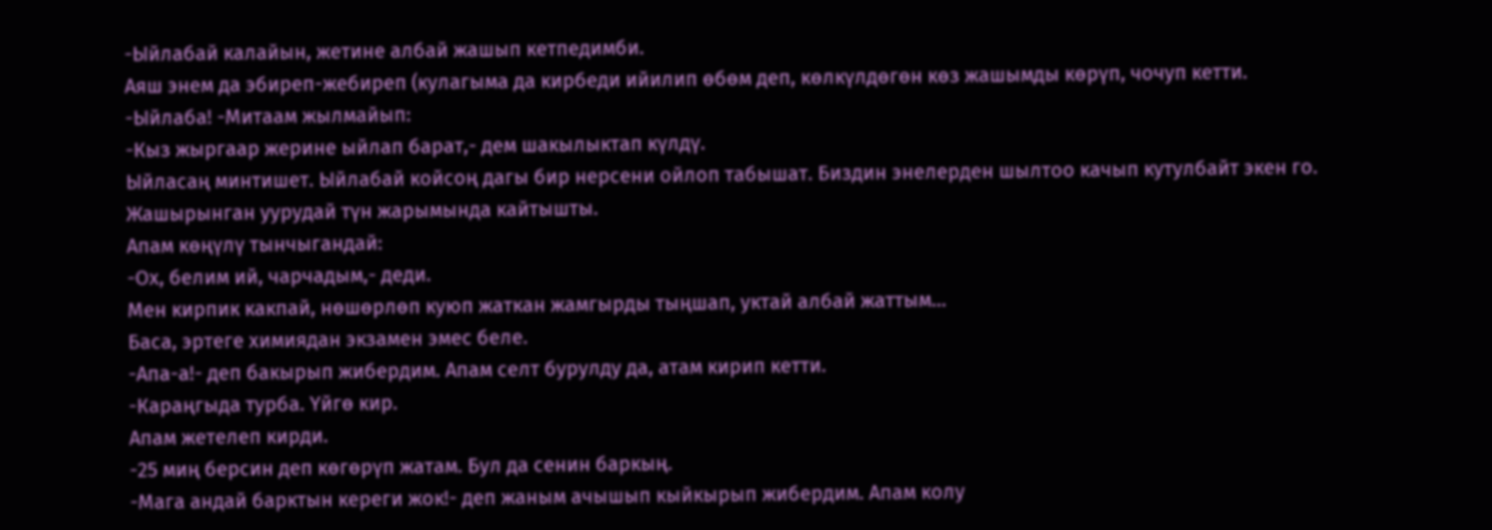-Ыйлабай калайын, жетине албай жашып кетпедимби.
Аяш энем да эбиреп-жебиреп (кулагыма да кирбеди ийилип өбөм деп, көлкүлдөгөн көз жашымды көрүп, чочуп кетти.
-Ыйлаба! -Митаам жылмайып:
-Кыз жыргаар жерине ыйлап барат,- дем шакылыктап күлдү.
Ыйласаң минтишет. Ыйлабай койсоң дагы бир нерсени ойлоп табышат. Биздин энелерден шылтоо качып кутулбайт экен го.
Жашырынган уурудай түн жарымында кайтышты.
Апам көңүлү тынчыгандай:
-Ох, белим ий, чарчадым,- деди.
Мен кирпик какпай, нөшөрлөп куюп жаткан жамгырды тыңшап, уктай албай жаттым...
Баса, эртеге химиядан экзамен эмес беле.
-Апа-а!- деп бакырып жибердим. Апам селт бурулду да, атам кирип кетти.
-Караңгыда турба. Үйгө кир.
Апам жетелеп кирди.
-25 миң берсин деп көгөрүп жатам. Бул да сенин баркың.
-Мага андай барктын кереги жок!- деп жаным ачышып кыйкырып жибердим. Апам колу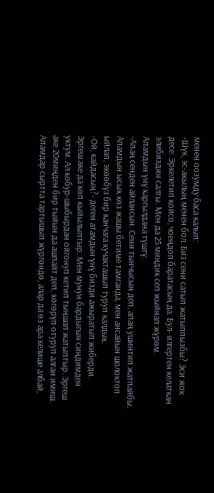менен оозумду баса калып:
-Шүк, эс-акылың менен бол. Биз сени сатып жатыппызбы? Эси жок десе. Эркелетип койсо, чоеңдоп баратасың да. Бул- илгертен келаткан элибиздин салты. Мен да 25 миңдик сеп жыйнап жүрөм.
Апамдын үнү каргылдана түштү.
-Апаң сенден айлансын. Сени тынчысын деп, апаң ушинтип жатпайбы.
Апамдын ысык көз жашы бетиме тамганда, мен ансайын шолоктоп ыйлап, экөөбүз бир канчага кучакташып туруп калдык.
-Ой, кайдасың?- деген атамдын үнү бизди ажыратып жиберди.
Эргеш аке да көп кыйылыптыр. Мен мунун бардыгын сиңдимден уктум. Ал кобур-шыбырдан ойгонуп кетип тыңшап жатыптыр. Эргеш аке 20миңден бир тыйын да ашпайт деп, көгөрүп отуруп алган имиш. Апамдар сыртта тартышып жүргөндө, алар да өз ара келише албай,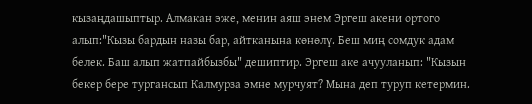кызаңдашыптыр. Алмакан эже, менин аяш энем Эргеш акени ортого алып:"Кызы бардын назы бар, айтканына көнөлү. Беш миң сомдук адам белек. Баш алып жатпайбызбы" дешиптир. Эргеш аке ачууланып: "Кызын бекер бере тургансып Калмурза эмне мурчуят? Мына деп туруп кетермин.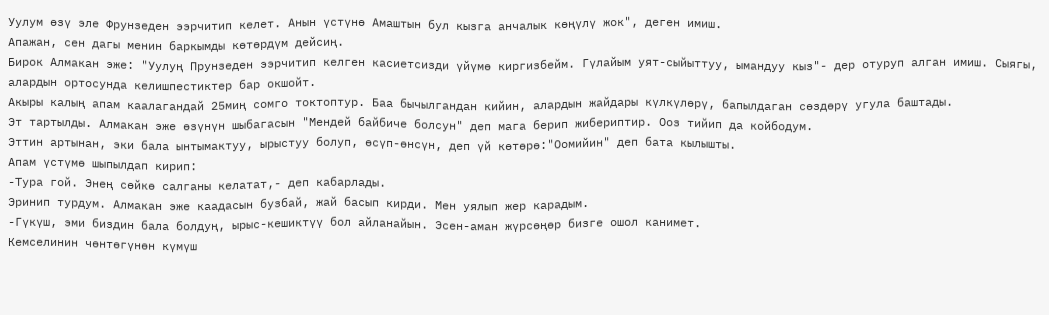Уулум өзү эле Фрунзеден ээрчитип келет. Анын үстүнө Амаштын бул кызга анчалык көңүлү жок", деген имиш.
Апажан, сен дагы менин баркымды көтөрдүм дейсиң.
Бирок Алмакан эже: "Уулуң Прунзеден ээрчитип келген касиетсизди үйүмө киргизбейм. Гүлайым уят-сыйыттуу, ымандуу кыз"- дер отуруп алган имиш. Сыягы, алардын ортосунда келишпестиктер бар окшойт.
Акыры калың апам каалагандай 25миң сомго токтоптур. Баа бычылгандан кийин, алардын жайдары күлкүлөрү, бапылдаган сөздөрү угула баштады.
Эт тартылды. Алмакан эже өзүнүн шыбагасын "Мендей байбиче болсун" деп мага берип жибериптир. Ооз тийип да койбодум.
Эттин артынан, эки бала ынтымактуу, ырыстуу болуп, өсүп-өнсүн, деп үй көтөрө:"Оомийин" деп бата кылышты.
Апам үстүмө шыпылдап кирип:
-Тура гой. Энең сөйкө салганы келатат,- деп кабарлады.
Эринип турдум. Алмакан эже каадасын бузбай, жай басып кирди. Мен уялып жер карадым.
-Гүкүш, эми биздин бала болдуң, ырыс-кешиктүү бол айланайын. Эсен-аман жүрсөңөр бизге ошол канимет.
Кемселинин чөнтөгүнөн күмүш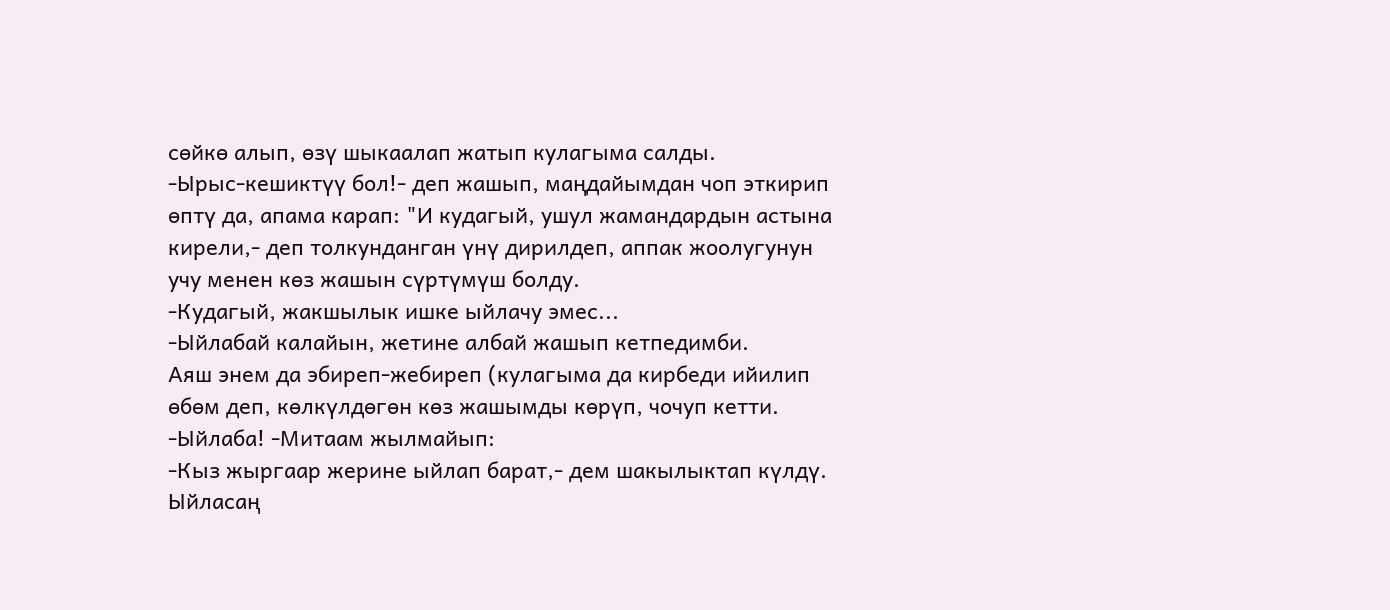сөйкө алып, өзү шыкаалап жатып кулагыма салды.
-Ырыс-кешиктүү бол!- деп жашып, маңдайымдан чоп эткирип өптү да, апама карап: "И кудагый, ушул жамандардын астына кирели,- деп толкунданган үнү дирилдеп, аппак жоолугунун учу менен көз жашын сүртүмүш болду.
-Кудагый, жакшылык ишке ыйлачу эмес...
-Ыйлабай калайын, жетине албай жашып кетпедимби.
Аяш энем да эбиреп-жебиреп (кулагыма да кирбеди ийилип өбөм деп, көлкүлдөгөн көз жашымды көрүп, чочуп кетти.
-Ыйлаба! -Митаам жылмайып:
-Кыз жыргаар жерине ыйлап барат,- дем шакылыктап күлдү.
Ыйласаң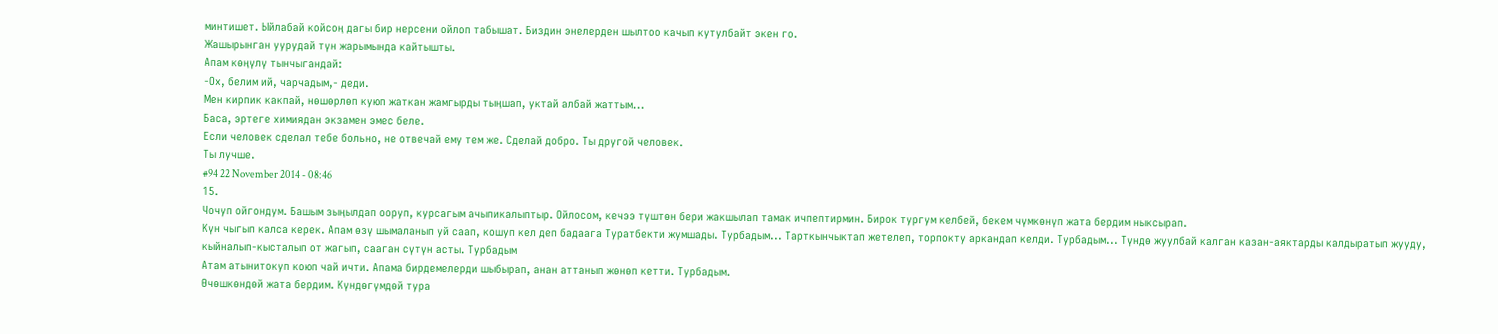минтишет. Ыйлабай койсоң дагы бир нерсени ойлоп табышат. Биздин энелерден шылтоо качып кутулбайт экен го.
Жашырынган уурудай түн жарымында кайтышты.
Апам көңүлү тынчыгандай:
-Ох, белим ий, чарчадым,- деди.
Мен кирпик какпай, нөшөрлөп куюп жаткан жамгырды тыңшап, уктай албай жаттым...
Баса, эртеге химиядан экзамен эмес беле.
Если человек сделал тебе больно, не отвечай ему тем же. Сделай добро. Ты другой человек.
Ты лучше.
#94 22 November 2014 - 08:46
15.
Чочуп ойгондум. Башым зыңылдап ооруп, курсагым ачыпикалыптыр. Ойлосом, кечээ түштөн бери жакшылап тамак ичпептирмин. Бирок тургум келбей, бекем чүмкөнүп жата бердим ныксырап.
Күн чыгып калса керек. Апам өзү шымаланып уй саап, кошуп кел деп бадаага Туратбекти жумшады. Турбадым... Тарткынчыктап жетелеп, торпокту аркандап келди. Турбадым... Түндө жуулбай калган казан-аяктарды калдыратып жууду, кыйналып-кысталып от жагып, сааган сүтүн асты. Турбадым
Атам атынитокуп коюп чай ичти. Апама бирдемелерди шыбырап, анан аттанып жөнөп кетти. Турбадым.
Өчөшкөндөй жата бердим. Күндөгүмдөй тура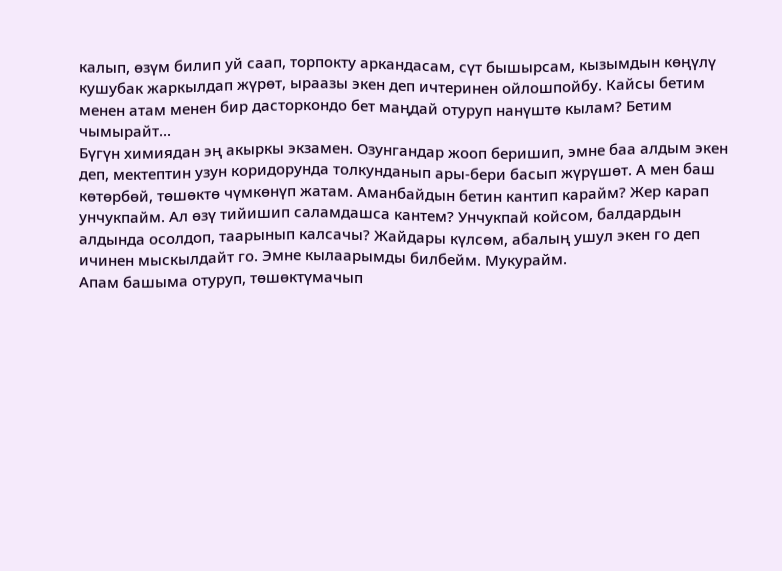калып, өзүм билип уй саап, торпокту аркандасам, сүт бышырсам, кызымдын көңүлү кушубак жаркылдап жүрөт, ыраазы экен деп ичтеринен ойлошпойбу. Кайсы бетим менен атам менен бир дасторкондо бет маңдай отуруп нанүштө кылам? Бетим чымырайт...
Бүгүн химиядан эң акыркы экзамен. Озунгандар жооп беришип, эмне баа алдым экен деп, мектептин узун коридорунда толкунданып ары-бери басып жүрүшөт. А мен баш көтөрбөй, төшөктө чүмкөнүп жатам. Аманбайдын бетин кантип карайм? Жер карап унчукпайм. Ал өзү тийишип саламдашса кантем? Унчукпай койсом, балдардын алдында осолдоп, таарынып калсачы? Жайдары күлсөм, абалың ушул экен го деп ичинен мыскылдайт го. Эмне кылаарымды билбейм. Мукурайм.
Апам башыма отуруп, төшөктүмачып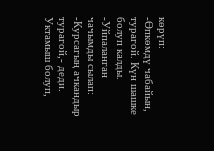көрүп:
-Өпкөмдү чабайын, турагой. Күн шашке болуп калды. -Уйпаланган чачымды сылап: -Курсагың ачкандыр турагой,- деди.
Уктамыш болуп,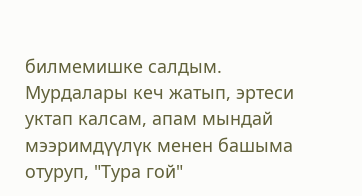билмемишке салдым. Мурдалары кеч жатып, эртеси уктап калсам, апам мындай мээримдүүлүк менен башыма отуруп, "Тура гой"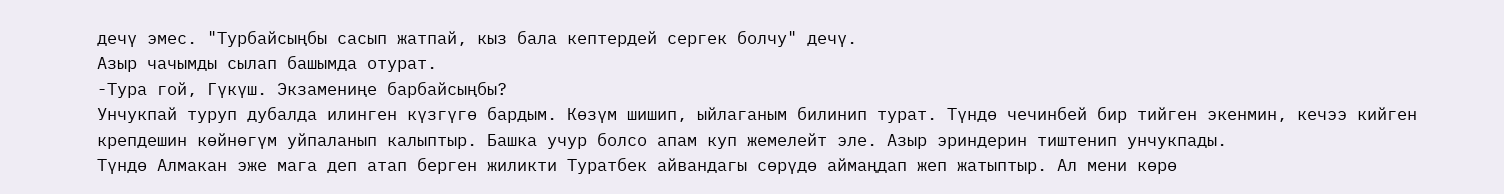дечү эмес. "Турбайсыңбы сасып жатпай, кыз бала кептердей сергек болчу" дечү.
Азыр чачымды сылап башымда отурат.
-Тура гой, Гүкүш. Экзамениңе барбайсыңбы?
Унчукпай туруп дубалда илинген күзгүгө бардым. Көзүм шишип, ыйлаганым билинип турат. Түндө чечинбей бир тийген экенмин, кечээ кийген крепдешин көйнөгүм уйпаланып калыптыр. Башка учур болсо апам куп жемелейт эле. Азыр эриндерин тиштенип унчукпады.
Түндө Алмакан эже мага деп атап берген жиликти Туратбек айвандагы сөрүдө аймаңдап жеп жатыптыр. Ал мени көрө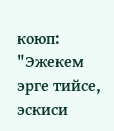коюп:
"Эжекем эрге тийсе, эскиси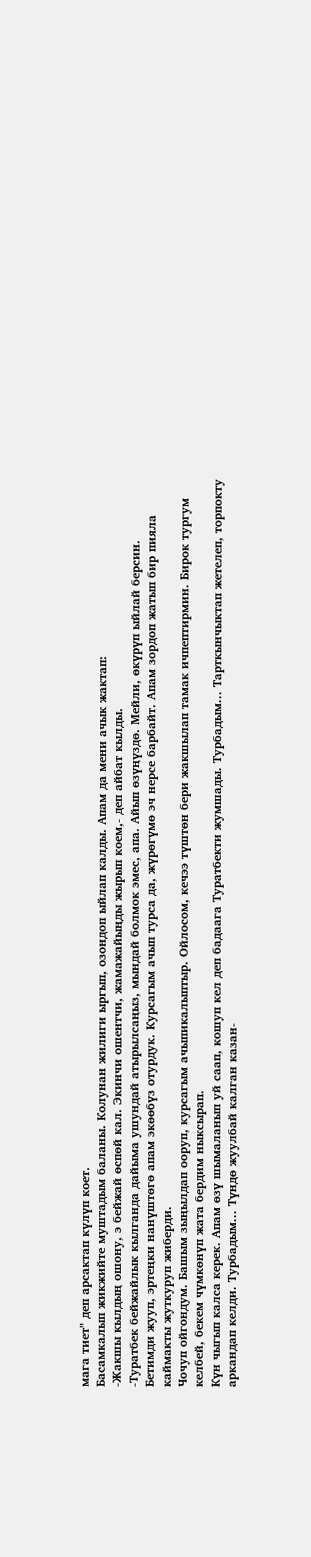мага тиет" деп арсактап күлүп коет.
Басамкалып жикжийте муштадым баланы. Колунан жилиги ыргып, озондоп ыйлап калды. Апам да мени ачык жактап:
-Жакшы кылдың ошону, э бейжай өспөй кал. Экинчи ошентчи, жамажайыңды жырып коем,- деп айбат кылды.
-Туратбек бейжайлык кылганда дайыма ушундай атырылсаңыз, мындай болмок эмес, апа. Айып өзүңүздө. Мейли, өкүрүп ыйлай берсин.
Бетимди жууп, эртеңки нанүштөгө апам экөөбүз отурдук. Курсагым ачып турса да, жүрөгүмө эч нерсе барбайт. Апам зордоп жатып бир пияла каймакты жуткуруп жиберди.
Чочуп ойгондум. Башым зыңылдап ооруп, курсагым ачыпикалыптыр. Ойлосом, кечээ түштөн бери жакшылап тамак ичпептирмин. Бирок тургум келбей, бекем чүмкөнүп жата бердим ныксырап.
Күн чыгып калса керек. Апам өзү шымаланып уй саап, кошуп кел деп бадаага Туратбекти жумшады. Турбадым... Тарткынчыктап жетелеп, торпокту аркандап келди. Турбадым... Түндө жуулбай калган казан-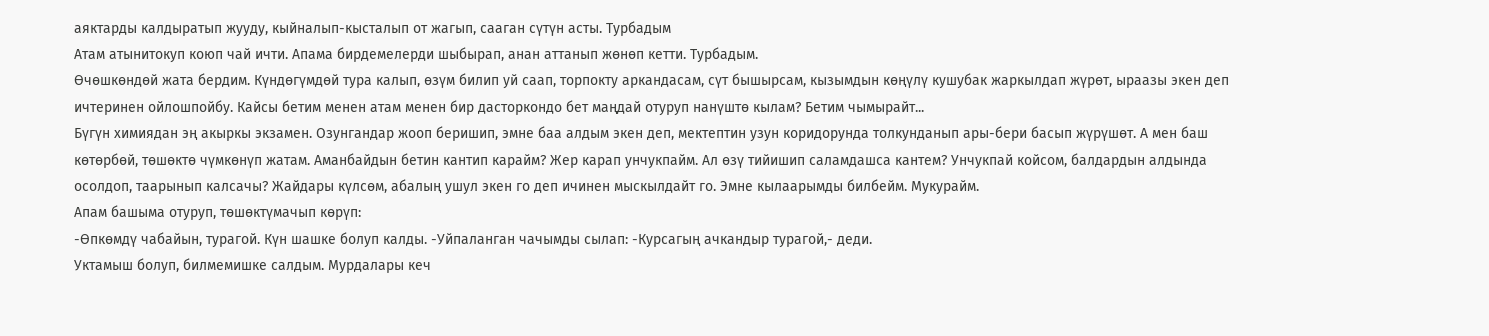аяктарды калдыратып жууду, кыйналып-кысталып от жагып, сааган сүтүн асты. Турбадым
Атам атынитокуп коюп чай ичти. Апама бирдемелерди шыбырап, анан аттанып жөнөп кетти. Турбадым.
Өчөшкөндөй жата бердим. Күндөгүмдөй тура калып, өзүм билип уй саап, торпокту аркандасам, сүт бышырсам, кызымдын көңүлү кушубак жаркылдап жүрөт, ыраазы экен деп ичтеринен ойлошпойбу. Кайсы бетим менен атам менен бир дасторкондо бет маңдай отуруп нанүштө кылам? Бетим чымырайт...
Бүгүн химиядан эң акыркы экзамен. Озунгандар жооп беришип, эмне баа алдым экен деп, мектептин узун коридорунда толкунданып ары-бери басып жүрүшөт. А мен баш көтөрбөй, төшөктө чүмкөнүп жатам. Аманбайдын бетин кантип карайм? Жер карап унчукпайм. Ал өзү тийишип саламдашса кантем? Унчукпай койсом, балдардын алдында осолдоп, таарынып калсачы? Жайдары күлсөм, абалың ушул экен го деп ичинен мыскылдайт го. Эмне кылаарымды билбейм. Мукурайм.
Апам башыма отуруп, төшөктүмачып көрүп:
-Өпкөмдү чабайын, турагой. Күн шашке болуп калды. -Уйпаланган чачымды сылап: -Курсагың ачкандыр турагой,- деди.
Уктамыш болуп, билмемишке салдым. Мурдалары кеч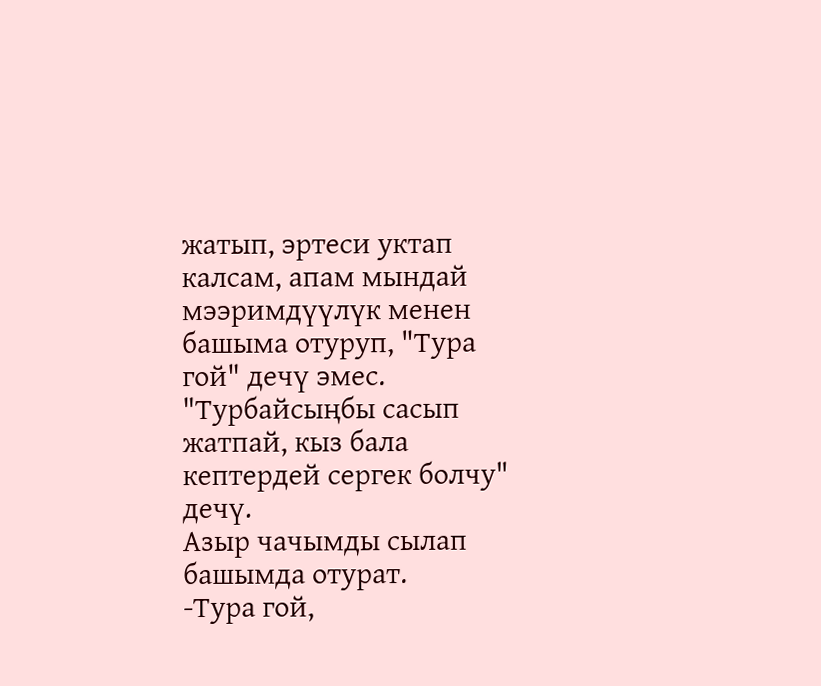жатып, эртеси уктап калсам, апам мындай мээримдүүлүк менен башыма отуруп, "Тура гой" дечү эмес. "Турбайсыңбы сасып жатпай, кыз бала кептердей сергек болчу" дечү.
Азыр чачымды сылап башымда отурат.
-Тура гой,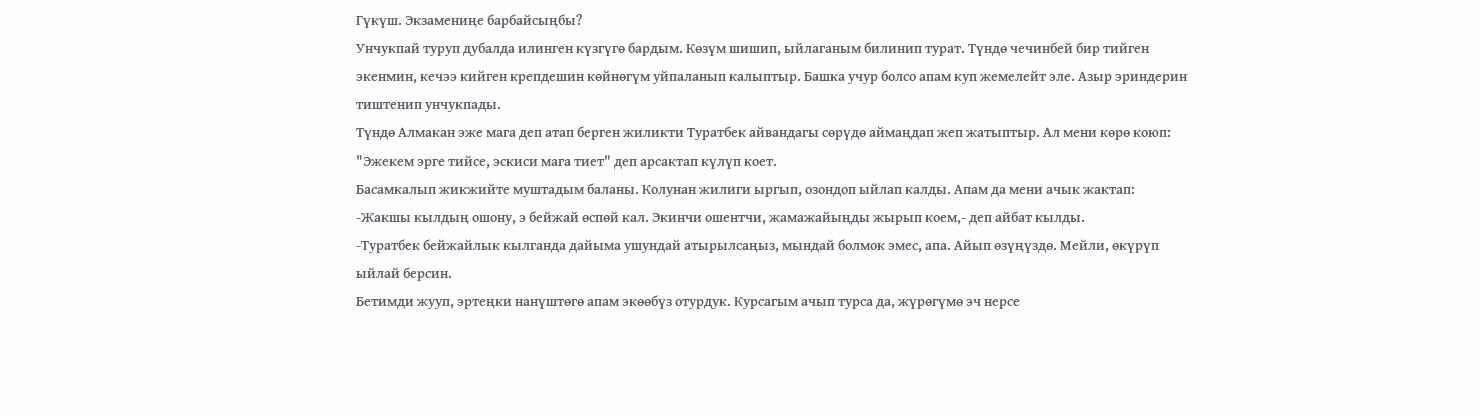Гүкүш. Экзамениңе барбайсыңбы?
Унчукпай туруп дубалда илинген күзгүгө бардым. Көзүм шишип, ыйлаганым билинип турат. Түндө чечинбей бир тийген экенмин, кечээ кийген крепдешин көйнөгүм уйпаланып калыптыр. Башка учур болсо апам куп жемелейт эле. Азыр эриндерин тиштенип унчукпады.
Түндө Алмакан эже мага деп атап берген жиликти Туратбек айвандагы сөрүдө аймаңдап жеп жатыптыр. Ал мени көрө коюп:
"Эжекем эрге тийсе, эскиси мага тиет" деп арсактап күлүп коет.
Басамкалып жикжийте муштадым баланы. Колунан жилиги ыргып, озондоп ыйлап калды. Апам да мени ачык жактап:
-Жакшы кылдың ошону, э бейжай өспөй кал. Экинчи ошентчи, жамажайыңды жырып коем,- деп айбат кылды.
-Туратбек бейжайлык кылганда дайыма ушундай атырылсаңыз, мындай болмок эмес, апа. Айып өзүңүздө. Мейли, өкүрүп ыйлай берсин.
Бетимди жууп, эртеңки нанүштөгө апам экөөбүз отурдук. Курсагым ачып турса да, жүрөгүмө эч нерсе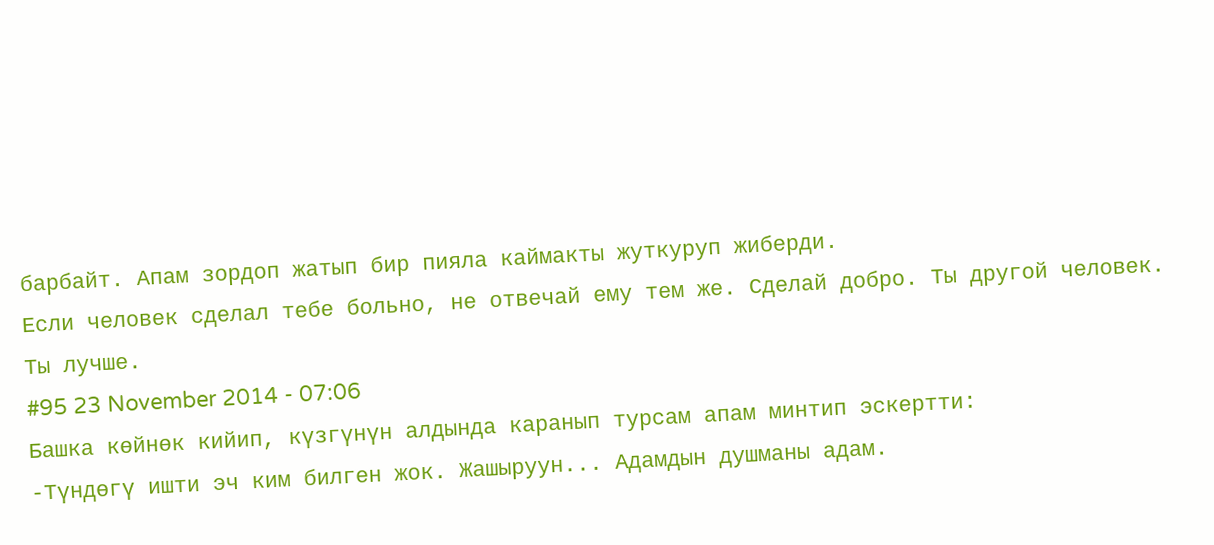барбайт. Апам зордоп жатып бир пияла каймакты жуткуруп жиберди.
Если человек сделал тебе больно, не отвечай ему тем же. Сделай добро. Ты другой человек.
Ты лучше.
#95 23 November 2014 - 07:06
Башка көйнөк кийип, күзгүнүн алдында каранып турсам апам минтип эскертти:
-Түндөгү ишти эч ким билген жок. Жашыруун... Адамдын душманы адам.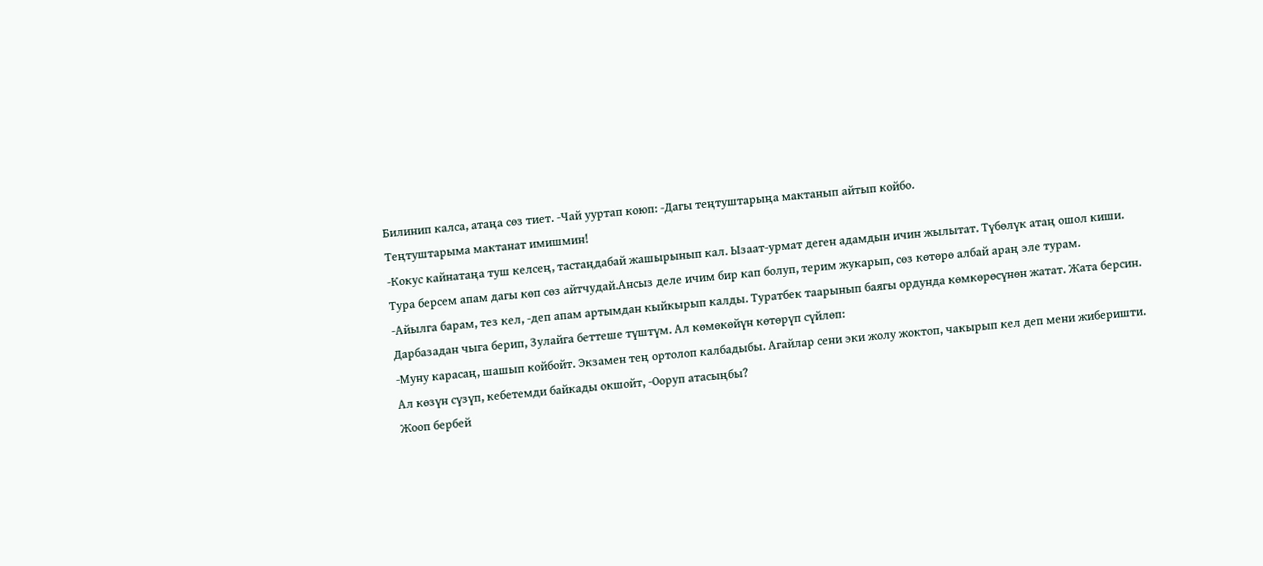Билинип калса, атаңа сөз тиет. -Чай ууртап коюп: -Дагы теңтуштарыңа мактанып айтып койбо.
Теңтуштарыма мактанат имишмин!
-Кокус кайнатаңа туш келсең, тастаңдабай жашырынып кал. Ызаат-урмат деген адамдын ичин жылытат. Түбөлүк атаң ошол киши.
Тура берсем апам дагы көп сөз айтчудай.Ансыз деле ичим бир кап болуп, терим жукарып, сөз көтөрө албай араң эле турам.
-Айылга барам, тез кел, -деп апам артымдан кыйкырып калды. Туратбек таарынып баягы ордунда көмкөрөсүнөн жатат. Жата берсин.
Дарбазадан чыга берип, Зулайга беттеше түштүм. Ал көмөкөйүн көтөрүп сүйлөп:
-Муну карасаң, шашып койбойт. Экзамен тең ортолоп калбадыбы. Агайлар сени эки жолу жоктоп, чакырып кел деп мени жиберишти.
Ал көзүн сүзүп, кебетемди байкады окшойт, -Ооруп атасыңбы?
Жооп бербей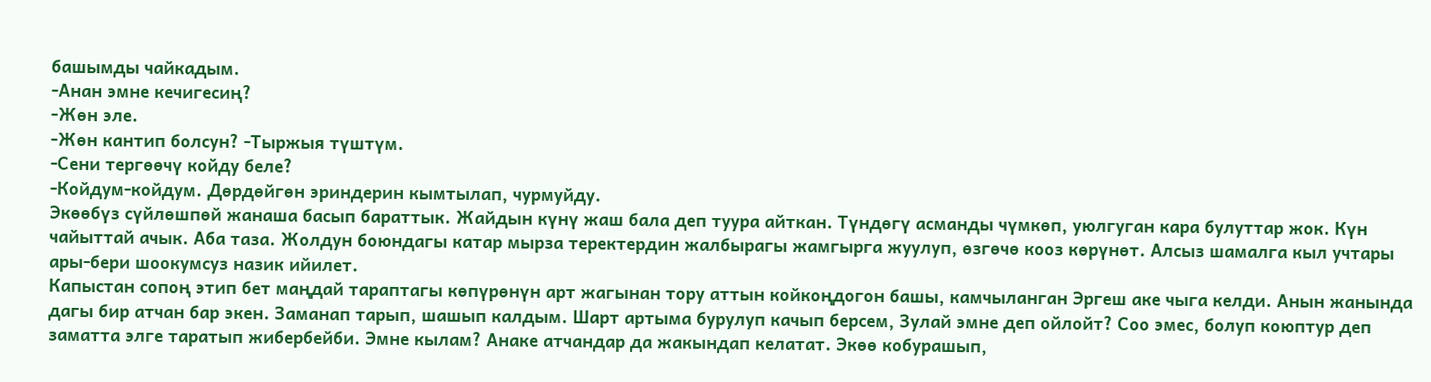башымды чайкадым.
-Анан эмне кечигесиң?
-Жөн эле.
-Жөн кантип болсун? -Тыржыя түштүм.
-Сени тергөөчү койду беле?
-Койдум-койдум. Дөрдөйгөн эриндерин кымтылап, чурмуйду.
Экөөбүз сүйлөшпөй жанаша басып бараттык. Жайдын күнү жаш бала деп туура айткан. Түндөгү асманды чүмкөп, уюлгуган кара булуттар жок. Күн чайыттай ачык. Аба таза. Жолдун боюндагы катар мырза теректердин жалбырагы жамгырга жуулуп, өзгөчө кооз көрүнөт. Алсыз шамалга кыл учтары ары-бери шоокумсуз назик ийилет.
Капыстан сопоң этип бет маңдай тараптагы көпүрөнүн арт жагынан тору аттын койкоңдогон башы, камчыланган Эргеш аке чыга келди. Анын жанында дагы бир атчан бар экен. Заманап тарып, шашып калдым. Шарт артыма бурулуп качып берсем, Зулай эмне деп ойлойт? Соо эмес, болуп коюптур деп заматта элге таратып жибербейби. Эмне кылам? Анаке атчандар да жакындап келатат. Экөө кобурашып,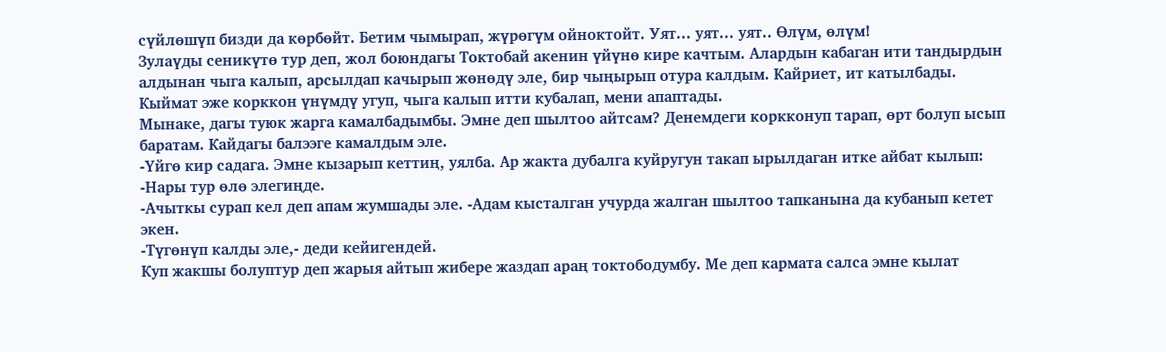сүйлөшүп бизди да көрбөйт. Бетим чымырап, жүрөгүм ойноктойт. Уят... уят... уят.. Өлүм, өлүм!
Зулаүды сеникүтө тур деп, жол боюндагы Токтобай акенин үйүнө кире качтым. Алардын кабаган ити тандырдын алдынан чыга калып, арсылдап качырып жөнөдү эле, бир чыңырып отура калдым. Кайриет, ит катылбады. Кыймат эже корккон үнүмдү угуп, чыга калып итти кубалап, мени апаптады.
Мынаке, дагы туюк жарга камалбадымбы. Эмне деп шылтоо айтсам? Денемдеги коркконуп тарап, өрт болуп ысып баратам. Кайдагы балээге камалдым эле.
-Үйгө кир садага. Эмне кызарып кеттиң, уялба. Ар жакта дубалга куйругун такап ырылдаган итке айбат кылып:
-Нары тур өлө элегиңде.
-Ачыткы сурап кел деп апам жумшады эле. -Адам кысталган учурда жалган шылтоо тапканына да кубанып кетет экен.
-Түгөнүп калды эле,- деди кейигендей.
Куп жакшы болуптур деп жарыя айтып жибере жаздап араң токтободумбу. Ме деп кармата салса эмне кылат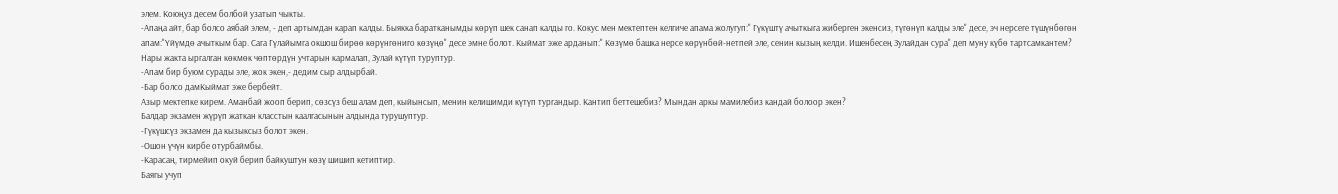элем. Коюңуз десем болбой узатып чыкты.
-Апаңа айт, бар болсо аябай элем, - деп артымдан карап калды. Быякка баратканымды көрүп шек санап калды го. Кокус мен мектептен келгиче апама жолугуп:" Гүкүштү ачыткыга жиберген экенсиз, түгөнүп калды эле" десе, эч нерсеге түшүнбөгөн апам:"Үйүмдө ачыткым бар. Сага Гүлайымга окшош бирөө көрүнгөниго көзүңө" десе эмне болот. Кыймат эже арданып:" Көзүмө башка нерсе көрүнбөй-нетпей эле, сенин кызың келди. Ишенбесең Зулайдан сура" деп муну күбө тартсамкантем?
Нары жакта ыргалган көкмөк чөптөрдүн учтарын кармалап, Зулай күтүп туруптур.
-Апам бир буюм сурады эле, жок экен,- дедим сыр алдырбай.
-Бар болсо дамКыймат эже бербейт.
Азыр мектепке кирем. Аманбай жооп берип, сөзсүз беш алам деп, кыйынсып, менин келишимди күтүп тургандыр. Кантип беттешебиз? Мындан аркы мамилебиз кандай болоор экен?
Балдар экзамен жүрүп жаткан класстын каалгасынын алдында турушуптур.
-Гүкүшсүз экзамен да кызыксыз болот экен.
-Ошон үчүн кирбе отурбаймбы.
-Карасаң, тирмейип окуй берип байкуштун көзү шишип кетиптир.
Баягы учуп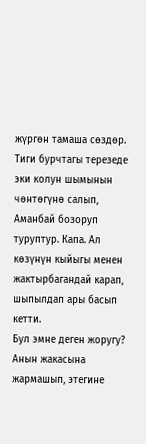жүргөн тамаша сөздөр. Тиги бурчтагы терезеде эки колун шымынын чөнтөгүнө салып, Аманбай бозоруп туруптур. Капа. Ал көзүнүн кыйыгы менен жактырбагандай карап, шыпылдап ары басып кетти.
Бул эмне деген жоругу? Анын жакасына жармашып, этегине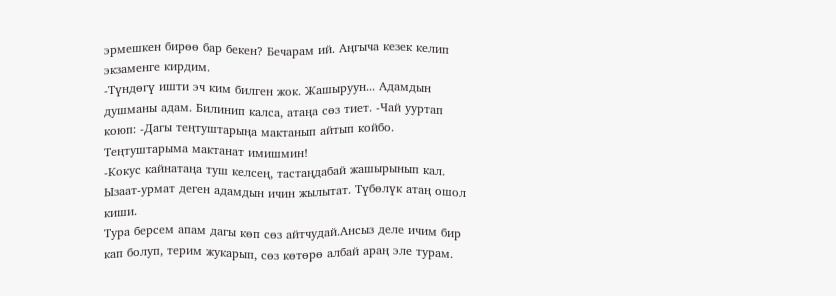эрмешкен бирөө бар бекен? Бечарам ий. Аңгыча кезек келип экзаменге кирдим.
-Түндөгү ишти эч ким билген жок. Жашыруун... Адамдын душманы адам. Билинип калса, атаңа сөз тиет. -Чай ууртап коюп: -Дагы теңтуштарыңа мактанып айтып койбо.
Теңтуштарыма мактанат имишмин!
-Кокус кайнатаңа туш келсең, тастаңдабай жашырынып кал. Ызаат-урмат деген адамдын ичин жылытат. Түбөлүк атаң ошол киши.
Тура берсем апам дагы көп сөз айтчудай.Ансыз деле ичим бир кап болуп, терим жукарып, сөз көтөрө албай араң эле турам.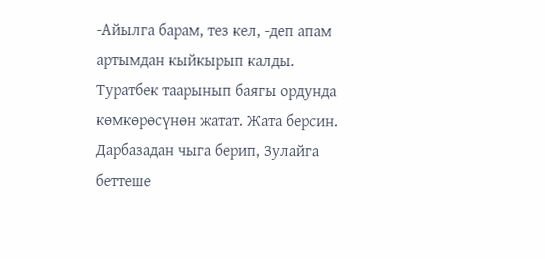-Айылга барам, тез кел, -деп апам артымдан кыйкырып калды. Туратбек таарынып баягы ордунда көмкөрөсүнөн жатат. Жата берсин.
Дарбазадан чыга берип, Зулайга беттеше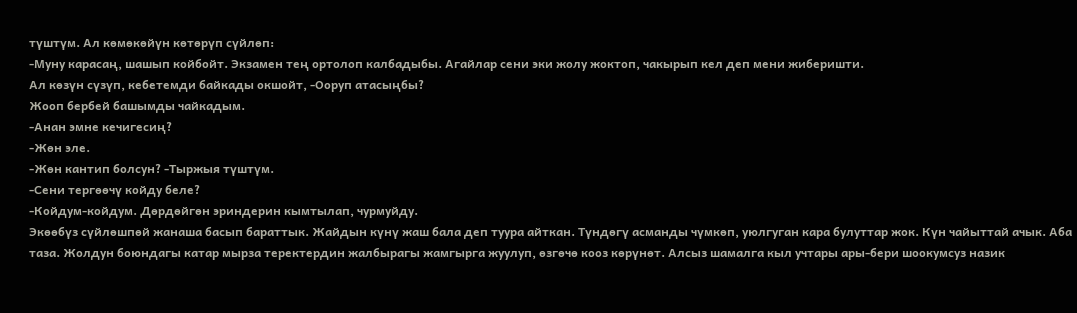түштүм. Ал көмөкөйүн көтөрүп сүйлөп:
-Муну карасаң, шашып койбойт. Экзамен тең ортолоп калбадыбы. Агайлар сени эки жолу жоктоп, чакырып кел деп мени жиберишти.
Ал көзүн сүзүп, кебетемди байкады окшойт, -Ооруп атасыңбы?
Жооп бербей башымды чайкадым.
-Анан эмне кечигесиң?
-Жөн эле.
-Жөн кантип болсун? -Тыржыя түштүм.
-Сени тергөөчү койду беле?
-Койдум-койдум. Дөрдөйгөн эриндерин кымтылап, чурмуйду.
Экөөбүз сүйлөшпөй жанаша басып бараттык. Жайдын күнү жаш бала деп туура айткан. Түндөгү асманды чүмкөп, уюлгуган кара булуттар жок. Күн чайыттай ачык. Аба таза. Жолдун боюндагы катар мырза теректердин жалбырагы жамгырга жуулуп, өзгөчө кооз көрүнөт. Алсыз шамалга кыл учтары ары-бери шоокумсуз назик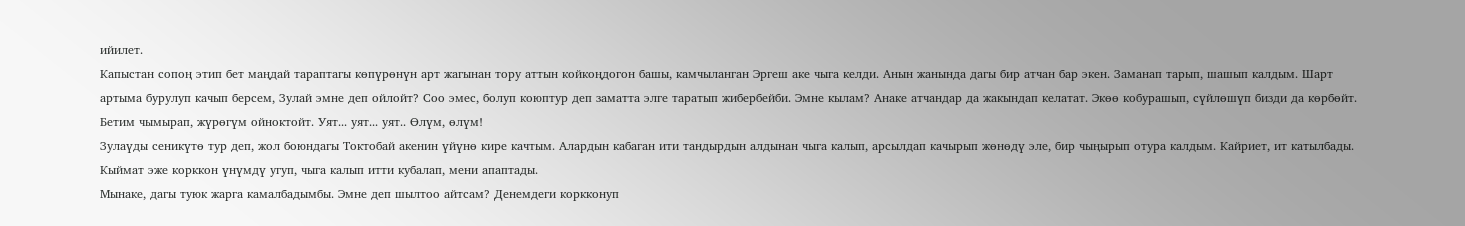ийилет.
Капыстан сопоң этип бет маңдай тараптагы көпүрөнүн арт жагынан тору аттын койкоңдогон башы, камчыланган Эргеш аке чыга келди. Анын жанында дагы бир атчан бар экен. Заманап тарып, шашып калдым. Шарт артыма бурулуп качып берсем, Зулай эмне деп ойлойт? Соо эмес, болуп коюптур деп заматта элге таратып жибербейби. Эмне кылам? Анаке атчандар да жакындап келатат. Экөө кобурашып, сүйлөшүп бизди да көрбөйт. Бетим чымырап, жүрөгүм ойноктойт. Уят... уят... уят.. Өлүм, өлүм!
Зулаүды сеникүтө тур деп, жол боюндагы Токтобай акенин үйүнө кире качтым. Алардын кабаган ити тандырдын алдынан чыга калып, арсылдап качырып жөнөдү эле, бир чыңырып отура калдым. Кайриет, ит катылбады. Кыймат эже корккон үнүмдү угуп, чыга калып итти кубалап, мени апаптады.
Мынаке, дагы туюк жарга камалбадымбы. Эмне деп шылтоо айтсам? Денемдеги коркконуп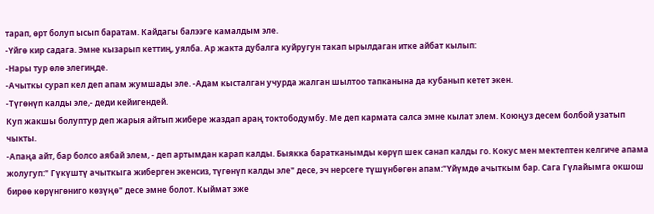тарап, өрт болуп ысып баратам. Кайдагы балээге камалдым эле.
-Үйгө кир садага. Эмне кызарып кеттиң, уялба. Ар жакта дубалга куйругун такап ырылдаган итке айбат кылып:
-Нары тур өлө элегиңде.
-Ачыткы сурап кел деп апам жумшады эле. -Адам кысталган учурда жалган шылтоо тапканына да кубанып кетет экен.
-Түгөнүп калды эле,- деди кейигендей.
Куп жакшы болуптур деп жарыя айтып жибере жаздап араң токтободумбу. Ме деп кармата салса эмне кылат элем. Коюңуз десем болбой узатып чыкты.
-Апаңа айт, бар болсо аябай элем, - деп артымдан карап калды. Быякка баратканымды көрүп шек санап калды го. Кокус мен мектептен келгиче апама жолугуп:" Гүкүштү ачыткыга жиберген экенсиз, түгөнүп калды эле" десе, эч нерсеге түшүнбөгөн апам:"Үйүмдө ачыткым бар. Сага Гүлайымга окшош бирөө көрүнгөниго көзүңө" десе эмне болот. Кыймат эже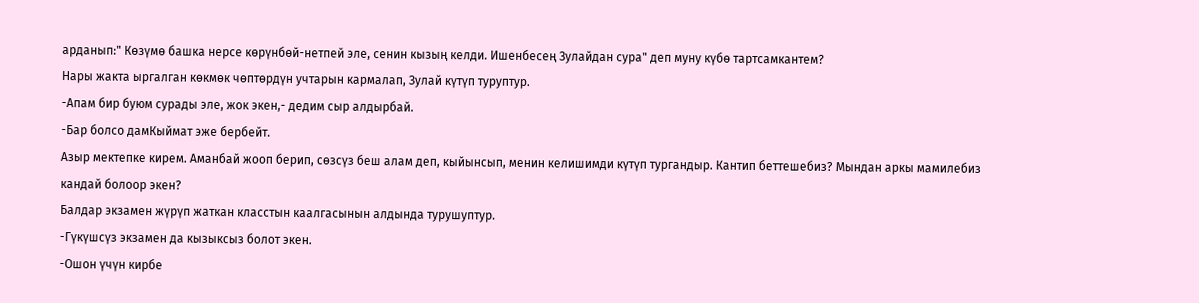арданып:" Көзүмө башка нерсе көрүнбөй-нетпей эле, сенин кызың келди. Ишенбесең Зулайдан сура" деп муну күбө тартсамкантем?
Нары жакта ыргалган көкмөк чөптөрдүн учтарын кармалап, Зулай күтүп туруптур.
-Апам бир буюм сурады эле, жок экен,- дедим сыр алдырбай.
-Бар болсо дамКыймат эже бербейт.
Азыр мектепке кирем. Аманбай жооп берип, сөзсүз беш алам деп, кыйынсып, менин келишимди күтүп тургандыр. Кантип беттешебиз? Мындан аркы мамилебиз кандай болоор экен?
Балдар экзамен жүрүп жаткан класстын каалгасынын алдында турушуптур.
-Гүкүшсүз экзамен да кызыксыз болот экен.
-Ошон үчүн кирбе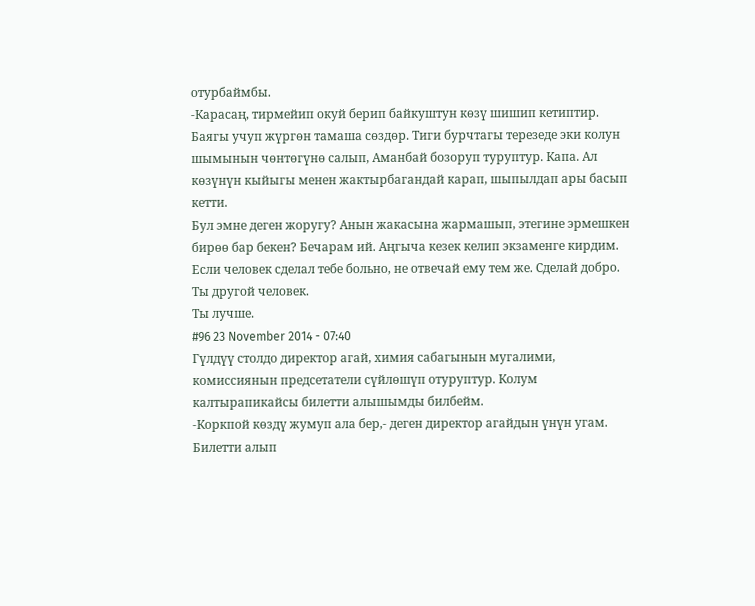отурбаймбы.
-Карасаң, тирмейип окуй берип байкуштун көзү шишип кетиптир.
Баягы учуп жүргөн тамаша сөздөр. Тиги бурчтагы терезеде эки колун шымынын чөнтөгүнө салып, Аманбай бозоруп туруптур. Капа. Ал көзүнүн кыйыгы менен жактырбагандай карап, шыпылдап ары басып кетти.
Бул эмне деген жоругу? Анын жакасына жармашып, этегине эрмешкен бирөө бар бекен? Бечарам ий. Аңгыча кезек келип экзаменге кирдим.
Если человек сделал тебе больно, не отвечай ему тем же. Сделай добро. Ты другой человек.
Ты лучше.
#96 23 November 2014 - 07:40
Гүлдүү столдо директор агай, химия сабагынын мугалими, комиссиянын предсетатели сүйлөшүп отуруптур. Колум калтырапикайсы билетти алышымды билбейм.
-Коркпой көздү жумуп ала бер,- деген директор агайдын үнүн угам.
Билетти алып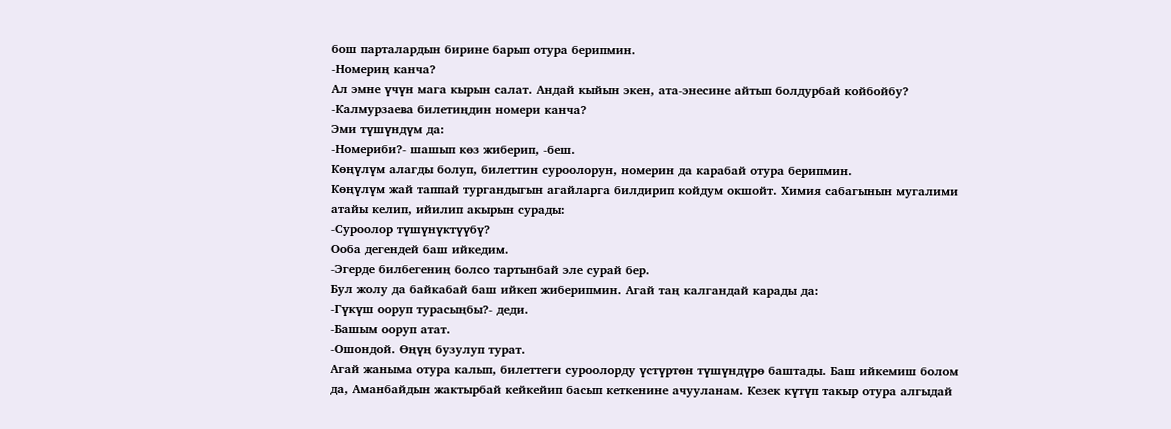бош парталардын бирине барып отура берипмин.
-Номериң канча?
Ал эмне үчүн мага кырын салат. Андай кыйын экен, ата-энесине айтып болдурбай койбойбу?
-Калмурзаева билетиңдин номери канча?
Эми түшүндүм да:
-Номериби?- шашып көз жиберип, -беш.
Көңүлүм алагды болуп, билеттин суроолорун, номерин да карабай отура берипмин.
Көңүлүм жай таппай тургандыгын агайларга билдирип койдум окшойт. Химия сабагынын мугалими атайы келип, ийилип акырын сурады:
-Суроолор түшүнүктүүбү?
Ооба дегендей баш ийкедим.
-Эгерде билбегениң болсо тартынбай эле сурай бер.
Бул жолу да байкабай баш ийкеп жиберипмин. Агай таң калгандай карады да:
-Гүкүш ооруп турасыңбы?- деди.
-Башым ооруп атат.
-Ошондой. Өңүң бузулуп турат.
Агай жаныма отура калып, билеттеги суроолорду үстүртөн түшүндүрө баштады. Баш ийкемиш болом да, Аманбайдын жактырбай кейкейип басып кеткенине ачууланам. Кезек күтүп такыр отура алгыдай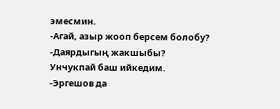эмесмин.
-Агай, азыр жооп берсем болобу?
-Даярдыгың жакшыбы?
Унчукпай баш ийкедим.
-Эргешов да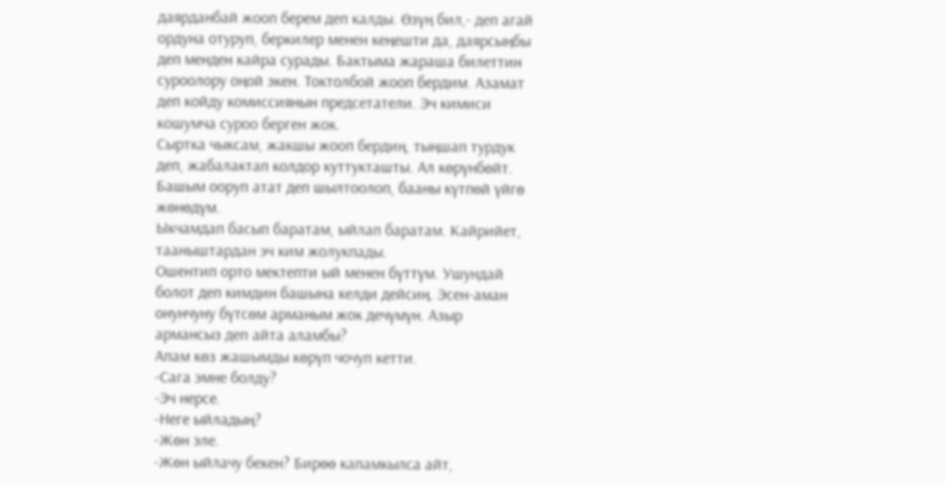даярданбай жооп берем деп калды. Өзүң бил,- деп агай ордуна отуруп, беркилер менен кеңешти да, даярсыңбы деп менден кайра сурады. Бактыма жараша билеттин суроолору оңой экен. Токтолбой жооп бердим. Азамат деп койду комиссиянын предсетатели. Эч кимиси кошумча суроо берген жок.
Сыртка чыксам, жакшы жооп бердиң, тыңшап турдук деп, жабалактап колдор куттукташты. Ал көрүнбөйт. Башым ооруп атат деп шылтоолоп, бааны күтпөй үйгө жөнөдүм.
Ыкчамдап басып баратам, ыйлап баратам. Кайрийет, тааныштардан эч ким жолукпады.
Ошентип орто мектепти ый менен бүттүм. Ушундай болот деп кимдин башына келди дейсиң. Эсен-аман онунчуну бүтсөм арманым жок дечүмүн. Азыр армансыз деп айта аламбы?
Апам көз жашымды көрүп чочуп кетти.
-Сага эмне болду?
-Эч нерсе.
-Неге ыйладың?
-Жөн эле.
-Жөн ыйлачу бекен? Бирөө капамкылса айт,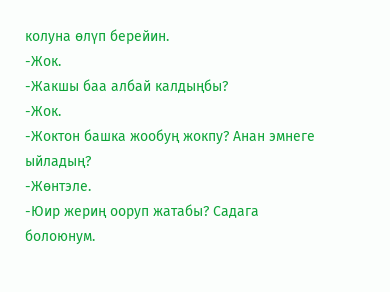колуна өлүп берейин.
-Жок.
-Жакшы баа албай калдыңбы?
-Жок.
-Жоктон башка жообуң жокпу? Анан эмнеге ыйладың?
-Жөнтэле.
-Юир жериң ооруп жатабы? Садага болоюнум.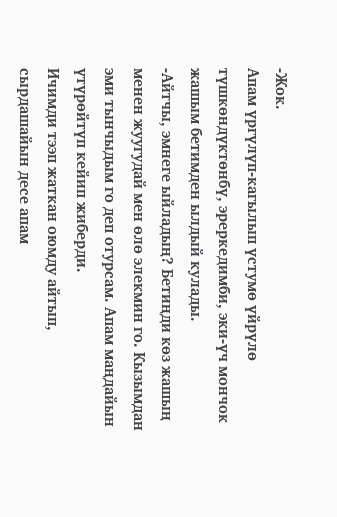-Жок.
Апам үргүлүп-кагылып үстумө үйрүлө түшкөндүктөнбү, эреркедимби, эки-үч мончок жашым бетимден ылдый кулады.
-Айтчы, эмнеге ыйладың? Бетиңди көз жашың менен жуугудай мен өлө элекмин го. Кызымдан эми тынчыдым го деп отурсам. Апам маңдайын үтүрөйтүп кейип жиберди.
Ичимди тээп жаткан оюмду айтып, сырдашайын десе апам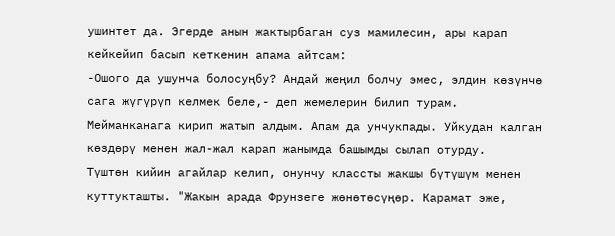ушинтет да. Эгерде анын жактырбаган суз мамилесин, ары карап кейкейип басып кеткенин апама айтсам:
-Ошого да ушунча болосуңбу? Андай жеңил болчу эмес, элдин көзүнчө сага жүгүрүп келмек беле,- деп жемелерин билип турам.
Мейманканага кирип жатып алдым. Апам да унчукпады. Уйкудан калган көздөрү менен жал-жал карап жанымда башымды сылап отурду.
Түштөн кийин агайлар келип, онунчу классты жакшы бүтүшүм менен куттукташты. "Жакын арада Фрунзеге жөнөтөсүңөр. Карамат эже,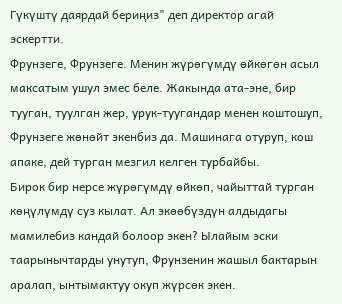Гүкүштү даярдай бериңиз" деп директор агай эскертти.
Фрунзеге, Фрунзеге. Менин жүрөгүмдү өйкөгөн асыл максатым ушул эмес беле. Жакында ата-эне, бир тууган, туулган жер, урук-туугандар менен коштошуп, Фрунзеге жөнөйт экенбиз да. Машинага отуруп, кош апаке, дей турган мезгил келген турбайбы.
Бирок бир нерсе жүрөгүмдү өйкөп, чайыттай турган көңүлүмдү суз кылат. Ал экөөбүздүн алдыдагы мамилебиз кандай болоор экен? Ылайым эски таарынычтарды унутуп, Фрунзенин жашыл бактарын аралап, ынтымактуу окуп жүрсөк экен.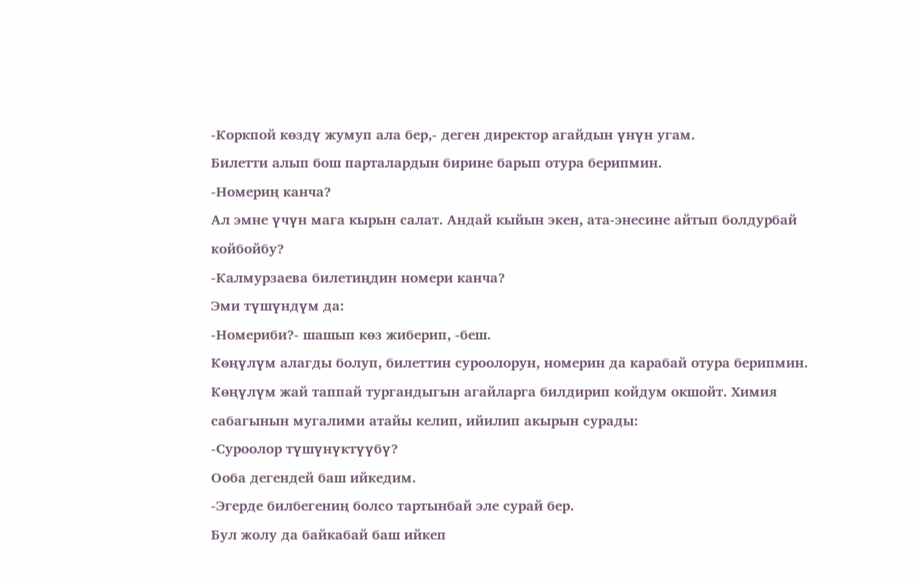-Коркпой көздү жумуп ала бер,- деген директор агайдын үнүн угам.
Билетти алып бош парталардын бирине барып отура берипмин.
-Номериң канча?
Ал эмне үчүн мага кырын салат. Андай кыйын экен, ата-энесине айтып болдурбай койбойбу?
-Калмурзаева билетиңдин номери канча?
Эми түшүндүм да:
-Номериби?- шашып көз жиберип, -беш.
Көңүлүм алагды болуп, билеттин суроолорун, номерин да карабай отура берипмин.
Көңүлүм жай таппай тургандыгын агайларга билдирип койдум окшойт. Химия сабагынын мугалими атайы келип, ийилип акырын сурады:
-Суроолор түшүнүктүүбү?
Ооба дегендей баш ийкедим.
-Эгерде билбегениң болсо тартынбай эле сурай бер.
Бул жолу да байкабай баш ийкеп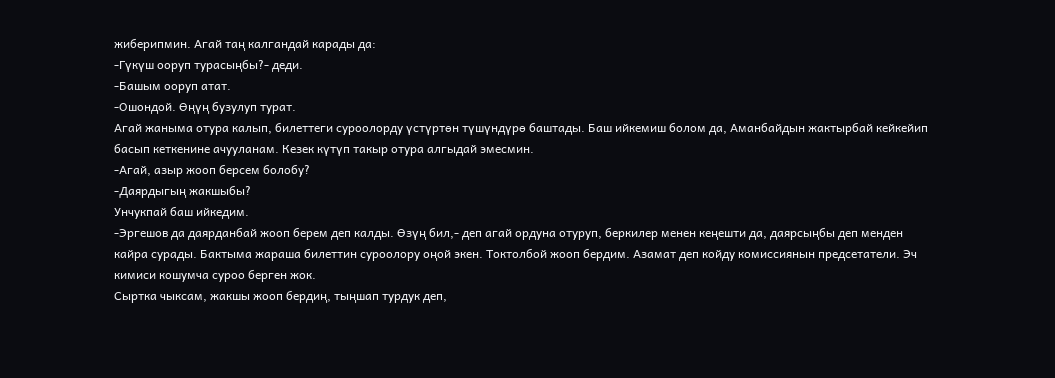жиберипмин. Агай таң калгандай карады да:
-Гүкүш ооруп турасыңбы?- деди.
-Башым ооруп атат.
-Ошондой. Өңүң бузулуп турат.
Агай жаныма отура калып, билеттеги суроолорду үстүртөн түшүндүрө баштады. Баш ийкемиш болом да, Аманбайдын жактырбай кейкейип басып кеткенине ачууланам. Кезек күтүп такыр отура алгыдай эмесмин.
-Агай, азыр жооп берсем болобу?
-Даярдыгың жакшыбы?
Унчукпай баш ийкедим.
-Эргешов да даярданбай жооп берем деп калды. Өзүң бил,- деп агай ордуна отуруп, беркилер менен кеңешти да, даярсыңбы деп менден кайра сурады. Бактыма жараша билеттин суроолору оңой экен. Токтолбой жооп бердим. Азамат деп койду комиссиянын предсетатели. Эч кимиси кошумча суроо берген жок.
Сыртка чыксам, жакшы жооп бердиң, тыңшап турдук деп,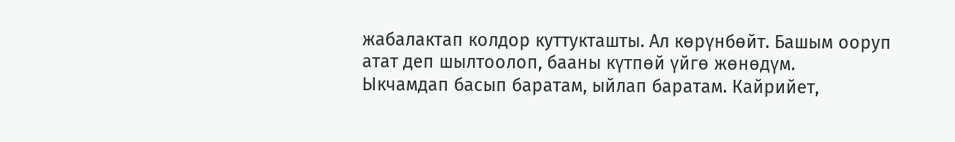жабалактап колдор куттукташты. Ал көрүнбөйт. Башым ооруп атат деп шылтоолоп, бааны күтпөй үйгө жөнөдүм.
Ыкчамдап басып баратам, ыйлап баратам. Кайрийет,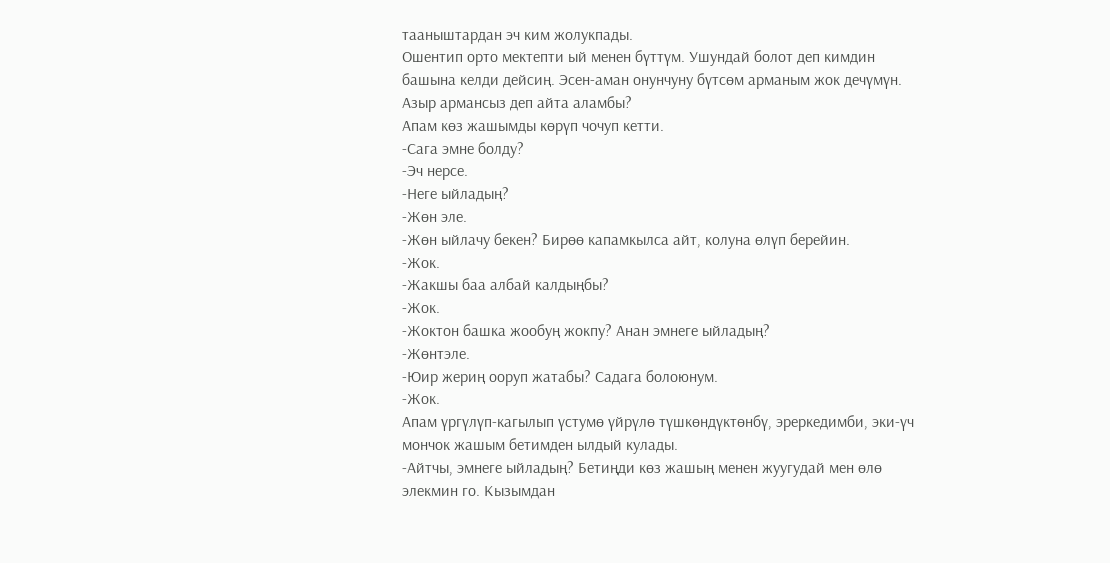тааныштардан эч ким жолукпады.
Ошентип орто мектепти ый менен бүттүм. Ушундай болот деп кимдин башына келди дейсиң. Эсен-аман онунчуну бүтсөм арманым жок дечүмүн. Азыр армансыз деп айта аламбы?
Апам көз жашымды көрүп чочуп кетти.
-Сага эмне болду?
-Эч нерсе.
-Неге ыйладың?
-Жөн эле.
-Жөн ыйлачу бекен? Бирөө капамкылса айт, колуна өлүп берейин.
-Жок.
-Жакшы баа албай калдыңбы?
-Жок.
-Жоктон башка жообуң жокпу? Анан эмнеге ыйладың?
-Жөнтэле.
-Юир жериң ооруп жатабы? Садага болоюнум.
-Жок.
Апам үргүлүп-кагылып үстумө үйрүлө түшкөндүктөнбү, эреркедимби, эки-үч мончок жашым бетимден ылдый кулады.
-Айтчы, эмнеге ыйладың? Бетиңди көз жашың менен жуугудай мен өлө элекмин го. Кызымдан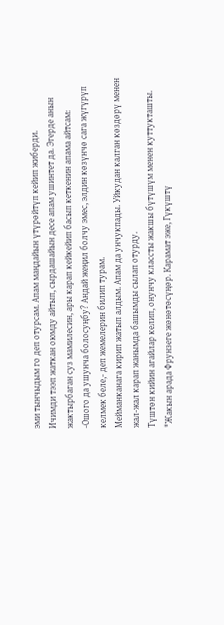эми тынчыдым го деп отурсам. Апам маңдайын үтүрөйтүп кейип жиберди.
Ичимди тээп жаткан оюмду айтып, сырдашайын десе апам ушинтет да. Эгерде анын жактырбаган суз мамилесин, ары карап кейкейип басып кеткенин апама айтсам:
-Ошого да ушунча болосуңбу? Андай жеңил болчу эмес, элдин көзүнчө сага жүгүрүп келмек беле,- деп жемелерин билип турам.
Мейманканага кирип жатып алдым. Апам да унчукпады. Уйкудан калган көздөрү менен жал-жал карап жанымда башымды сылап отурду.
Түштөн кийин агайлар келип, онунчу классты жакшы бүтүшүм менен куттукташты. "Жакын арада Фрунзеге жөнөтөсүңөр. Карамат эже, Гүкүштү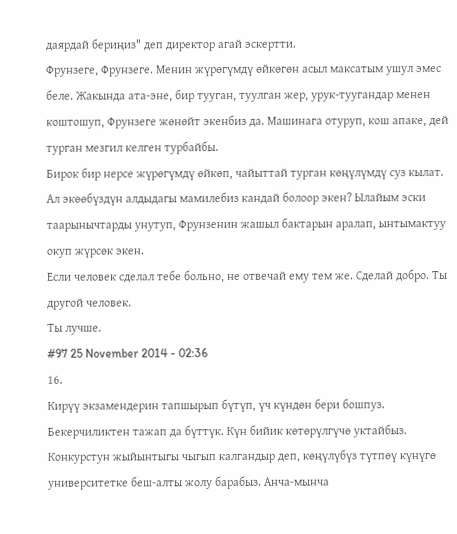даярдай бериңиз" деп директор агай эскертти.
Фрунзеге, Фрунзеге. Менин жүрөгүмдү өйкөгөн асыл максатым ушул эмес беле. Жакында ата-эне, бир тууган, туулган жер, урук-туугандар менен коштошуп, Фрунзеге жөнөйт экенбиз да. Машинага отуруп, кош апаке, дей турган мезгил келген турбайбы.
Бирок бир нерсе жүрөгүмдү өйкөп, чайыттай турган көңүлүмдү суз кылат. Ал экөөбүздүн алдыдагы мамилебиз кандай болоор экен? Ылайым эски таарынычтарды унутуп, Фрунзенин жашыл бактарын аралап, ынтымактуу окуп жүрсөк экен.
Если человек сделал тебе больно, не отвечай ему тем же. Сделай добро. Ты другой человек.
Ты лучше.
#97 25 November 2014 - 02:36
16.
Кирүү экзамендерин тапшырып бүтүп, үч күндөн бери бошпуз. Бекерчиликтен тажап да бүттүк. Күн бийик көтөрүлгүчө уктайбыз. Конкурстун жыйынтыгы чыгып калгандыр деп, көңүлүбүз түтпөү күнүгө университетке беш-алты жолу барабыз. Анча-мынча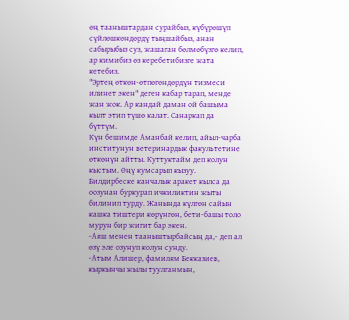өң тааныштардан сурайбыз, күбүрөшүп сүйлөшкөндөрдү тыңшайбыз, анан сабырыбыз суз, жашаган бөлмөбүзгө келип, ар кимибиз өз керебетибизге жата кетебиз.
"Эртең өткөн-өтпөгөндөрдүн тизмеси илинет экен" деген кабар тарап, менде жан жок. Ар кандай даман ой башыма кылт этип түшө калат. Санаркап да бүттүм.
Күн бешимде Аманбай келип, айыл-чарба институнун ветеринардык факультетине өткөнүн айтты. Куттуктайм деп колун кыстым. Өңү кумсарып кызуу. Билдирбеске канчалык аракет кылса да оозунан буркурап ичкиликтин жыты билинип турду. Жанында күлгөн сайын кашка тиштери көрүнгөн, бети-башы толо мурун бир жигит бар экен.
-Аяш менен тааныштырбайсың да,- деп ал өзү эле озунуп колун сунду.
-Атым Алишер, фамилям Бекказиев, кыркынчы жылы туулганмын,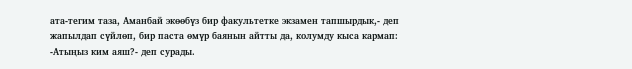ата-тегим таза, Аманбай экөөбүз бир факультетке экзамен тапшырдык,- деп жапылдап сүйлөп, бир паста өмүр баянын айтты да, колумду кыса кармап:
-Атыңыз ким аяш?- деп сурады.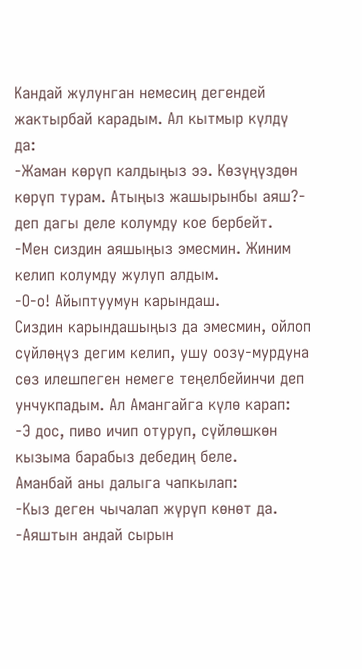Кандай жулунган немесиң дегендей жактырбай карадым. Ал кытмыр күлдү да:
-Жаман көрүп калдыңыз ээ. Көзүңүздөн көрүп турам. Атыңыз жашырынбы аяш?- деп дагы деле колумду кое бербейт.
-Мен сиздин аяшыңыз эмесмин. Жиним келип колумду жулуп алдым.
-О-о! Айыптуумун карындаш.
Сиздин карындашыңыз да эмесмин, ойлоп сүйлөңүз дегим келип, ушу оозу-мурдуна сөз илешпеген немеге теңелбейинчи деп унчукпадым. Ал Амангайга күлө карап:
-Э дос, пиво ичип отуруп, сүйлөшкөн кызыма барабыз дебедиң беле.
Аманбай аны далыга чапкылап:
-Кыз деген чычалап жүрүп көнөт да.
-Аяштын андай сырын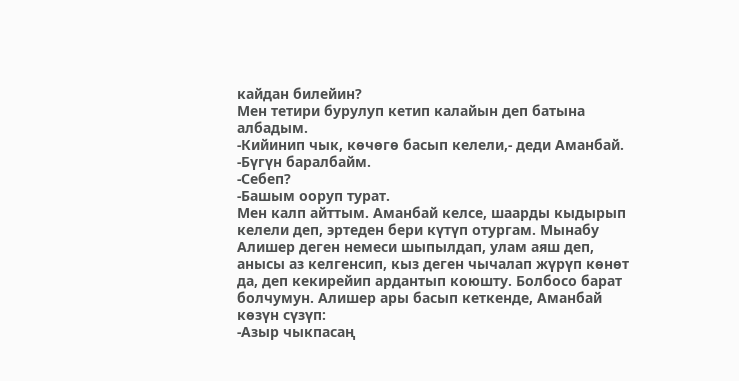кайдан билейин?
Мен тетири бурулуп кетип калайын деп батына албадым.
-Кийинип чык, көчөгө басып келели,- деди Аманбай.
-Бүгүн баралбайм.
-Себеп?
-Башым ооруп турат.
Мен калп айттым. Аманбай келсе, шаарды кыдырып келели деп, эртеден бери күтүп отургам. Мынабу Алишер деген немеси шыпылдап, улам аяш деп, анысы аз келгенсип, кыз деген чычалап жүрүп көнөт да, деп кекирейип ардантып коюшту. Болбосо барат болчумун. Алишер ары басып кеткенде, Аманбай көзүн сүзүп:
-Азыр чыкпасаң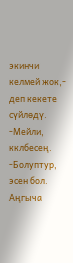экинчи келмей жок,- деп кекете сүйлөдү.
-Мейли, кклбесең.
-Болуптур, эсен бол.
Аңгыча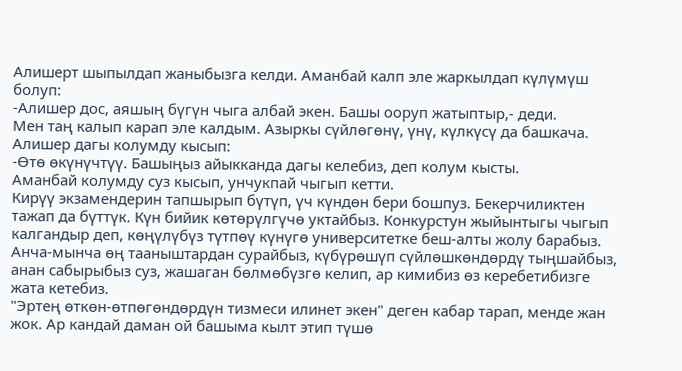Алишерт шыпылдап жаныбызга келди. Аманбай калп эле жаркылдап күлүмүш болуп:
-Алишер дос, аяшың бүгүн чыга албай экен. Башы ооруп жатыптыр,- деди.
Мен таң калып карап эле калдым. Азыркы сүйлөгөнү, үнү, күлкүсү да башкача. Алишер дагы колумду кысып:
-Өтө өкүнүчтүү. Башыңыз айыкканда дагы келебиз, деп колум кысты.
Аманбай колумду суз кысып, унчукпай чыгып кетти.
Кирүү экзамендерин тапшырып бүтүп, үч күндөн бери бошпуз. Бекерчиликтен тажап да бүттүк. Күн бийик көтөрүлгүчө уктайбыз. Конкурстун жыйынтыгы чыгып калгандыр деп, көңүлүбүз түтпөү күнүгө университетке беш-алты жолу барабыз. Анча-мынча өң тааныштардан сурайбыз, күбүрөшүп сүйлөшкөндөрдү тыңшайбыз, анан сабырыбыз суз, жашаган бөлмөбүзгө келип, ар кимибиз өз керебетибизге жата кетебиз.
"Эртең өткөн-өтпөгөндөрдүн тизмеси илинет экен" деген кабар тарап, менде жан жок. Ар кандай даман ой башыма кылт этип түшө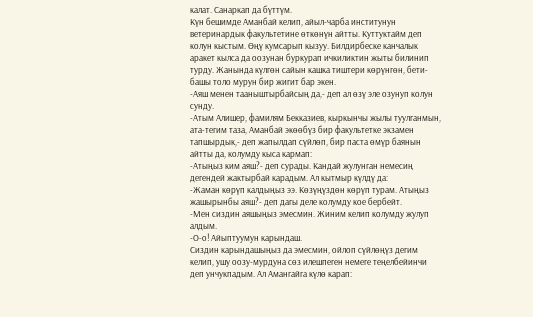калат. Санаркап да бүттүм.
Күн бешимде Аманбай келип, айыл-чарба институнун ветеринардык факультетине өткөнүн айтты. Куттуктайм деп колун кыстым. Өңү кумсарып кызуу. Билдирбеске канчалык аракет кылса да оозунан буркурап ичкиликтин жыты билинип турду. Жанында күлгөн сайын кашка тиштери көрүнгөн, бети-башы толо мурун бир жигит бар экен.
-Аяш менен тааныштырбайсың да,- деп ал өзү эле озунуп колун сунду.
-Атым Алишер, фамилям Бекказиев, кыркынчы жылы туулганмын, ата-тегим таза, Аманбай экөөбүз бир факультетке экзамен тапшырдык,- деп жапылдап сүйлөп, бир паста өмүр баянын айтты да, колумду кыса кармап:
-Атыңыз ким аяш?- деп сурады. Кандай жулунган немесиң дегендей жактырбай карадым. Ал кытмыр күлдү да:
-Жаман көрүп калдыңыз ээ. Көзүңүздөн көрүп турам. Атыңыз жашырынбы аяш?- деп дагы деле колумду кое бербейт.
-Мен сиздин аяшыңыз эмесмин. Жиним келип колумду жулуп алдым.
-О-о! Айыптуумун карындаш.
Сиздин карындашыңыз да эмесмин, ойлоп сүйлөңүз дегим келип, ушу оозу-мурдуна сөз илешпеген немеге теңелбейинчи деп унчукпадым. Ал Амангайга күлө карап: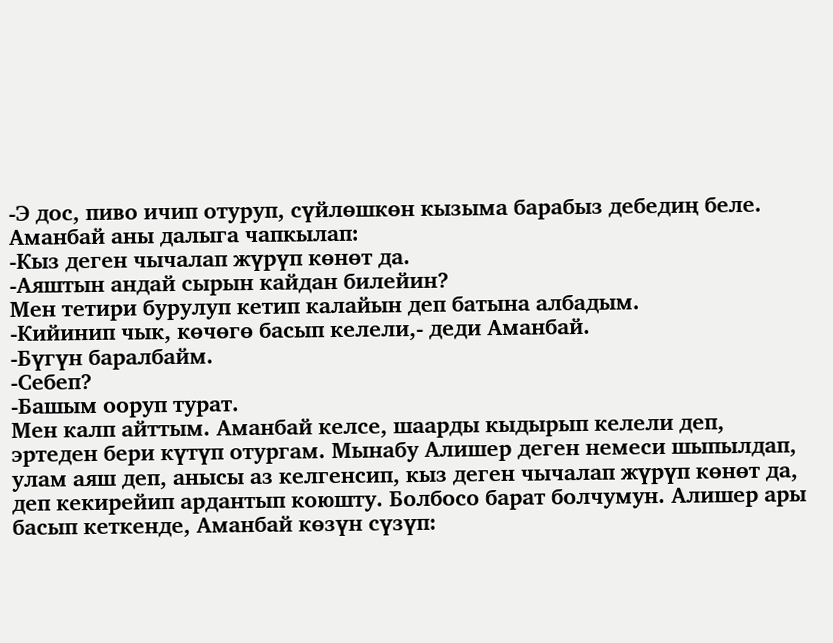-Э дос, пиво ичип отуруп, сүйлөшкөн кызыма барабыз дебедиң беле.
Аманбай аны далыга чапкылап:
-Кыз деген чычалап жүрүп көнөт да.
-Аяштын андай сырын кайдан билейин?
Мен тетири бурулуп кетип калайын деп батына албадым.
-Кийинип чык, көчөгө басып келели,- деди Аманбай.
-Бүгүн баралбайм.
-Себеп?
-Башым ооруп турат.
Мен калп айттым. Аманбай келсе, шаарды кыдырып келели деп, эртеден бери күтүп отургам. Мынабу Алишер деген немеси шыпылдап, улам аяш деп, анысы аз келгенсип, кыз деген чычалап жүрүп көнөт да, деп кекирейип ардантып коюшту. Болбосо барат болчумун. Алишер ары басып кеткенде, Аманбай көзүн сүзүп: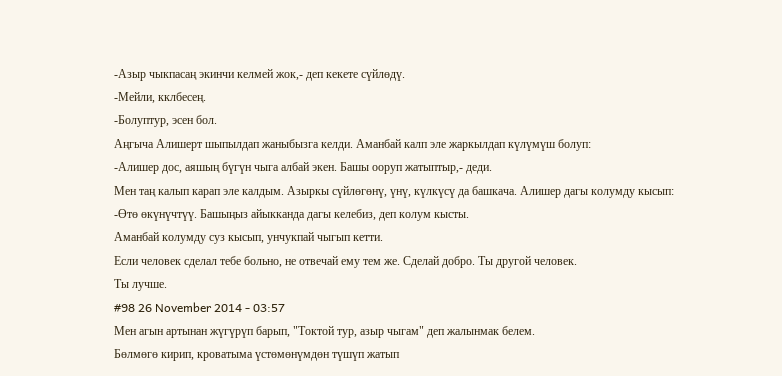-Азыр чыкпасаң экинчи келмей жок,- деп кекете сүйлөдү.
-Мейли, кклбесең.
-Болуптур, эсен бол.
Аңгыча Алишерт шыпылдап жаныбызга келди. Аманбай калп эле жаркылдап күлүмүш болуп:
-Алишер дос, аяшың бүгүн чыга албай экен. Башы ооруп жатыптыр,- деди.
Мен таң калып карап эле калдым. Азыркы сүйлөгөнү, үнү, күлкүсү да башкача. Алишер дагы колумду кысып:
-Өтө өкүнүчтүү. Башыңыз айыкканда дагы келебиз, деп колум кысты.
Аманбай колумду суз кысып, унчукпай чыгып кетти.
Если человек сделал тебе больно, не отвечай ему тем же. Сделай добро. Ты другой человек.
Ты лучше.
#98 26 November 2014 - 03:57
Мен агын артынан жүгүрүп барып, "Токтой тур, азыр чыгам" деп жалынмак белем.
Бөлмөгө кирип, кроватыма үстөмөнүмдөн түшүп жатып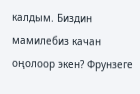калдым. Биздин мамилебиз качан оңолоор экен? Фрунзеге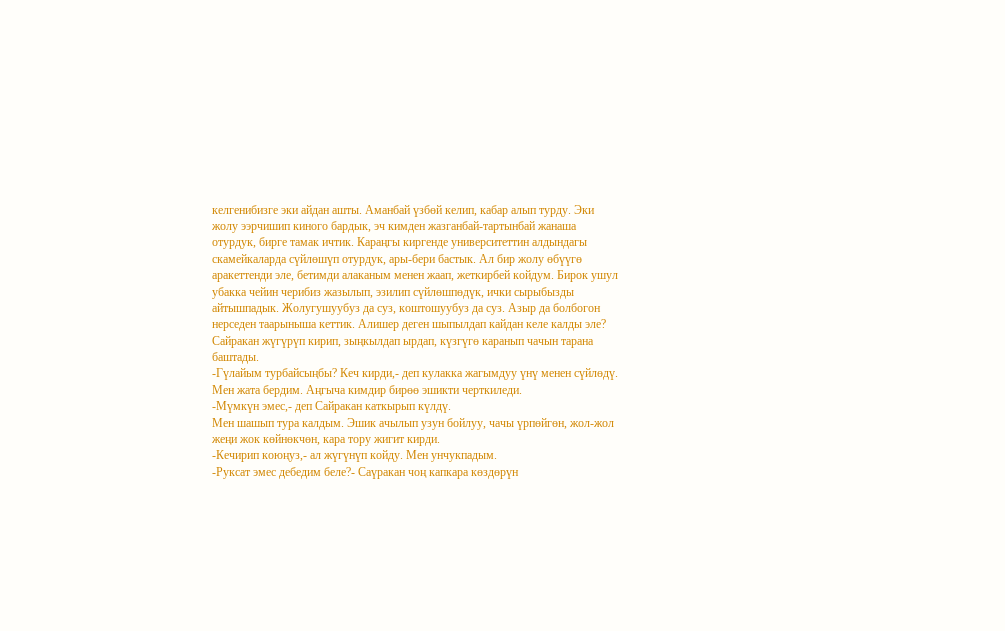келгенибизге эки айдан ашты. Аманбай үзбөй келип, кабар алып турду. Эки жолу ээрчишип киного бардык, эч кимден жазганбай-тартынбай жанаша отурдук, бирге тамак ичтик. Караңгы киргенде университеттин алдындагы скамейкаларда сүйлөшүп отурдук, ары-бери бастык. Ал бир жолу өбүүгө аракеттенди эле, бетимди алаканым менен жаап, жеткирбей койдум. Бирок ушул убакка чейин черибиз жазылып, эзилип сүйлөшпөдүк, ички сырыбызды айтышпадык. Жолугушуубуз да суз, коштошуубуз да суз. Азыр да болбогон нерседен таарыныша кеттик. Алишер деген шыпылдап кайдан келе калды эле?
Сайракан жүгүрүп кирип, зыңкылдап ырдап, күзгүгө каранып чачын тарана баштады.
-Гүлайым турбайсыңбы? Кеч кирди,- деп кулакка жагымдуу үнү менен сүйлөдү. Мен жата бердим. Аңгыча кимдир бирөө эшикти черткиледи.
-Мүмкүн эмес,- деп Сайракан каткырып күлдү.
Мен шашып тура калдым. Эшик ачылып узун бойлуу, чачы үрпөйгөн, жол-жол жеңи жок көйнөкчөн, кара тору жигит кирди.
-Кечирип коюңуз,- ал жүгүнүп койду. Мен унчукпадым.
-Руксат эмес дебедим беле?- Саүракан чоң капкара көздөрүн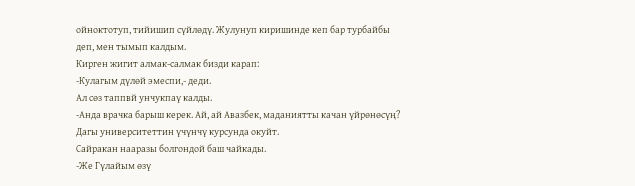ойноктотуп, тийишип сүйлөдү. Жулунуп киришинде кеп бар турбайбы деп, мен тымып калдым.
Кирген жигит алмак-салмак бизди карап:
-Кулагым дүлөй эмеспи,- деди.
Ал сөз таппвй унчукпаү калды.
-Анда врачка барыш керек. Ай, ай Авазбек, маданиятты качан үйрөнөсүң? Дагы университеттин үчүнчү курсунда окуйт.
Сайракан нааразы болгондой баш чайкады.
-Же Гүлайым өзү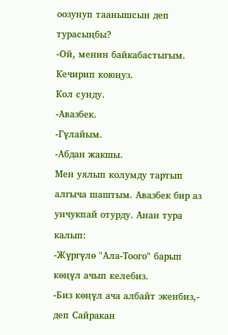оозунуп таанышсын деп турасыңбы?
-Ой, менин байкабастыгым. Кечирип коюңуз.
Кол сунду.
-Авазбек.
-Гүлайым.
-Абдан жакшы.
Мен уялып колумду тартып алгыча шаштым. Авазбек бир аз унчукпай отурду. Анан тура калып:
-Жүргүлө "Ала-Тоого" барып көңүл ачып келебиз.
-Биз көңүл ача албайт экенбиз,- деп Сайракан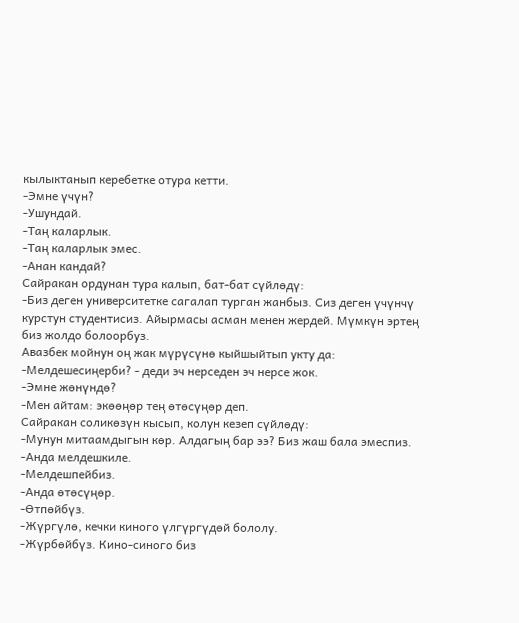кылыктанып керебетке отура кетти.
-Эмне үчүн?
-Ушундай.
-Таң каларлык.
-Таң каларлык эмес.
-Анан кандай?
Сайракан ордунан тура калып, бат-бат сүйлөдү:
-Биз деген университетке сагалап турган жанбыз. Сиз деген үчүнчү курстун студентисиз. Айырмасы асман менен жердей. Мүмкүн эртең биз жолдо болоорбуз.
Авазбек мойнун оң жак мүрүсүнө кыйшыйтып укту да:
-Мелдешесиңерби? - деди эч нерседен эч нерсе жок.
-Эмне жөнүндө?
-Мен айтам: экөөңөр тең өтөсүңөр деп.
Сайракан соликөзүн кысып, колун кезеп сүйлөдү:
-Мунун митаамдыгын көр. Алдагың бар ээ? Биз жаш бала эмеспиз.
-Анда мелдешкиле.
-Мелдешпейбиз.
-Анда өтөсүңөр.
-Өтпөйбүз.
-Жүргүлө, кечки киного үлгүргүдөй бололу.
-Жүрбөйбүз. Кино-синого биз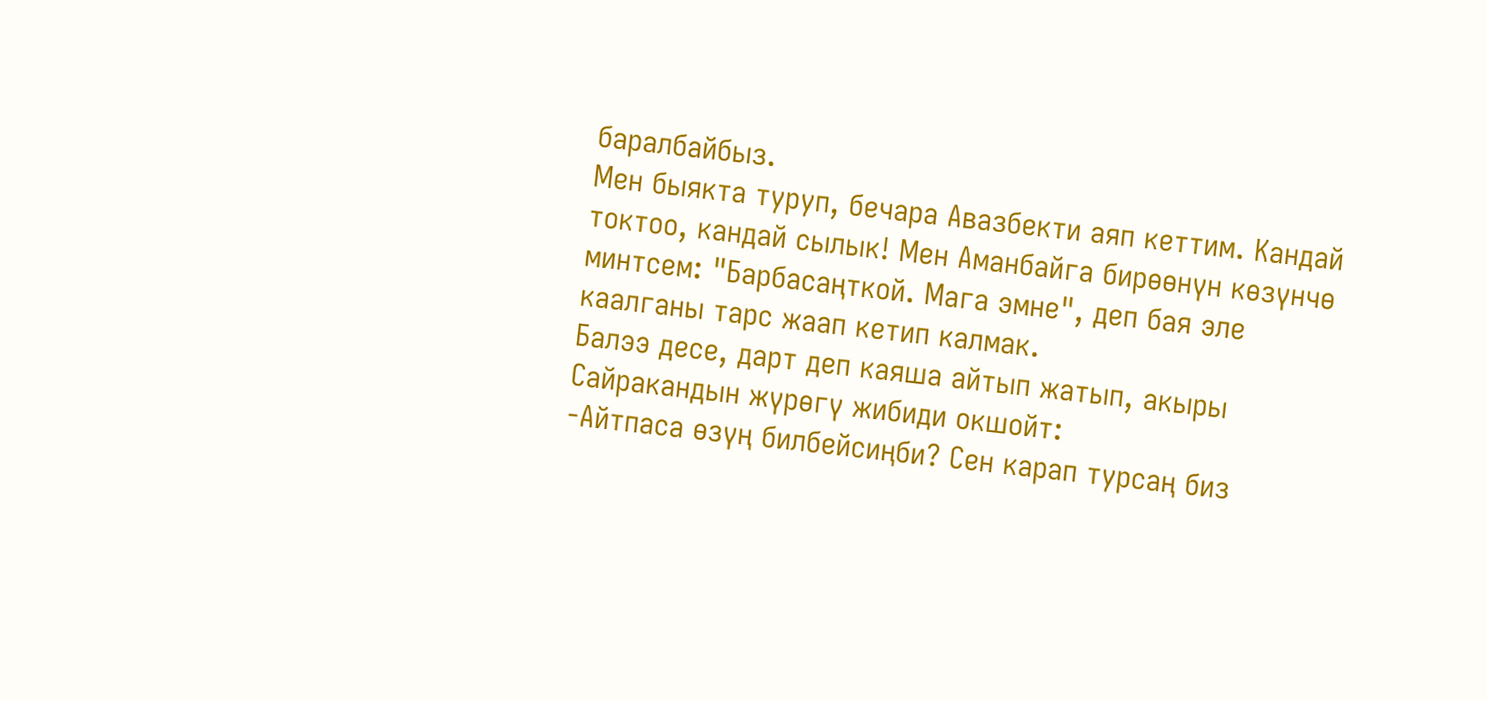баралбайбыз.
Мен быякта туруп, бечара Авазбекти аяп кеттим. Кандай токтоо, кандай сылык! Мен Аманбайга бирөөнүн көзүнчө минтсем: "Барбасаңткой. Мага эмне", деп бая эле каалганы тарс жаап кетип калмак.
Балээ десе, дарт деп каяша айтып жатып, акыры Сайракандын жүрөгү жибиди окшойт:
-Айтпаса өзүң билбейсиңби? Сен карап турсаң биз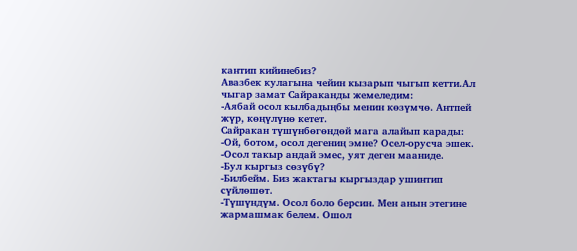кантип кийинебиз?
Авазбек кулагына чейин кызарып чыгып кетти.Ал чыгар замат Сайраканды жемеледим:
-Аябай осол кылбадыңбы менин көзүмчө. Антпей жүр, көңүлүнө кетет.
Сайракан түшүнбөгөндөй мага алайып карады:
-Ой, ботом, осол дегениң эмне? Осел-орусча эшек.
-Осол такыр андай эмес, уят деген мааниде.
-Бул кыргыз сөзүбү?
-Билбейм. Биз жактагы кыргыздар ушинтип сүйлөшөт.
-Түшүндүм. Осол боло берсин. Мен анын этегине жармашмак белем. Ошол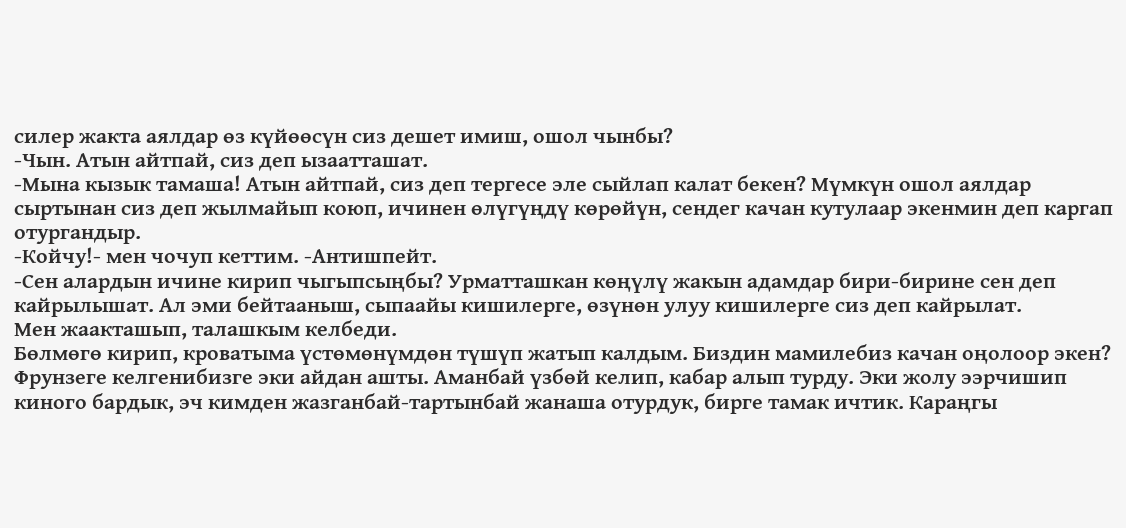силер жакта аялдар өз күйөөсүн сиз дешет имиш, ошол чынбы?
-Чын. Атын айтпай, сиз деп ызаатташат.
-Мына кызык тамаша! Атын айтпай, сиз деп тергесе эле сыйлап калат бекен? Мүмкүн ошол аялдар сыртынан сиз деп жылмайып коюп, ичинен өлүгүңдү көрөйүн, сендег качан кутулаар экенмин деп каргап отургандыр.
-Койчу!- мен чочуп кеттим. -Антишпейт.
-Сен алардын ичине кирип чыгыпсыңбы? Урматташкан көңүлү жакын адамдар бири-бирине сен деп кайрылышат. Ал эми бейтааныш, сыпаайы кишилерге, өзүнөн улуу кишилерге сиз деп кайрылат.
Мен жаакташып, талашкым келбеди.
Бөлмөгө кирип, кроватыма үстөмөнүмдөн түшүп жатып калдым. Биздин мамилебиз качан оңолоор экен? Фрунзеге келгенибизге эки айдан ашты. Аманбай үзбөй келип, кабар алып турду. Эки жолу ээрчишип киного бардык, эч кимден жазганбай-тартынбай жанаша отурдук, бирге тамак ичтик. Караңгы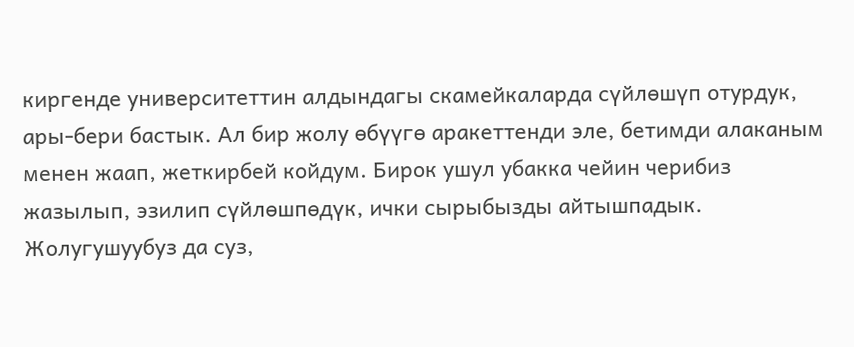киргенде университеттин алдындагы скамейкаларда сүйлөшүп отурдук, ары-бери бастык. Ал бир жолу өбүүгө аракеттенди эле, бетимди алаканым менен жаап, жеткирбей койдум. Бирок ушул убакка чейин черибиз жазылып, эзилип сүйлөшпөдүк, ички сырыбызды айтышпадык. Жолугушуубуз да суз,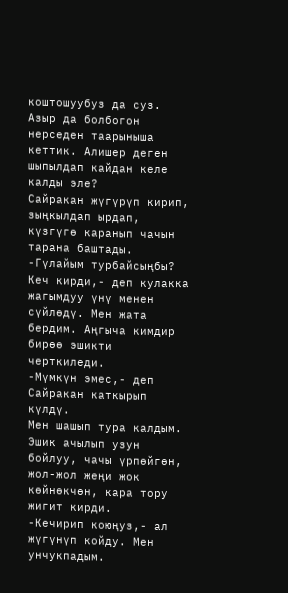коштошуубуз да суз. Азыр да болбогон нерседен таарыныша кеттик. Алишер деген шыпылдап кайдан келе калды эле?
Сайракан жүгүрүп кирип, зыңкылдап ырдап, күзгүгө каранып чачын тарана баштады.
-Гүлайым турбайсыңбы? Кеч кирди,- деп кулакка жагымдуу үнү менен сүйлөдү. Мен жата бердим. Аңгыча кимдир бирөө эшикти черткиледи.
-Мүмкүн эмес,- деп Сайракан каткырып күлдү.
Мен шашып тура калдым. Эшик ачылып узун бойлуу, чачы үрпөйгөн, жол-жол жеңи жок көйнөкчөн, кара тору жигит кирди.
-Кечирип коюңуз,- ал жүгүнүп койду. Мен унчукпадым.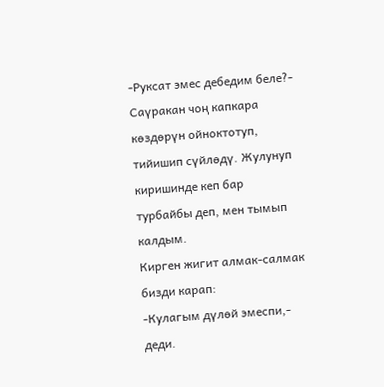-Руксат эмес дебедим беле?- Саүракан чоң капкара көздөрүн ойноктотуп, тийишип сүйлөдү. Жулунуп киришинде кеп бар турбайбы деп, мен тымып калдым.
Кирген жигит алмак-салмак бизди карап:
-Кулагым дүлөй эмеспи,- деди.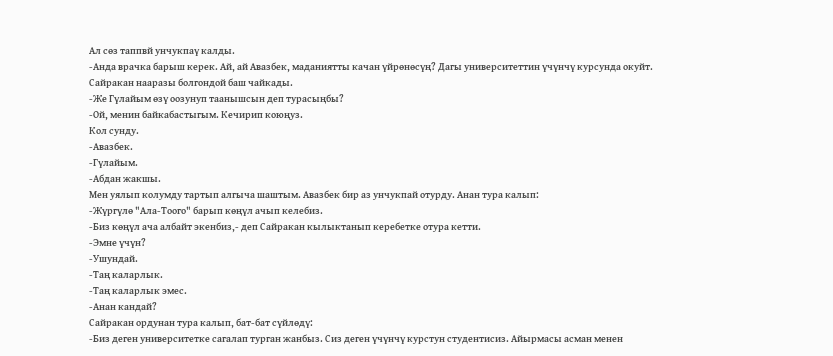Ал сөз таппвй унчукпаү калды.
-Анда врачка барыш керек. Ай, ай Авазбек, маданиятты качан үйрөнөсүң? Дагы университеттин үчүнчү курсунда окуйт.
Сайракан нааразы болгондой баш чайкады.
-Же Гүлайым өзү оозунуп таанышсын деп турасыңбы?
-Ой, менин байкабастыгым. Кечирип коюңуз.
Кол сунду.
-Авазбек.
-Гүлайым.
-Абдан жакшы.
Мен уялып колумду тартып алгыча шаштым. Авазбек бир аз унчукпай отурду. Анан тура калып:
-Жүргүлө "Ала-Тоого" барып көңүл ачып келебиз.
-Биз көңүл ача албайт экенбиз,- деп Сайракан кылыктанып керебетке отура кетти.
-Эмне үчүн?
-Ушундай.
-Таң каларлык.
-Таң каларлык эмес.
-Анан кандай?
Сайракан ордунан тура калып, бат-бат сүйлөдү:
-Биз деген университетке сагалап турган жанбыз. Сиз деген үчүнчү курстун студентисиз. Айырмасы асман менен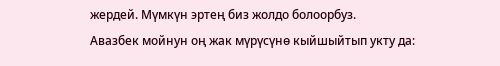жердей. Мүмкүн эртең биз жолдо болоорбуз.
Авазбек мойнун оң жак мүрүсүнө кыйшыйтып укту да: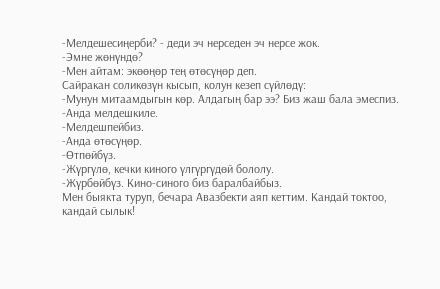-Мелдешесиңерби? - деди эч нерседен эч нерсе жок.
-Эмне жөнүндө?
-Мен айтам: экөөңөр тең өтөсүңөр деп.
Сайракан соликөзүн кысып, колун кезеп сүйлөдү:
-Мунун митаамдыгын көр. Алдагың бар ээ? Биз жаш бала эмеспиз.
-Анда мелдешкиле.
-Мелдешпейбиз.
-Анда өтөсүңөр.
-Өтпөйбүз.
-Жүргүлө, кечки киного үлгүргүдөй бололу.
-Жүрбөйбүз. Кино-синого биз баралбайбыз.
Мен быякта туруп, бечара Авазбекти аяп кеттим. Кандай токтоо, кандай сылык!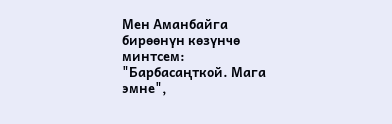Мен Аманбайга бирөөнүн көзүнчө минтсем: "Барбасаңткой. Мага эмне",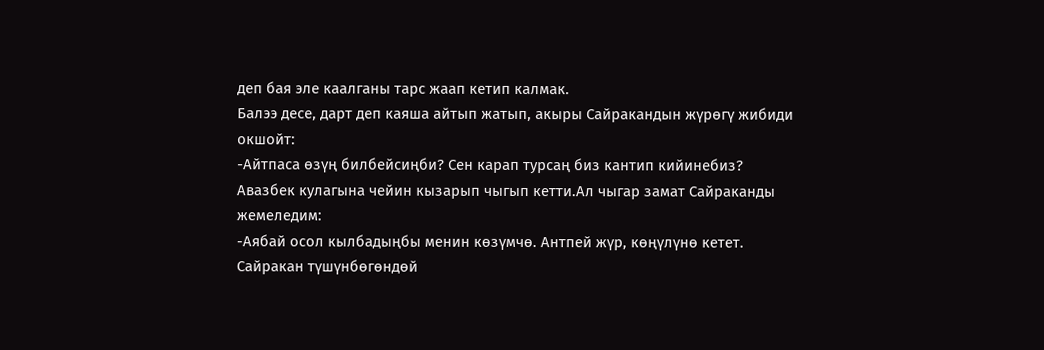деп бая эле каалганы тарс жаап кетип калмак.
Балээ десе, дарт деп каяша айтып жатып, акыры Сайракандын жүрөгү жибиди окшойт:
-Айтпаса өзүң билбейсиңби? Сен карап турсаң биз кантип кийинебиз?
Авазбек кулагына чейин кызарып чыгып кетти.Ал чыгар замат Сайраканды жемеледим:
-Аябай осол кылбадыңбы менин көзүмчө. Антпей жүр, көңүлүнө кетет.
Сайракан түшүнбөгөндөй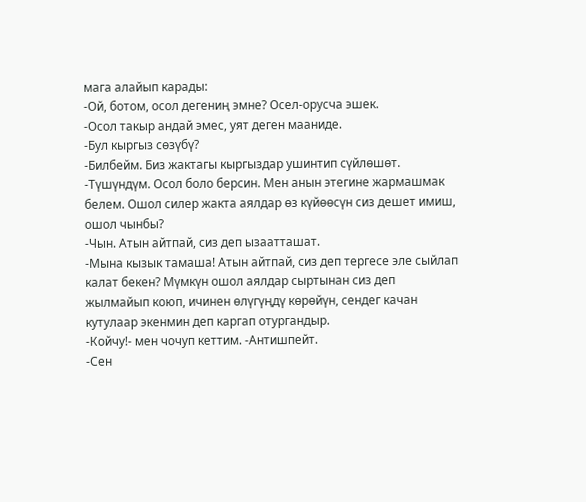мага алайып карады:
-Ой, ботом, осол дегениң эмне? Осел-орусча эшек.
-Осол такыр андай эмес, уят деген мааниде.
-Бул кыргыз сөзүбү?
-Билбейм. Биз жактагы кыргыздар ушинтип сүйлөшөт.
-Түшүндүм. Осол боло берсин. Мен анын этегине жармашмак белем. Ошол силер жакта аялдар өз күйөөсүн сиз дешет имиш, ошол чынбы?
-Чын. Атын айтпай, сиз деп ызаатташат.
-Мына кызык тамаша! Атын айтпай, сиз деп тергесе эле сыйлап калат бекен? Мүмкүн ошол аялдар сыртынан сиз деп жылмайып коюп, ичинен өлүгүңдү көрөйүн, сендег качан кутулаар экенмин деп каргап отургандыр.
-Койчу!- мен чочуп кеттим. -Антишпейт.
-Сен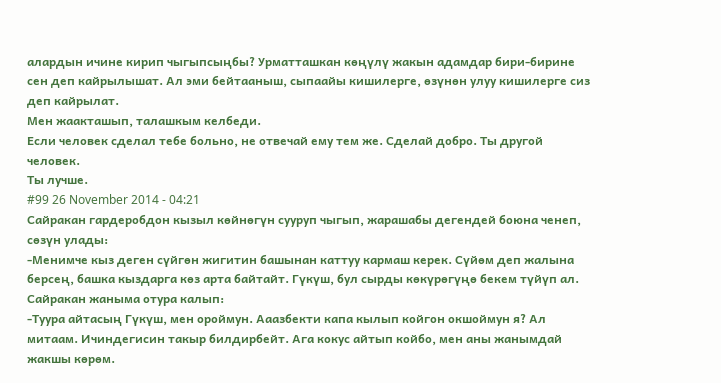алардын ичине кирип чыгыпсыңбы? Урматташкан көңүлү жакын адамдар бири-бирине сен деп кайрылышат. Ал эми бейтааныш, сыпаайы кишилерге, өзүнөн улуу кишилерге сиз деп кайрылат.
Мен жаакташып, талашкым келбеди.
Если человек сделал тебе больно, не отвечай ему тем же. Сделай добро. Ты другой человек.
Ты лучше.
#99 26 November 2014 - 04:21
Сайракан гардеробдон кызыл көйнөгүн сууруп чыгып, жарашабы дегендей боюна ченеп, сөзүн улады:
-Менимче кыз деген сүйгөн жигитин башынан каттуу кармаш керек. Сүйөм деп жалына берсең, башка кыздарга көз арта байтайт. Гүкүш, бул сырды көкүрөгүңө бекем түйүп ал.
Сайракан жаныма отура калып:
-Туура айтасың Гүкүш, мен ороймун. Ааазбекти капа кылып койгон окшоймун я? Ал митаам. Ичиндегисин такыр билдирбейт. Ага кокус айтып койбо, мен аны жанымдай жакшы көрөм.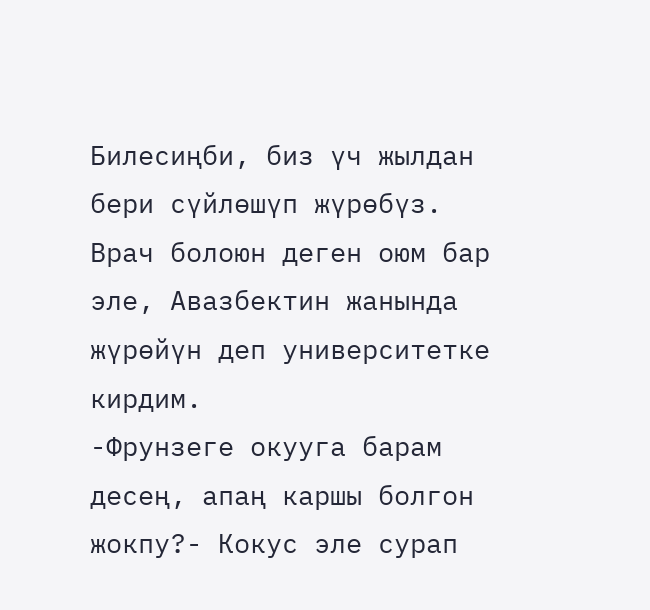Билесиңби, биз үч жылдан бери сүйлөшүп жүрөбүз. Врач болоюн деген оюм бар эле, Авазбектин жанында жүрөйүн деп университетке кирдим.
-Фрунзеге окууга барам десең, апаң каршы болгон жокпу?- Кокус эле сурап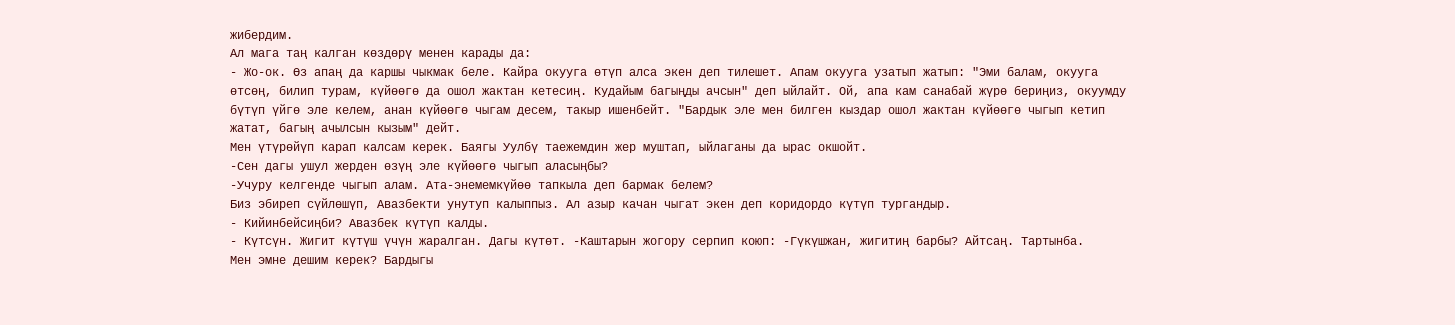жибердим.
Ал мага таң калган көздөрү менен карады да:
- Жо-ок. Өз апаң да каршы чыкмак беле. Кайра окууга өтүп алса экен деп тилешет. Апам окууга узатып жатып: "Эми балам, окууга өтсөң, билип турам, күйөөгө да ошол жактан кетесиң. Кудайым багыңды ачсын" деп ыйлайт. Ой, апа кам санабай жүрө бериңиз, окуумду бүтүп үйгө эле келем, анан күйөөгө чыгам десем, такыр ишенбейт. "Бардык эле мен билген кыздар ошол жактан күйөөгө чыгып кетип жатат, багың ачылсын кызым" дейт.
Мен үтүрөйүп карап калсам керек. Баягы Уулбү таежемдин жер муштап, ыйлаганы да ырас окшойт.
-Сен дагы ушул жерден өзүң эле күйөөгө чыгып аласыңбы?
-Учуру келгенде чыгып алам. Ата-энемемкүйөө тапкыла деп бармак белем?
Биз эбиреп сүйлөшүп, Авазбекти унутуп калыппыз. Ал азыр качан чыгат экен деп коридордо күтүп тургандыр.
- Кийинбейсиңби? Авазбек күтүп калды.
- Күтсүн. Жигит күтүш үчүн жаралган. Дагы күтөт. -Каштарын жогору серпип коюп: -Гүкүшжан, жигитиң барбы? Айтсаң. Тартынба.
Мен эмне дешим керек? Бардыгы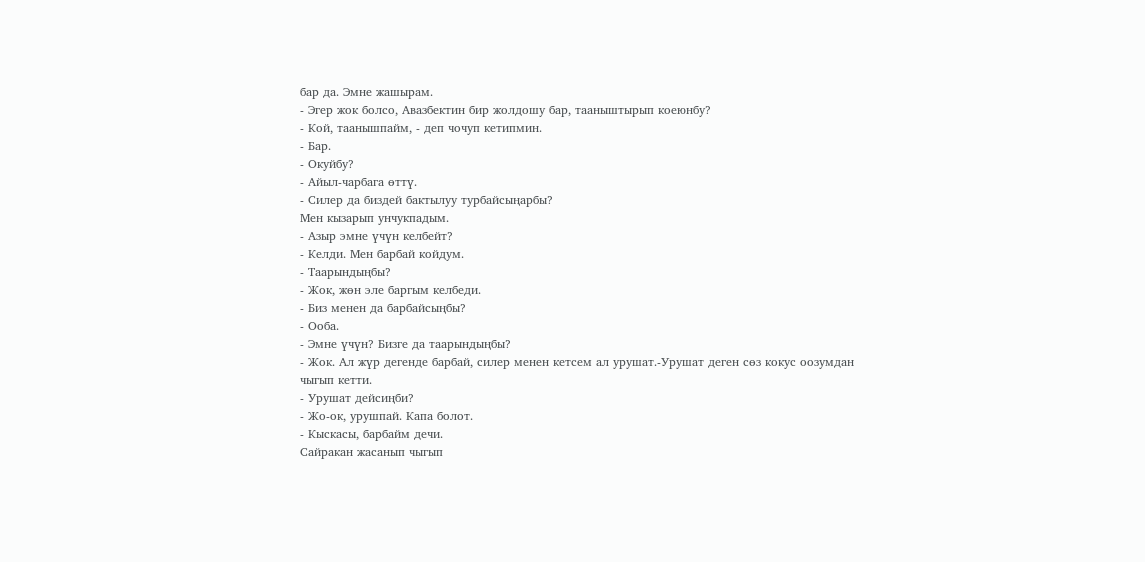бар да. Эмне жашырам.
- Эгер жок болсо, Авазбектин бир жолдошу бар, тааныштырып коеюнбу?
- Кой, таанышпайм, - деп чочуп кетипмин.
- Бар.
- Окуйбу?
- Айыл-чарбага өттү.
- Силер да биздей бактылуу турбайсыңарбы?
Мен кызарып унчукпадым.
- Азыр эмне үчүн келбейт?
- Келди. Мен барбай койдум.
- Таарындыңбы?
- Жок, жөн эле баргым келбеди.
- Биз менен да барбайсыңбы?
- Ооба.
- Эмне үчүн? Бизге да таарындыңбы?
- Жок. Ал жүр дегенде барбай, силер менен кетсем ал урушат.-Урушат деген сөз кокус оозумдан чыгып кетти.
- Урушат дейсиңби?
- Жо-ок, урушпай. Капа болот.
- Кыскасы, барбайм дечи.
Сайракан жасанып чыгып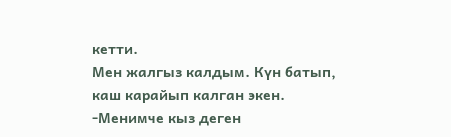кетти.
Мен жалгыз калдым. Күн батып, каш карайып калган экен.
-Менимче кыз деген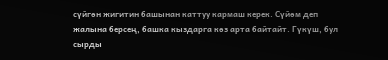сүйгөн жигитин башынан каттуу кармаш керек. Сүйөм деп жалына берсең, башка кыздарга көз арта байтайт. Гүкүш, бул сырды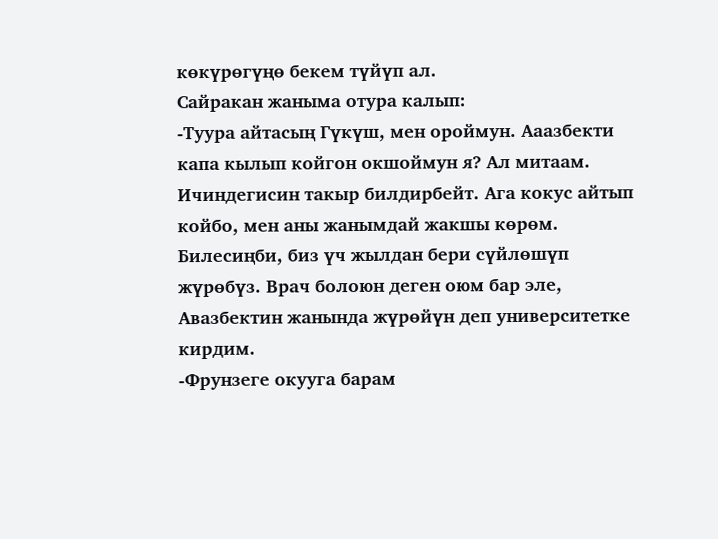көкүрөгүңө бекем түйүп ал.
Сайракан жаныма отура калып:
-Туура айтасың Гүкүш, мен ороймун. Ааазбекти капа кылып койгон окшоймун я? Ал митаам. Ичиндегисин такыр билдирбейт. Ага кокус айтып койбо, мен аны жанымдай жакшы көрөм. Билесиңби, биз үч жылдан бери сүйлөшүп жүрөбүз. Врач болоюн деген оюм бар эле, Авазбектин жанында жүрөйүн деп университетке кирдим.
-Фрунзеге окууга барам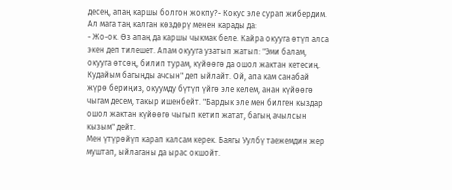десең, апаң каршы болгон жокпу?- Кокус эле сурап жибердим.
Ал мага таң калган көздөрү менен карады да:
- Жо-ок. Өз апаң да каршы чыкмак беле. Кайра окууга өтүп алса экен деп тилешет. Апам окууга узатып жатып: "Эми балам, окууга өтсөң, билип турам, күйөөгө да ошол жактан кетесиң. Кудайым багыңды ачсын" деп ыйлайт. Ой, апа кам санабай жүрө бериңиз, окуумду бүтүп үйгө эле келем, анан күйөөгө чыгам десем, такыр ишенбейт. "Бардык эле мен билген кыздар ошол жактан күйөөгө чыгып кетип жатат, багың ачылсын кызым" дейт.
Мен үтүрөйүп карап калсам керек. Баягы Уулбү таежемдин жер муштап, ыйлаганы да ырас окшойт.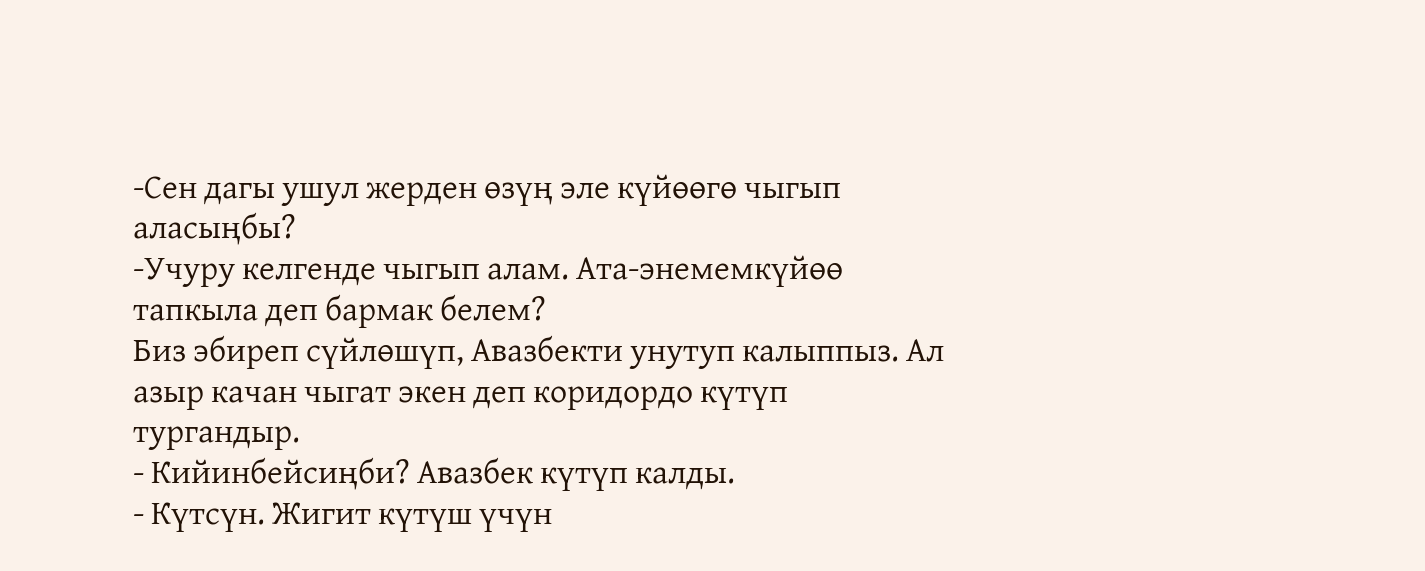-Сен дагы ушул жерден өзүң эле күйөөгө чыгып аласыңбы?
-Учуру келгенде чыгып алам. Ата-энемемкүйөө тапкыла деп бармак белем?
Биз эбиреп сүйлөшүп, Авазбекти унутуп калыппыз. Ал азыр качан чыгат экен деп коридордо күтүп тургандыр.
- Кийинбейсиңби? Авазбек күтүп калды.
- Күтсүн. Жигит күтүш үчүн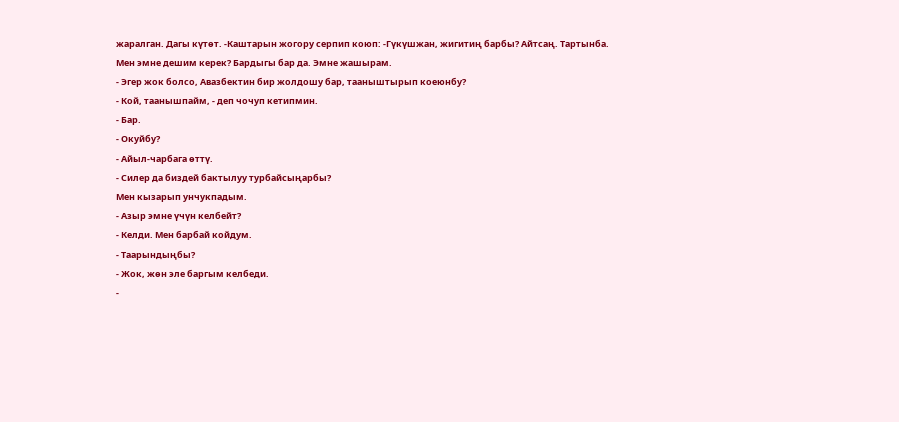жаралган. Дагы күтөт. -Каштарын жогору серпип коюп: -Гүкүшжан, жигитиң барбы? Айтсаң. Тартынба.
Мен эмне дешим керек? Бардыгы бар да. Эмне жашырам.
- Эгер жок болсо, Авазбектин бир жолдошу бар, тааныштырып коеюнбу?
- Кой, таанышпайм, - деп чочуп кетипмин.
- Бар.
- Окуйбу?
- Айыл-чарбага өттү.
- Силер да биздей бактылуу турбайсыңарбы?
Мен кызарып унчукпадым.
- Азыр эмне үчүн келбейт?
- Келди. Мен барбай койдум.
- Таарындыңбы?
- Жок, жөн эле баргым келбеди.
-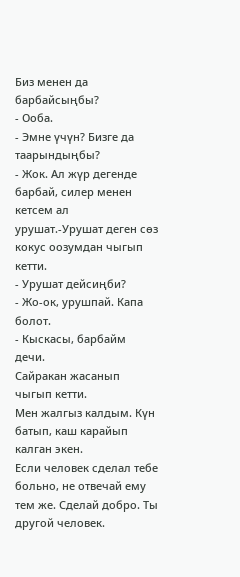Биз менен да барбайсыңбы?
- Ооба.
- Эмне үчүн? Бизге да таарындыңбы?
- Жок. Ал жүр дегенде барбай, силер менен кетсем ал урушат.-Урушат деген сөз кокус оозумдан чыгып кетти.
- Урушат дейсиңби?
- Жо-ок, урушпай. Капа болот.
- Кыскасы, барбайм дечи.
Сайракан жасанып чыгып кетти.
Мен жалгыз калдым. Күн батып, каш карайып калган экен.
Если человек сделал тебе больно, не отвечай ему тем же. Сделай добро. Ты другой человек.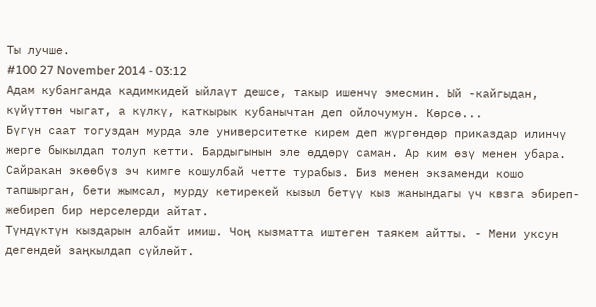Ты лучше.
#100 27 November 2014 - 03:12
Адам кубанганда кадимкидей ыйлаүт дешсе, такыр ишенчү эмесмин. Ый -кайгыдан, күйүттөн чыгат, а күлкү, каткырык кубанычтан деп ойлочумун. Көрсө...
Бүгүн саат тогуздан мурда эле университетке кирем деп жүргөндөр приказдар илинчү жерге быкылдап толуп кетти. Бардыгынын эле өддөрү саман. Ар ким өзү менен убара.
Сайракан экөөбүз эч кимге кошулбай четте турабыз. Биз менен экзаменди кошо тапшырган, бети жымсал, мурду кетирекей кызыл бетүү кыз жанындагы үч квзга эбиреп-жебиреп бир нерселерди айтат.
Түндүктүн кыздарын албайт имиш. Чоң кызматта иштеген таякем айтты. - Мени уксун дегендей заңкылдап сүйлөйт.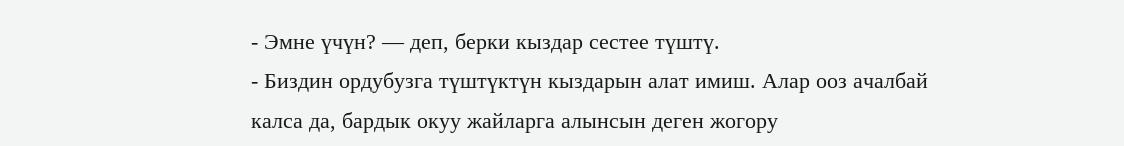- Эмне үчүн? — деп, берки кыздар сестее түштү.
- Биздин ордубузга түштүктүн кыздарын алат имиш. Алар ооз ачалбай калса да, бардык окуу жайларга алынсын деген жогору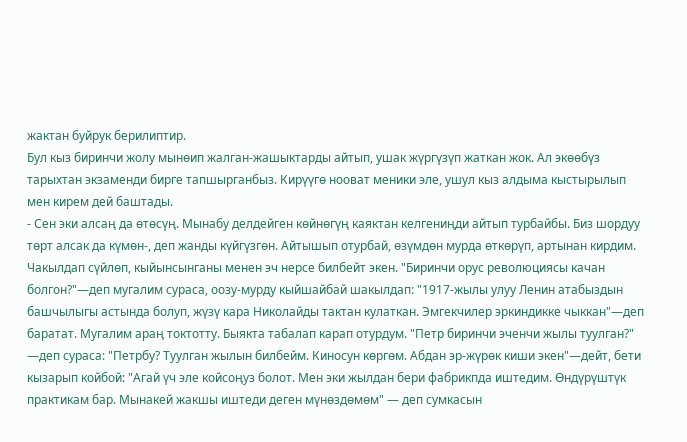жактан буйрук берилиптир.
Бул кыз биринчи жолу мынөип жалган-жашыктарды айтып, ушак жүргүзүп жаткан жок. Ал экөөбүз тарыхтан экзаменди бирге тапшырганбыз. Кирүүгө нооват меники эле, ушул кыз алдыма кыстырылып мен кирем дей баштады.
- Сен эки алсаң да өтөсүң. Мынабу делдейген көйнөгүң каяктан келгениңди айтып турбайбы. Биз шордуу төрт алсак да күмөн-, деп жанды күйгүзгөн. Айтышып отурбай, өзүмдөн мурда өткөрүп, артынан кирдим. Чакылдап сүйлөп, кыйынсынганы менен эч нерсе билбейт экен. "Биринчи орус революциясы качан болгон?"—деп мугалим сураса, оозу-мурду кыйшайбай шакылдап: "1917-жылы улуу Ленин атабыздын башчылыгы астында болуп, жүзү кара Николайды тактан кулаткан. Эмгекчилер эркиндикке чыккан"—деп баратат. Мугалим араң токтотту. Быякта табалап карап отурдум. "Петр биринчи эченчи жылы туулган?" —деп сураса: "Петрбу? Туулган жылын билбейм. Киносун көргөм. Абдан эр-жүрөк киши экен"—дейт, бети кызарып койбой: "Агай үч эле койсоңуз болот. Мен эки жылдан бери фабрикпда иштедим. Өндүрүштүк практикам бар. Мынакей жакшы иштеди деген мүнөздөмөм" — деп сумкасын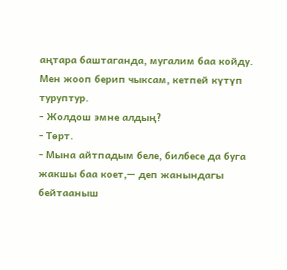аңтара баштаганда, мугалим баа койду.
Мен жооп берип чыксам, кетпей күтүп туруптур.
- Жолдош эмне алдың?
- Төрт.
- Мына айтпадым беле, билбесе да буга жакшы баа коет,— деп жанындагы бейтааныш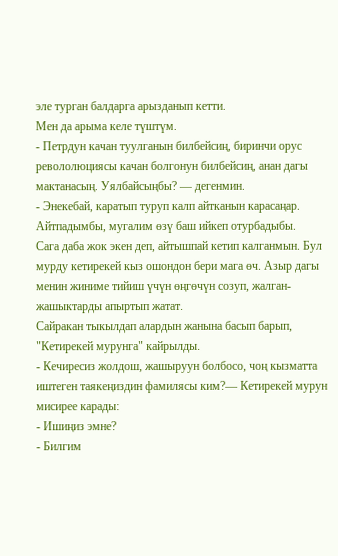эле турган балдарга арызданып кетти.
Мен да арыма келе түштүм.
- Петрдун качан туулганын билбейсиң, биринчи орус револолюциясы качан болгонун билбейсиң, анан дагы мактанасың. Уялбайсыңбы? — дегенмин.
- Энекебай, каратып туруп калп айтканын карасаңар. Айтпадымбы, мугалим өзү баш ийкеп отурбадыбы.
Сага даба жок экен деп, айтышпай кетип калганмын. Бул мурду кетирекей кыз ошондон бери мага өч. Азыр дагы менин жиниме тийиш үчүн өңгөчүн созуп, жалган-жашыктарды апыртып жатат.
Сайракан тыкылдап алардын жанына басып барып, "Кетирекей мурунга" кайрылды.
- Кечиресиз жолдош, жашыруун болбосо, чоң кызматта иштеген таякеңиздин фамилясы ким?— Кетирекей мурун мисирее карады:
- Ишиңиз эмне?
- Билгим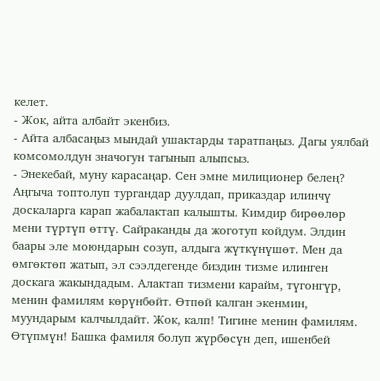келет.
- Жок, айта албайт экенбиз.
- Айта албасаңыз мындай ушактарды таратпаңыз. Дагы уялбай комсомолдун значогун тагынып алыпсыз.
- Энекебай, муну карасаңар. Сен эмне милиционер белең?
Аңгыча топтолуп тургандар дуулдап, приказдар илинчү доскаларга карап жабалактап калышты. Кимдир бирөөлөр мени түртүп өттү. Сайраканды да жоготуп койдум. Элдин баары эле моюндарын созуп, алдыга жүткүнүшөт. Мен да өмгөктөп жатып, эл сээлдегенде биздин тизме илинген доскага жакындадым. Алактап тизмени карайм, түгонгүр, менин фамилям көрүнбөйт. Өтпөй калган экенмин, муундарым калчылдайт. Жок, калп! Тигине менин фамилям. Өтүпмүн! Башка фамиля болуп жүрбөсүн деп, ишенбей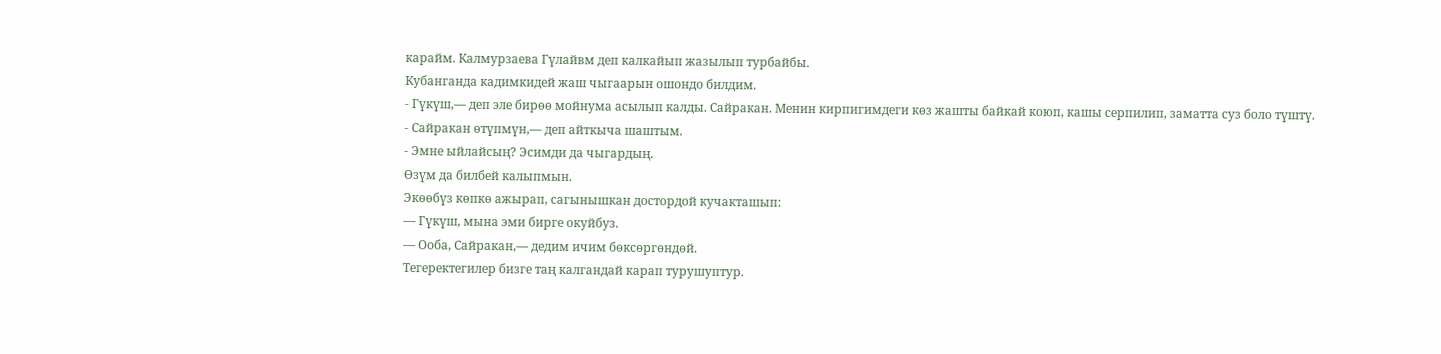карайм. Калмурзаева Гүлайвм деп калкайып жазылып турбайбы.
Кубанганда кадимкидей жаш чыгаарын ошондо билдим.
- Гүкүш,— деп эле бирөө мойнума асылып калды. Сайракан. Менин кирпигимдеги көз жашты байкай коюп, кашы серпилип, заматта суз боло түштү.
- Сайракан өтүпмүн,— деп айткыча шаштым.
- Эмне ыйлайсың? Эсимди да чыгардың.
Өзүм да билбей калыпмын.
Экөөбүз көпкө ажырап, сагынышкан достордой кучакташып:
— Гүкүш, мына эми бирге окуйбуз.
— Ооба, Сайракан,— дедим ичим бөксөргөндөй.
Тегеректегилер бизге таң калгандай карап турушуптур.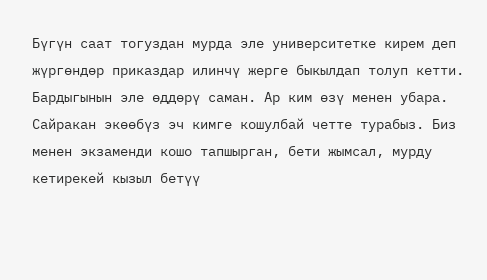Бүгүн саат тогуздан мурда эле университетке кирем деп жүргөндөр приказдар илинчү жерге быкылдап толуп кетти. Бардыгынын эле өддөрү саман. Ар ким өзү менен убара.
Сайракан экөөбүз эч кимге кошулбай четте турабыз. Биз менен экзаменди кошо тапшырган, бети жымсал, мурду кетирекей кызыл бетүү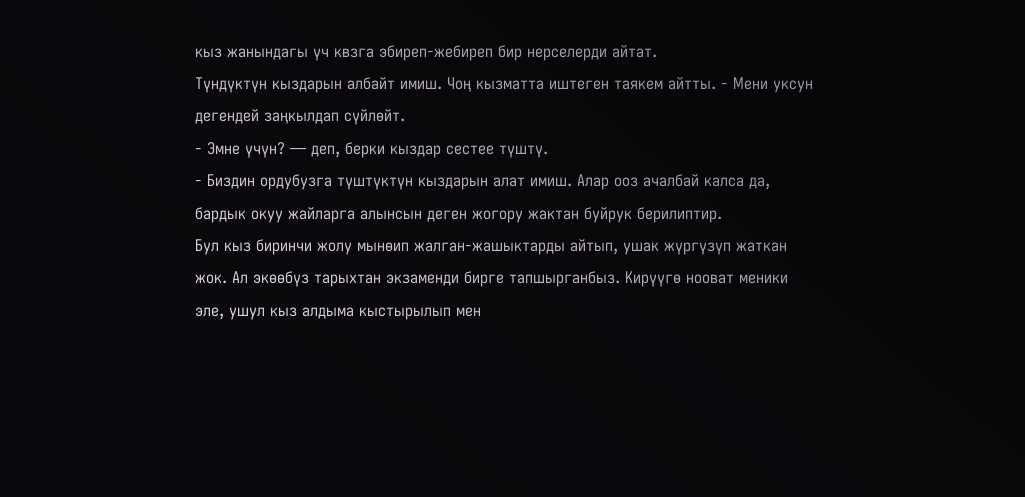кыз жанындагы үч квзга эбиреп-жебиреп бир нерселерди айтат.
Түндүктүн кыздарын албайт имиш. Чоң кызматта иштеген таякем айтты. - Мени уксун дегендей заңкылдап сүйлөйт.
- Эмне үчүн? — деп, берки кыздар сестее түштү.
- Биздин ордубузга түштүктүн кыздарын алат имиш. Алар ооз ачалбай калса да, бардык окуу жайларга алынсын деген жогору жактан буйрук берилиптир.
Бул кыз биринчи жолу мынөип жалган-жашыктарды айтып, ушак жүргүзүп жаткан жок. Ал экөөбүз тарыхтан экзаменди бирге тапшырганбыз. Кирүүгө нооват меники эле, ушул кыз алдыма кыстырылып мен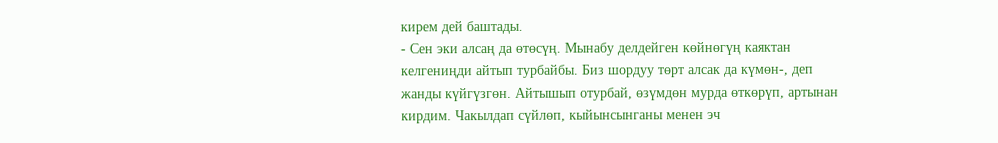кирем дей баштады.
- Сен эки алсаң да өтөсүң. Мынабу делдейген көйнөгүң каяктан келгениңди айтып турбайбы. Биз шордуу төрт алсак да күмөн-, деп жанды күйгүзгөн. Айтышып отурбай, өзүмдөн мурда өткөрүп, артынан кирдим. Чакылдап сүйлөп, кыйынсынганы менен эч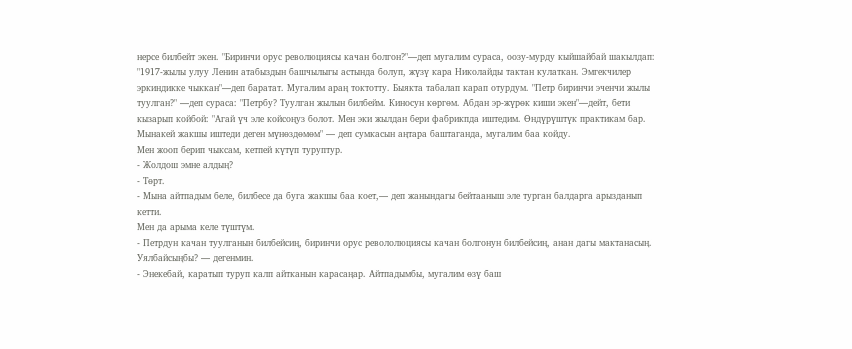нерсе билбейт экен. "Биринчи орус революциясы качан болгон?"—деп мугалим сураса, оозу-мурду кыйшайбай шакылдап: "1917-жылы улуу Ленин атабыздын башчылыгы астында болуп, жүзү кара Николайды тактан кулаткан. Эмгекчилер эркиндикке чыккан"—деп баратат. Мугалим араң токтотту. Быякта табалап карап отурдум. "Петр биринчи эченчи жылы туулган?" —деп сураса: "Петрбу? Туулган жылын билбейм. Киносун көргөм. Абдан эр-жүрөк киши экен"—дейт, бети кызарып койбой: "Агай үч эле койсоңуз болот. Мен эки жылдан бери фабрикпда иштедим. Өндүрүштүк практикам бар. Мынакей жакшы иштеди деген мүнөздөмөм" — деп сумкасын аңтара баштаганда, мугалим баа койду.
Мен жооп берип чыксам, кетпей күтүп туруптур.
- Жолдош эмне алдың?
- Төрт.
- Мына айтпадым беле, билбесе да буга жакшы баа коет,— деп жанындагы бейтааныш эле турган балдарга арызданып кетти.
Мен да арыма келе түштүм.
- Петрдун качан туулганын билбейсиң, биринчи орус револолюциясы качан болгонун билбейсиң, анан дагы мактанасың. Уялбайсыңбы? — дегенмин.
- Энекебай, каратып туруп калп айтканын карасаңар. Айтпадымбы, мугалим өзү баш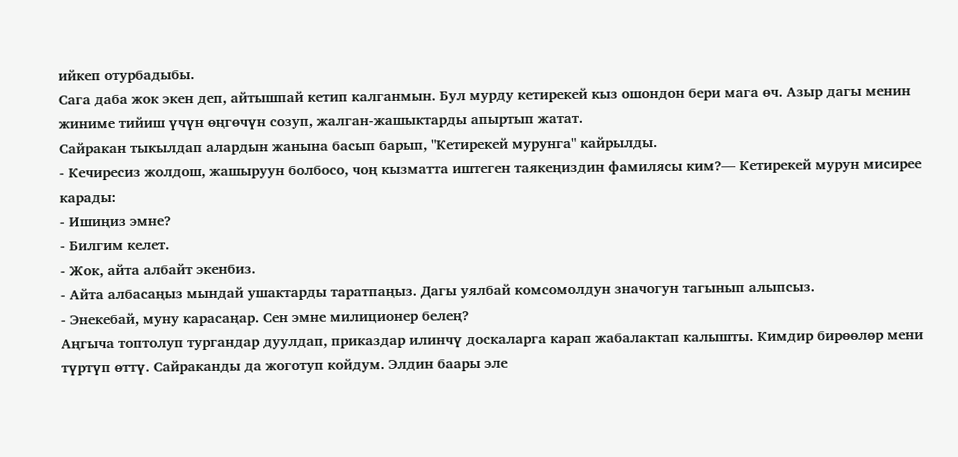ийкеп отурбадыбы.
Сага даба жок экен деп, айтышпай кетип калганмын. Бул мурду кетирекей кыз ошондон бери мага өч. Азыр дагы менин жиниме тийиш үчүн өңгөчүн созуп, жалган-жашыктарды апыртып жатат.
Сайракан тыкылдап алардын жанына басып барып, "Кетирекей мурунга" кайрылды.
- Кечиресиз жолдош, жашыруун болбосо, чоң кызматта иштеген таякеңиздин фамилясы ким?— Кетирекей мурун мисирее карады:
- Ишиңиз эмне?
- Билгим келет.
- Жок, айта албайт экенбиз.
- Айта албасаңыз мындай ушактарды таратпаңыз. Дагы уялбай комсомолдун значогун тагынып алыпсыз.
- Энекебай, муну карасаңар. Сен эмне милиционер белең?
Аңгыча топтолуп тургандар дуулдап, приказдар илинчү доскаларга карап жабалактап калышты. Кимдир бирөөлөр мени түртүп өттү. Сайраканды да жоготуп койдум. Элдин баары эле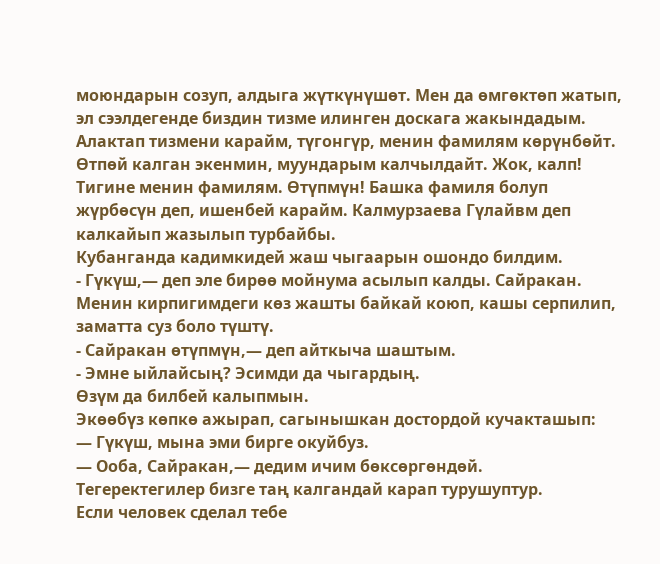моюндарын созуп, алдыга жүткүнүшөт. Мен да өмгөктөп жатып, эл сээлдегенде биздин тизме илинген доскага жакындадым. Алактап тизмени карайм, түгонгүр, менин фамилям көрүнбөйт. Өтпөй калган экенмин, муундарым калчылдайт. Жок, калп! Тигине менин фамилям. Өтүпмүн! Башка фамиля болуп жүрбөсүн деп, ишенбей карайм. Калмурзаева Гүлайвм деп калкайып жазылып турбайбы.
Кубанганда кадимкидей жаш чыгаарын ошондо билдим.
- Гүкүш,— деп эле бирөө мойнума асылып калды. Сайракан. Менин кирпигимдеги көз жашты байкай коюп, кашы серпилип, заматта суз боло түштү.
- Сайракан өтүпмүн,— деп айткыча шаштым.
- Эмне ыйлайсың? Эсимди да чыгардың.
Өзүм да билбей калыпмын.
Экөөбүз көпкө ажырап, сагынышкан достордой кучакташып:
— Гүкүш, мына эми бирге окуйбуз.
— Ооба, Сайракан,— дедим ичим бөксөргөндөй.
Тегеректегилер бизге таң калгандай карап турушуптур.
Если человек сделал тебе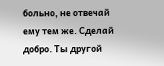больно, не отвечай ему тем же. Сделай добро. Ты другой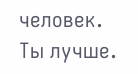человек.
Ты лучше.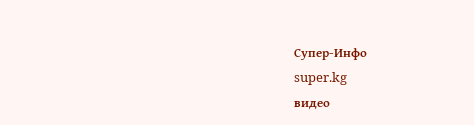Супер-Инфо
super.kg
видео